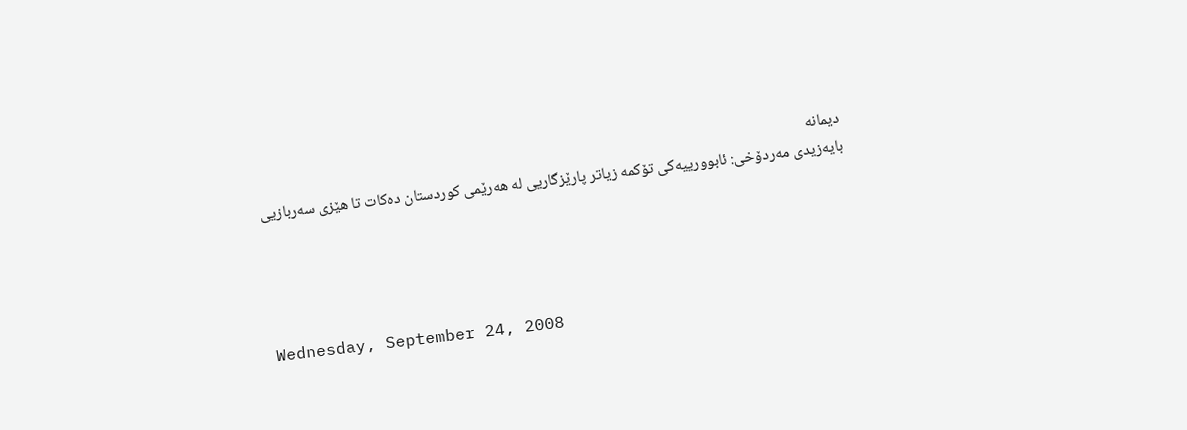دیمانه‌
بایه‌زیدی‌ مه‌ردۆخی‌: ئابوورییه‌كی‌ تۆكمه‌ زیاتر پارێزگاریی‌ له‌ هه‌رێمی‌ كوردستان ده‌كات تا هێزی‌ سه‌ربازیی‌




Wednesday, September 24, 2008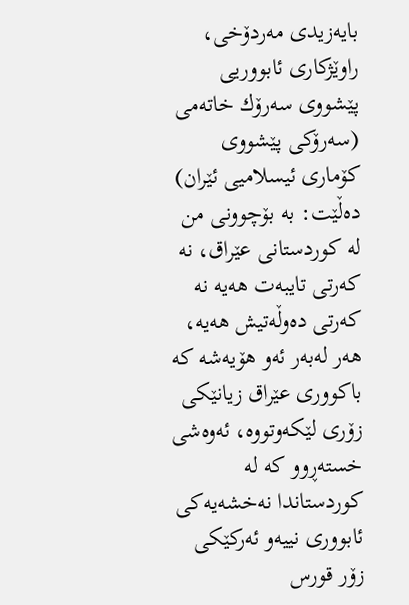بایه‌زیدی‌ مه‌ردۆخی‌، راوێژكاری ئابووریی‌ پێشووی‌ سه‌رۆك خاته‌می‌ (سه‌رۆكی‌ پێشووی‌ كۆماری‌ ئیسلامیی‌ ئێران) ده‌ڵێت: به‌ بۆچوونی من له‌ كوردستانی عێراق، نه‌ كه‌رتی تایبه‌ت هه‌یه‌ نه‌ كه‌رتی ده‌وڵه‌تیش هه‌یه‌، هه‌ر له‌به‌ر ئه‌و هۆیه‌شه‌ كه‌ باكووری عێراق زیانێكی‌ زۆری‌ لێكه‌وتووه‌، ئه‌وه‌شی‌ خسته‌ڕوو كه‌ له‌ كوردستاندا نه‌خشه‌یه‌كی‌ ئابووری‌ نییه‌‌و ئه‌ركێكی‌ زۆر قورس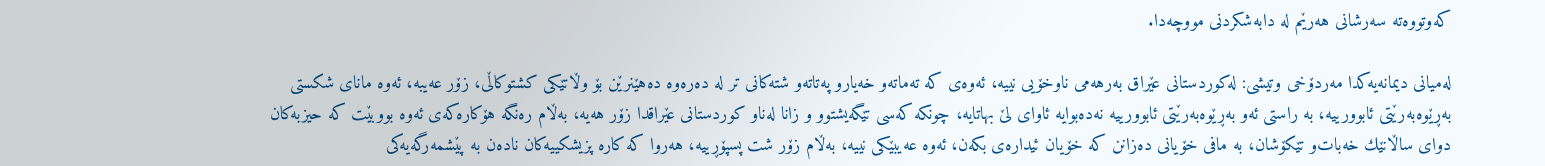كه‌وتووه‌ته‌ سه‌رشانی هه‌رێم له‌ دابه‌شكردنی‌ مووچه‌دا.

له‌میانی‌ دیمانه‌یه‌كدا مه‌ردۆخی‌ وتیشی‌: له‌كوردستانی‌ عێراق به‌رهه‌می ناوخۆیی نییه‌، ئه‌وه‌ی‌ كه‌ ته‌ماته‌‌و خه‌یارو په‌تاته‌و شته‌كانی‌ تر له‌ ده‌ره‌وه‌ ده‌هێنرێن بۆ وڵاتێكی كشتوكاڵی، زۆر عه‌یبه‌، ئه‌وه‌ مانای شكستی به‌ڕێوه‌به‌رێتی ئابوورییه‌، به‌ راستی ئه‌و به‌ڕێوه‌به‌رێتی ئابوورییه‌ نه‌ده‌بوایه‌ ئاوای لێ بهاتایه‌، چونكه‌ كه‌سی تێگه‌یشتوو و زانا له‌ناو كوردستانی عێراقدا زۆر هه‌یه‌، به‌ڵام ره‌نگه‌ هۆكاره‌كه‌ی ئه‌وه‌ بووبێت كه‌ حیزبه‌كان دوای ساڵانێك خه‌بات‌و تێكۆشان، به‌ مافی‌ خۆیانی ده‌زانن كه‌ خۆیان ئیداره‌ی بكه‌ن، ئه‌وه‌ عه‌یبێكی نییه‌، به‌ڵام زۆر شت پسپۆڕییه‌، هه‌روا كه‌ كاره‌ پزیشكییه‌كان ناده‌ن به‌ پێشمه‌رگه‌یه‌كی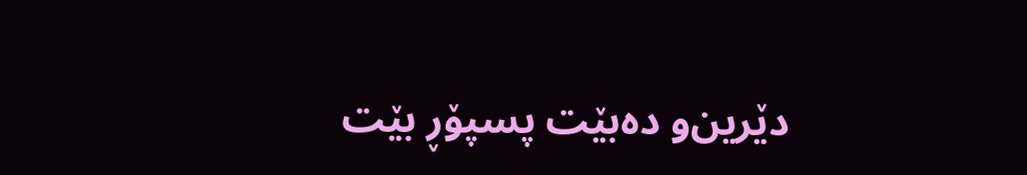دێرین‌و ده‌بێت پسپۆڕ بێت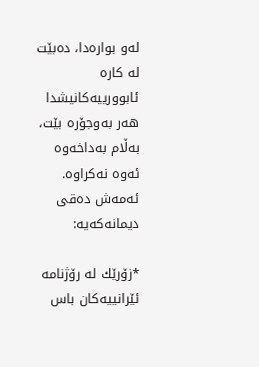له‌و بواره‌دا، ده‌بێت له‌ كاره‌ ئابوورییه‌كانیشدا هه‌ر به‌وجۆره‌ بێت، به‌ڵام به‌داخه‌وه‌ ئه‌وه‌ نه‌كراوه‌.  ئه‌مه‌ش ده‌قی‌ دیمانه‌كه‌یه‌:

*زۆرێك له‌ رۆژنامه‌ ئێرانییه‌كان باس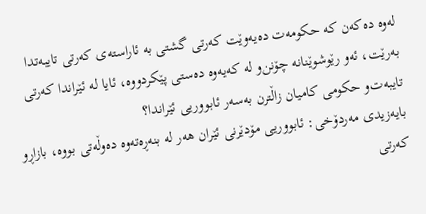له‌وه‌ ده‌كه‌ن كه‌ حكومه‌ت ده‌یه‌وێت كه‌رتی‌ گشتی‌ به‌ ئاراسته‌ی‌ كه‌رتی‌ تایبه‌تدا به‌رێت، ئه‌و رێوشوێنانه‌ چۆنن‌و له‌ كه‌یه‌وه‌ ده‌ستی پێكردووه‌، ئایا له‌ ئێراندا كه‌رتی‌ تایبه‌ت‌و حكومی‌ كامیان زاڵترن به‌سه‌ر ئابووریی‌ ئێراندا؟
بایه‌زیدی‌ مه‌ردۆخی‌: ئابووریی مۆدێرنی ئێران هه‌ر له‌ بنه‌ڕه‌ته‌وه‌ ده‌وڵه‌تی بووه‌، بازاڕ‌و كه‌رتی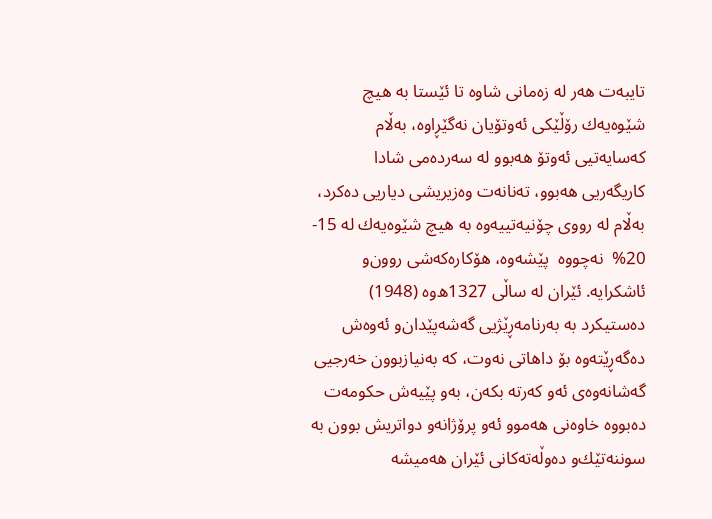تایبه‌ت هه‌ر له‌ زه‌مانی شاوه‌ تا ئێستا به‌ هیچ شێوه‌یه‌ك رۆڵێكی ئه‌وتۆیان نه‌گێڕاوه‌، به‌ڵام كه‌سایه‌تیی ئه‌وتۆ هه‌بوو له‌ سه‌رده‌می شادا كاریگه‌ریی هه‌بوو، ته‌نانه‌ت وه‌زیریشی دیاریی‌ ده‌كرد، به‌ڵام له‌ رووی‌ چۆنیه‌تییه‌وه‌ به‌ هیچ شێوه‌یه‌ك له‌ 15- 20%  نه‌چووه‌  پێشه‌وه‌، هۆكاره‌كه‌شی روون‌و ئاشكرایه‌. ئێران له‌ ساڵی 1327ه‌وه‌ (1948) ده‌ستیكرد به‌ به‌رنامه‌ڕێژیی‌ گه‌شه‌پێدان‌و ئه‌وه‌ش ده‌گه‌ڕێته‌وه‌ بۆ داهاتی نه‌وت، كه‌ به‌نیازبوون خه‌رجیی گه‌شانه‌وه‌ی ئه‌و كه‌رته‌ بكه‌ن، به‌و پێیه‌ش حكومه‌ت ده‌بووه‌ خاوه‌نی‌ هه‌موو ئه‌و پرۆژانه‌‌و دواتریش بوون به‌ سوننه‌تێك‌و ده‌وڵه‌ته‌كانی ئێران هه‌میشه‌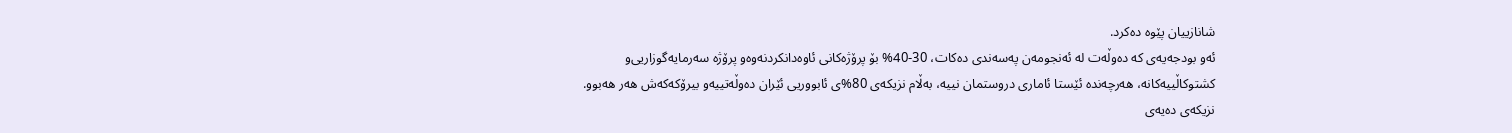شانازییان پێوه‌ ده‌كرد.
ئه‌و بودجه‌یه‌ی كه‌ ده‌وڵه‌ت له‌ ئه‌نجومه‌ن په‌سه‌ندی ده‌كات، 30-40% بۆ پرۆژه‌كانی‌ ئاوه‌دانكردنه‌وه‌‌و پرۆژه‌ سه‌رمایه‌گوزاریی‌‌و كشتوكاڵییه‌كانه‌، هه‌رچه‌نده‌ ئێستا ئاماری دروستمان نییه‌، به‌ڵام نزیكه‌ی 80%ی ئابووریی ئێران ده‌وڵه‌تییه‌‌و بیرۆكه‌كه‌ش هه‌ر هه‌بوو. نزیكه‌ی ده‌یه‌ی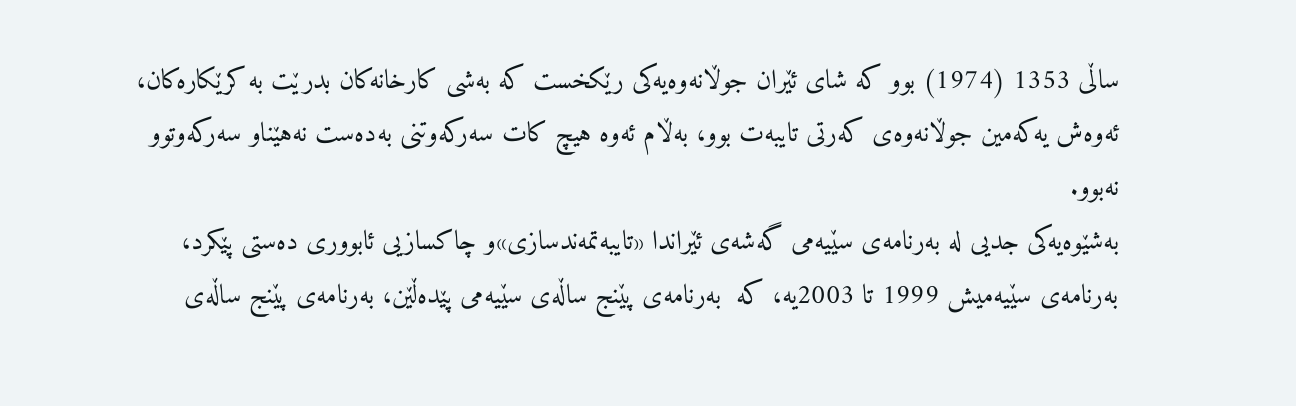ساڵی‌ 1353 (1974) بوو كه‌ شای‌ ئێران جوڵانه‌وه‌یه‌كی رێكخست كه‌ به‌شی كارخانه‌كان بدرێت به‌ كرێكاره‌كان، ئه‌وه‌ش یه‌كه‌مین جوڵانه‌وه‌ی كه‌رتی‌ تایبه‌ت بوو، به‌ڵام ئه‌وه‌ هیچ كات سه‌ركه‌وتنی به‌ده‌ست نه‌هێنا‌و سه‌ركه‌وتوو نه‌بوو.
به‌شێوه‌یه‌كی جدیی له‌ به‌رنامه‌ی سێیه‌می گه‌شه‌ی ئێراندا «تایبه‌تمه‌ندسازی»و چاكسازیی ئابووری ده‌ستی پێكرد، به‌رنامه‌ی سێیه‌میش 1999 تا 2003یه‌، كه‌  به‌رنامه‌ی پێنج ساڵه‌ی سێیه‌می پێده‌ڵێن، به‌رنامه‌ی پێنج ساڵه‌ی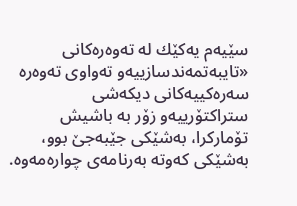سێیه‌م یه‌كێك له‌ ته‌وه‌ره‌كانی «تایبه‌تمه‌ندسازییه‌و ته‌واوی ته‌وه‌ره‌ سه‌ره‌كییه‌كانی دیكه‌شی ستراكتۆرییه‌‌و زۆر به‌ باشیش تۆماركرا، به‌شێكی جێبه‌جێ‌ بوو،  به‌شێكی كه‌وته‌ به‌رنامه‌ی چواره‌مه‌وه‌.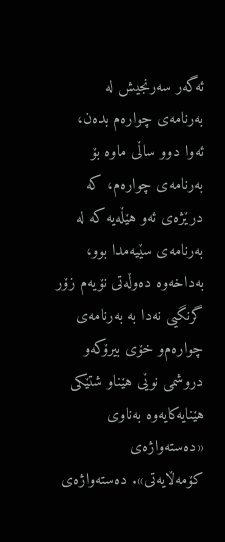ئه‌گه‌ر سه‌رنجیش له‌ به‌رنامه‌ی چواره‌م بده‌ن، ئه‌وا دوو ساڵی ماوه‌ بۆ به‌رنامه‌ی چواره‌م، كه‌ درێژه‌ی ئه‌و هێڵه‌یه‌ كه‌ له‌ به‌رنامه‌ی سێیه‌مدا بوو، به‌داخه‌وه‌ ده‌وڵه‌تی نۆیه‌م زۆر گرنگیی نه‌دا به‌ به‌رنامه‌ی چواره‌م‌و خۆی بیرۆكه‌‌و دروشمی نوێی هێنا‌و شتێكی هێنایه‌كایه‌وه‌ به‌ناوی‌ «ده‌سته‌واژه‌ی‌ كۆمه‌ڵایه‌تی». ده‌سته‌واژه‌ی‌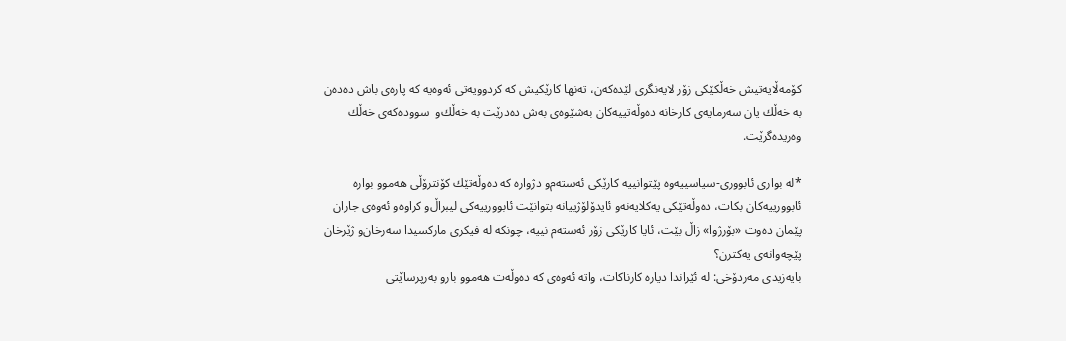كۆمه‌ڵایه‌تیش خه‌ڵكێكی‌ زۆر لایه‌نگری لێده‌كه‌ن، ته‌نها كارێكیش كه‌ كردوویه‌تی ئه‌وه‌یه‌ كه‌ پاره‌ی باش ده‌ده‌ن به‌ خه‌ڵك یان سه‌رمایه‌ی كارخانه‌ ده‌وڵه‌تییه‌كان به‌شێوه‌ی به‌ش ده‌درێت به‌ خه‌ڵك‌و  سووده‌كه‌ی خه‌ڵك وه‌ریده‌گرێت.

*له‌ بواری ئابووری-سیاسییه‌وه‌ پێتوانییه‌ كارێكی‌ ئه‌سته‌م‌و دژواره‌ كه‌ ده‌وڵه‌تێك كۆنترۆڵی هه‌موو بواره‌ ئابوورییه‌كان بكات، ده‌وڵه‌تێكی یه‌كلایه‌نه‌‌و ئایدۆلۆژییانه‌ بتوانێت ئابوورییه‌كی لیبراڵ‌‌و كراوه‌‌و ئه‌وه‌ی جاران پێمان ده‌وت «بۆرژوا» زاڵ‌ بێت، ئایا كارێكی زۆر ئه‌سته‌م نییه‌، چونكه‌ له‌ فیكری‌ ماركسیدا سه‌رخان‌و ژێرخان پێچه‌وانه‌ی یه‌كترن؟
بایه‌زیدی‌ مه‌ردۆخی‌: له‌ ئێراندا دیاره‌ كارناكات، واته‌ ئه‌وه‌ی كه‌ ده‌وڵه‌ت هه‌موو بار‌و به‌رپرساێتی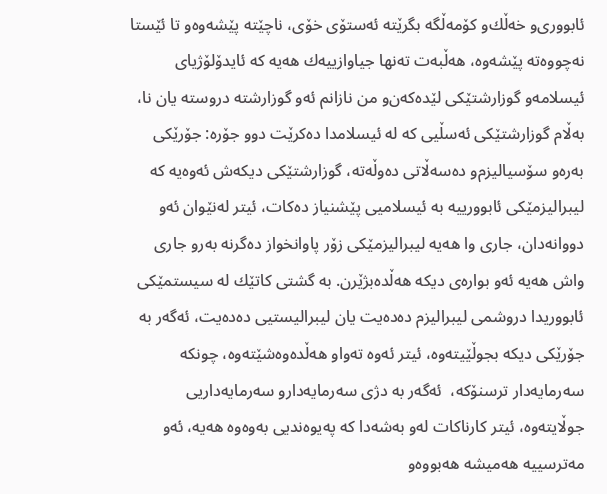ئابووری‌و خه‌ڵك‌و كۆمه‌ڵگه‌ بگرێته‌ ئه‌ستۆی خۆی، ناچێته‌ پێشه‌وه‌‌و تا ئێستا نه‌چووه‌ته‌ پێشه‌وه‌، هه‌ڵبه‌ت ته‌نها جیاوازییه‌ك هه‌یه‌ كه‌ ئایدۆلۆژیای ئیسلامه‌‌و گوزارشتێكی لێده‌كه‌ن‌و من نازانم ئه‌و گوزارشته‌ دروسته‌ یان نا، به‌ڵام گوزارشتێكی ئه‌سڵیی كه‌ له‌ ئیسلامدا ده‌كرێت دوو جۆره‌: جۆرێكی به‌ره‌و سۆسیالیزم‌و ده‌سه‌ڵاتی ده‌وڵه‌ته‌، گوزارشتێكی دیكه‌ش ئه‌وه‌یه‌ كه‌ لیبرالیزمێكی ئابوورییه‌ به‌ ئیسلامیی پێشنیاز ده‌كات، ئیتر له‌نێوان ئه‌و دووانه‌دان، جاری وا هه‌یه‌ لیبرالیزمێكی زۆر پاوانخواز ده‌گرنه‌ به‌ر‌و جاری واش هه‌یه‌ ئه‌و بواره‌ی دیكه‌ هه‌ڵده‌بژێرن. به‌ گشتی كاتێك له‌ سیستمێكی ئابووریدا دروشمی لیبرالیزم ده‌ده‌یت یان لیبرالیستیی ده‌ده‌یت، ئه‌گه‌ر به‌ جۆرێكی دیكه‌ بجوڵێیته‌وه‌، ئیتر ئه‌وه‌ ته‌واو هه‌ڵده‌وه‌شێته‌وه‌، چونكه‌ سه‌رمایه‌دار ترسنۆكه‌،  ئه‌گه‌ر به‌ دژی سه‌رمایه‌دار‌و سه‌رمایه‌داریی جوڵایته‌وه‌، ئیتر كارناكات له‌و به‌شه‌دا كه‌ په‌یوه‌ندیی به‌وه‌وه‌ هه‌یه‌، ئه‌و مه‌ترسییه‌ هه‌میشه‌ هه‌بووه‌‌و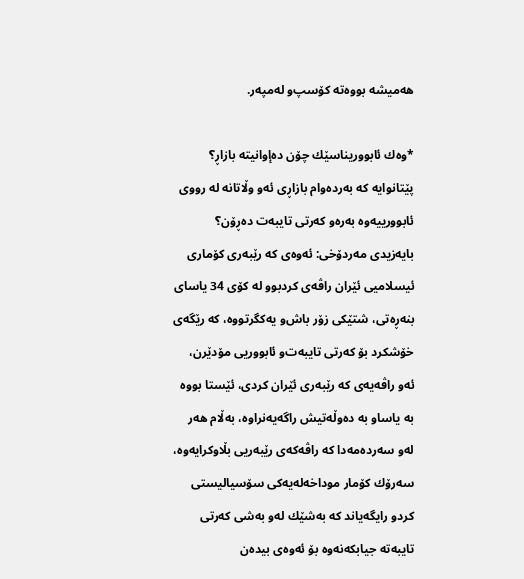هه‌میشه‌ بووه‌ته‌ كۆسپ‌و له‌مپه‌ر.

*وه‌ك ئابووریناسێك چۆن ده‌إوانیته‌ بازاڕ؟ پێتانوایه‌ كه‌ به‌رده‌وام بازاڕی ئه‌و وڵاتانه‌ له‌ رووی ئابوورییه‌وه‌ به‌ره‌و كه‌رتی‌ تایبه‌ت ده‌ڕۆن؟
بایه‌زیدی‌ مه‌ردۆخی‌: ئه‌وه‌ی‌ كه‌ رێبه‌ری كۆماری ئیسلامیی ئێران راڤه‌ی كردبوو له‌ كۆی‌ 34 یاسای بنه‌ڕه‌تی، شتێكی زۆر باش‌و یه‌كگرتووه‌، كه‌ رێگه‌ی خۆشكرد بۆ كه‌رتی‌ تایبه‌ت‌و ئابووریی مۆدێرن، ئه‌و راڤه‌یه‌ی كه‌ رێبه‌ری ئێران كردی، ئێستا بووه‌ به‌ یاسا‌و به‌ ده‌وڵه‌تیش راگه‌یه‌نراوه‌، به‌ڵام هه‌ر له‌و سه‌رده‌مه‌دا كه‌ راڤه‌كه‌ی رێبه‌ریی بڵاوكرایه‌وه‌، سه‌رۆك كۆمار موداخه‌له‌یه‌كی سۆسیالیستی كرد‌و رایگه‌یاند كه‌ به‌شێك له‌و به‌شی كه‌رتی‌ تایبه‌ته‌ جیابكه‌نه‌وه‌ بۆ ئه‌وه‌ی بیده‌ن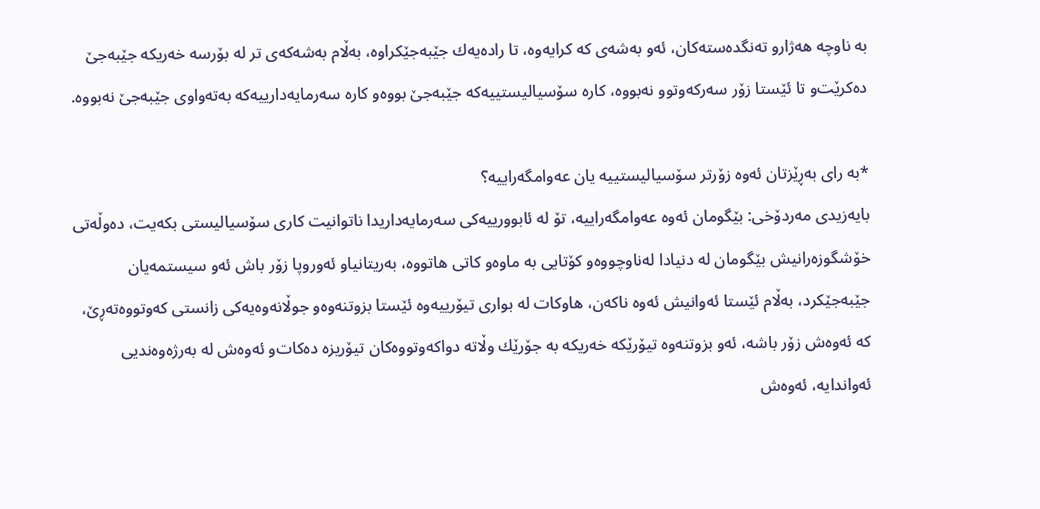به‌ ناوچه‌ هه‌ژار‌و ته‌نگده‌سته‌كان، ئه‌و به‌شه‌ی كه‌ كرایه‌وه‌، تا راده‌یه‌ك جێبه‌جێكراوه‌، به‌ڵام به‌شه‌كه‌ی تر له‌ بۆرسه‌ خه‌ریكه‌ جێبه‌جێ‌ ده‌كرێت‌و تا ئێستا زۆر سه‌ركه‌وتوو نه‌بووه‌، كاره‌ سۆسیالیستییه‌كه‌ جێبه‌جێ‌ بووه‌‌و كاره‌ سه‌رمایه‌دارییه‌كه‌ به‌ته‌واوی جێبه‌جێ‌ نه‌بووه‌.

*به‌ رای به‌ڕێزتان ئه‌وه‌ زۆرتر سۆسیالیستییه‌ یان عه‌وامگه‌راییه‌؟
بایه‌زیدی‌ مه‌ردۆخی‌: بێگومان ئه‌وه‌ عه‌وامگه‌راییه‌، تۆ له‌ ئابوورییه‌كی سه‌رمایه‌داریدا ناتوانیت كاری سۆسیالیستی بكه‌یت، ده‌وڵه‌تی خۆشگوزه‌رانیش بێگومان له‌ دنیادا له‌ناوچووه‌و كۆتایی‌ به‌ ماوه‌و كاتی هاتووه‌، به‌ریتانیا‌و ئه‌وروپا زۆر باش ئه‌و سیستمه‌یان جێبه‌جێكرد، به‌ڵام ئێستا ئه‌وانیش ئه‌وه‌ ناكه‌ن، هاوكات له‌ بواری تیۆرییه‌وه‌ ئێستا بزوتنه‌وه‌‌و جوڵانه‌وه‌یه‌كی زانستی كه‌وتووه‌ته‌ڕێ‌، كه‌ ئه‌وه‌ش زۆر باشه‌، ئه‌و بزوتنه‌وه‌ تیۆرێكه‌ خه‌ریكه‌ به‌ جۆرێك وڵاته‌ دواكه‌وتووه‌كان تیۆریزه‌ ده‌كات‌و ئه‌وه‌ش له‌ به‌رژه‌وه‌ندیی ئه‌واندایه‌، ئه‌وه‌ش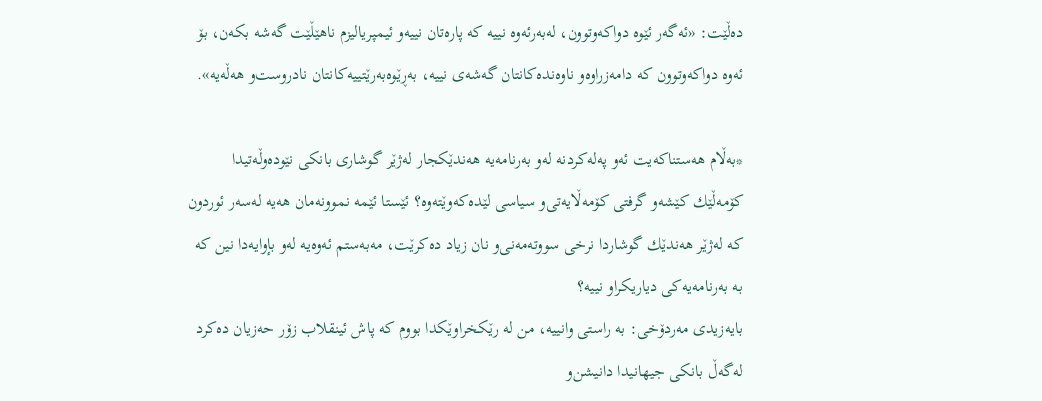ده‌ڵێت: «ئه‌گه‌ر ئێوه‌ دواكه‌وتوون، له‌به‌رئه‌وه‌ نییه‌ كه‌ پاره‌تان نییه‌‌و ئیمپریالیزم ناهێڵێت گه‌شه‌ بكه‌ن، بۆ ئه‌وه‌ دواكه‌وتوون كه‌ دامه‌زراوه‌‌و ناوه‌نده‌كانتان گه‌شه‌ی نییه‌، به‌ڕێوه‌به‌رێتییه‌كانتان نادروست‌و هه‌ڵه‌یه‌».

*به‌ڵام هه‌ستناكه‌یت ئه‌و په‌له‌كردنه‌ له‌و به‌رنامه‌یه‌ هه‌ندێكجار له‌ژێر گوشاری بانكی نێوده‌وڵه‌تیدا كۆمه‌ڵێك كێشه‌‌و گرفتی كۆمه‌ڵایه‌تی‌و سیاسی لێده‌كه‌وێته‌وه‌؟ ئێستا ئێمه‌ نموونه‌مان هه‌یه‌ له‌سه‌ر ئوردون كه‌ له‌ژێر هه‌ندێك گوشاردا نرخی سووته‌مه‌نی‌و نان زیاد ده‌كرێت، مه‌به‌ستم ئه‌وه‌یه‌ له‌و بإوایه‌دا نین كه‌ به‌ به‌رنامه‌یه‌كی دیاریكراو نییه‌؟
بایه‌زیدی‌ مه‌ردۆخی‌: به‌ راستی وانییه‌، من له‌ رێكخراوێكدا بووم كه‌ پاش ئینقلاب زۆر حه‌زیان ده‌كرد له‌گه‌ڵ‌ بانكی جیهانیدا دانیشن‌و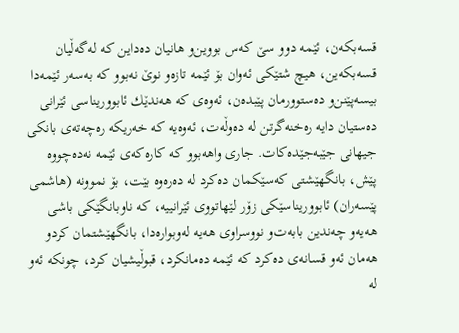قسه‌بكه‌ن، ئێمه‌ دوو سێ‌ كه‌س بووین‌و هانیان ده‌داین كه‌ له‌گه‌ڵیان قسه‌بكه‌ین، هیچ شتێكی‌ ئه‌وان بۆ ئێمه‌ تازه‌‌و نوێ‌ نه‌بوو كه‌ به‌سه‌ر ئێمه‌دا بیسه‌پێنن‌و ده‌ستوورمان پێبده‌ن، ئه‌وه‌ی كه‌ هه‌ندێك ئابووریناسی ئێرانی ده‌ستیان دایه‌ ره‌خنه‌گرتن له‌ ده‌وڵه‌ت، ئه‌وه‌یه‌ كه‌ خه‌ریكه‌ ره‌چه‌ته‌ی‌ بانكی جیهانی جێبه‌جێده‌كات. جاری واهه‌بوو كه‌ كاره‌كه‌ی ئێمه‌ نه‌ده‌چووه‌ پێش، بانگهێشتی كه‌سێكمان ده‌كرد له‌ ده‌ره‌وه‌ بێت، بۆ نموونه‌ (هاشمی پێسه‌ران) ئابووریناسێكی زۆر لێهاتووی ئێرانییه‌، كه‌ ناوبانگێكی باشی هه‌یه‌‌و چه‌ندین بابه‌ت‌و نووسراوی هه‌یه‌ له‌وبواره‌دا، بانگهێشتمان كردو هه‌مان ئه‌و قسانه‌ی ده‌كرد كه‌ ئێمه‌ ده‌مانكرد، قبوڵیشیان كرد، چونكه‌ ئه‌و له‌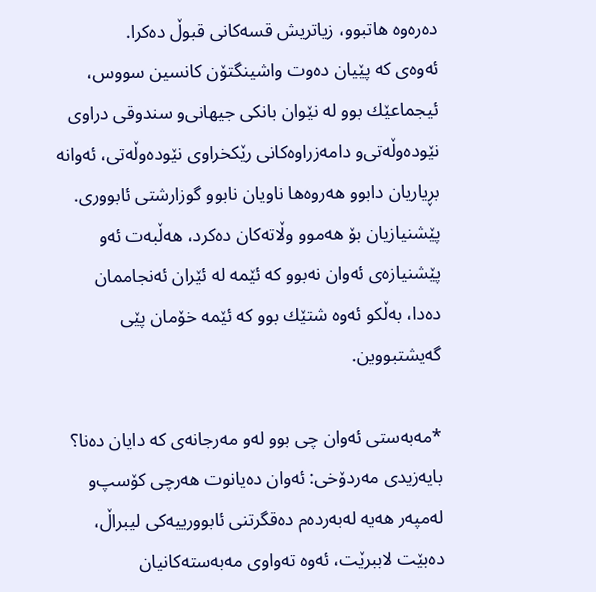ده‌ره‌وه‌ هاتبوو، زیاتریش قسه‌كانی قبوڵ‌ ده‌كرا.
ئه‌وه‌ی كه‌ پێیان ده‌وت واشینگتۆن كانسین سووس، ئیجماعێك بوو له‌ نێوان بانكی جیهانی‌و سندوقی دراوی نێوده‌وڵه‌تی‌و دامه‌زراوه‌كانی رێكخراوی نێوده‌وڵه‌تی، ئه‌وانه‌ بڕیاریان دابوو هه‌روه‌ها ناویان نابوو گوزارشتی ئابووری. پێشنیازیان بۆ هه‌موو وڵاته‌كان ده‌كرد، هه‌ڵبه‌ت ئه‌و پێشنیازه‌ی ئه‌وان نه‌بوو كه‌ ئێمه‌ له‌ ئێران ئه‌نجاممان ده‌دا، به‌ڵكو ئه‌وه‌ شتێك بوو كه‌ ئێمه‌ خۆمان پێی گه‌یشتبووین.

*مه‌به‌ستی ئه‌وان چی بوو له‌و مه‌رجانه‌ی كه‌ دایان ده‌نا؟
بایه‌زیدی‌ مه‌ردۆخی‌: ئه‌وان ده‌یانوت هه‌رچی كۆسپ‌و له‌مپه‌ر هه‌یه‌ له‌به‌رده‌م ده‌قگرتنی ئابوورییه‌كی‌ لیبراڵ‌، ده‌بێت لاببرێت، ئه‌وه‌ ته‌واوی مه‌به‌سته‌كانیان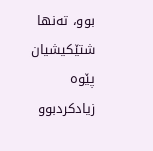بوو، ته‌نها شتێكیشیان پێوه‌ زیادكردبوو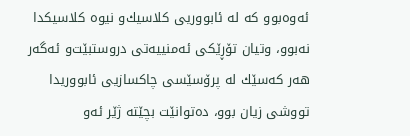ئه‌وه‌بوو كه‌ له‌ ئابووریی كلاسیك‌و نیوه‌ كلاسیكدا نه‌بوو، وتیان تۆڕێكی ئه‌منییه‌تی دروستبێت‌و ئه‌گه‌ر هه‌ر كه‌سێك له‌ پرۆسێسی‌ چاكسازیی‌ ئابووریدا تووشی زیان بوو، ده‌توانێت بچێته‌ ژێر ئه‌و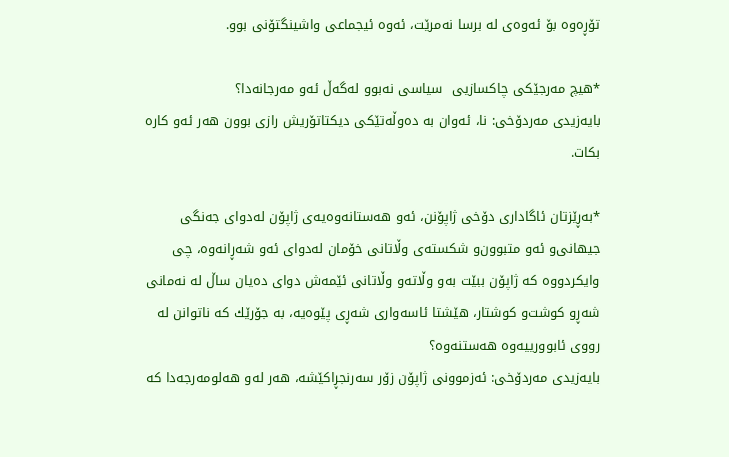تۆڕه‌وه‌ بۆ ئه‌وه‌ی له‌ برسا نه‌مرێت، ئه‌وه‌ ئیجماعی واشینگتۆنی بوو.

*هیچ مه‌رجێكی چاكسازیی‌  سیاسی نه‌بوو له‌گه‌ڵ‌ ئه‌و مه‌رجانه‌دا؟
بایه‌زیدی‌ مه‌ردۆخی‌: نا، ئه‌وان به‌ ده‌وڵه‌تێكی دیكتاتۆریش رازی بوون هه‌ر ئه‌و كاره‌ بكات.

*به‌ڕێزتان ئاگاداری‌ دۆخی‌ ژاپۆنن، ئه‌و هه‌ستانه‌وه‌یه‌ی ژاپۆن له‌دوای جه‌نگی جیهانی‌و ئه‌و متبوون‌و شكسته‌ی‌ وڵاتانی خۆمان له‌دوای ئه‌و شه‌ڕانه‌وه‌، چی‌ وایكردووه‌ كه‌ ژاپۆن ببێت به‌و وڵاته‌‌و وڵاتانی ئێمه‌ش دوای ده‌یان ساڵ‌ له‌ نه‌مانی شه‌ڕ‌و كوشت‌و كوشتار، هێشتا ئاسه‌واری شه‌ڕی پێوه‌یه‌، به‌ جۆرێك كه‌ ناتوانن له‌ رووی ئابوورییه‌وه‌ هه‌ستنه‌وه‌؟
بایه‌زیدی‌ مه‌ردۆخی‌: ئه‌زموونی‌ ژاپۆن زۆر سه‌رنجڕاكێشه‌، هه‌ر له‌و هه‌لومه‌رجه‌دا كه‌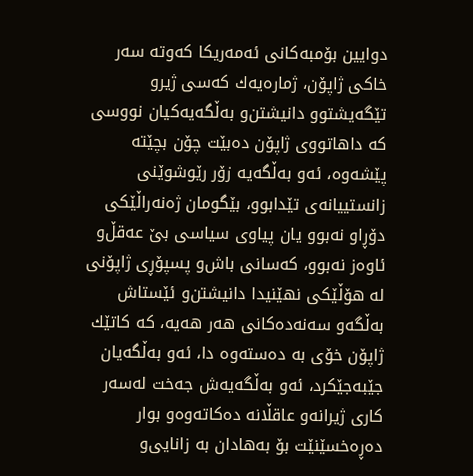دوایین بۆمبه‌كانی ئه‌مه‌ریكا كه‌وته‌ سه‌ر خاكی ژاپۆن، ژماره‌یه‌ك كه‌سی ژیر‌و تێگه‌یشتوو دانیشتن‌و به‌ڵگه‌یه‌كیان نووسی كه‌ داهاتووی ژاپۆن ده‌بێت چۆن بچێته‌ پێشه‌وه‌، ئه‌و به‌ڵگه‌یه‌ زۆر رێوشوێنی زانستییانه‌ی‌ تێدابوو، بێگومان ژه‌نه‌راڵێكی دۆڕاو نه‌بوو یان پیاوی سیاسی بێ‌ عه‌قڵ‌و ئاوه‌ز نه‌بوو، كه‌سانی باش‌و پسپۆڕی ژاپۆنی له‌ هۆڵێكی نهێنیدا دانیشتن‌و ئێستاش به‌ڵگه‌‌و سه‌نه‌ده‌كانی هه‌ر هه‌یه‌، كه‌ كاتێك ژاپۆن خۆی به‌ ده‌سته‌وه‌ دا، ئه‌و به‌ڵگه‌یان جێبه‌جێكرد، ئه‌و به‌ڵگه‌یه‌ش جه‌خت له‌سه‌ر كاری ژیرانه‌‌و عاقڵانه‌ ده‌كاته‌وه‌‌و بوار ده‌ڕه‌خسێنێت بۆ به‌هادان به‌ زانایی‌و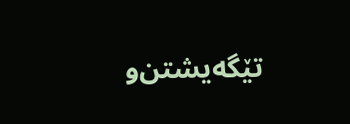تێگه‌یشتن‌و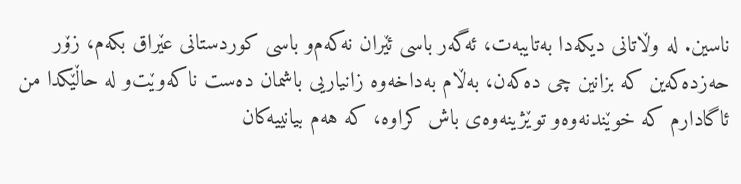ناسین. له‌ وڵاتانی دیكه‌دا به‌تایبه‌ت، ئه‌گه‌ر باسی ئێران نه‌كه‌م‌و باسی كوردستانی عێراق بكه‌م، زۆر حه‌زده‌كه‌ین كه‌ بزانین چی ده‌كه‌ن، به‌ڵام به‌داخه‌وه‌ زانیاریی باشمان ده‌ست ناكه‌وێت‌و له‌ حاڵێكدا من ئاگادارم كه‌ خوێندنه‌وه‌‌و توێژینه‌وه‌ی باش كراوه‌، كه‌ هه‌م بیانییه‌كان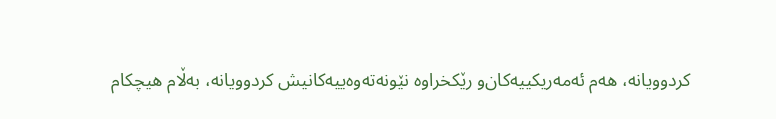كردوویانه‌، هه‌م ئه‌مه‌ریكییه‌كان‌و رێكخراوه‌ نێونه‌ته‌وه‌ییه‌كانیش كردوویانه‌، به‌ڵام هیچكام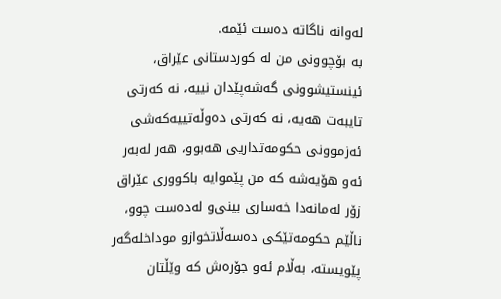له‌وانه‌ ناگاته‌ ده‌ست ئێمه‌.
به‌ بۆچوونی من له‌ كوردستانی عێراق، ئینستیشوونی گه‌شه‌پێدان نییه‌، نه‌ كه‌رتی تایبه‌ت هه‌یه‌، نه‌ كه‌رتی ده‌وڵه‌تییه‌كه‌شی ئه‌زموونی حكومه‌تداریی هه‌بوو، هه‌ر له‌به‌ر ئه‌و هۆیه‌شه‌ كه‌ من پێموایه‌ باكووری عێراق زۆر له‌مانه‌دا خه‌ساری بینی‌و له‌ده‌ست چوو، ناڵێم حكومه‌تێكی ده‌سه‌ڵاتخوازو موداخله‌گه‌ر پێویسته‌، به‌ڵام ئه‌و جۆره‌ش كه‌ وێڵتان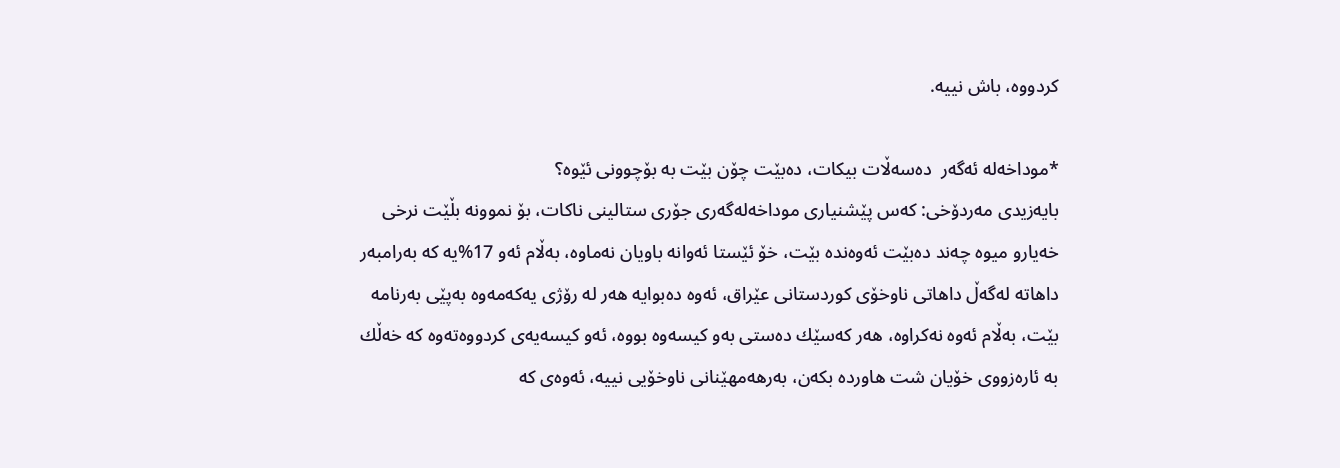كردووه‌، باش نییه‌.

*موداخه‌له‌ ئه‌گه‌ر  ده‌سه‌ڵات بیكات، ده‌بێت چۆن بێت به‌ بۆچوونی ئێوه‌؟
بایه‌زیدی‌ مه‌ردۆخی‌: كه‌س پێشنیاری موداخه‌له‌گه‌ری جۆری ستالینی ناكات، بۆ نموونه‌ بڵێت نرخی خه‌یارو میوه‌ چه‌ند ده‌بێت ئه‌وه‌نده‌ بێت، خۆ ئێستا ئه‌وانه‌ باویان نه‌ماوه‌، به‌ڵام ئه‌و 17%یه‌ كه‌ به‌رامبه‌ر داهاته‌ له‌گه‌ڵ‌ داهاتی ناوخۆی كوردستانی عێراق، ئه‌وه‌ ده‌بوایه‌ هه‌ر له‌ رۆژی یه‌كه‌مه‌وه‌ به‌پێی به‌رنامه‌ بێت، به‌ڵام ئه‌وه‌ نه‌كراوه‌، هه‌ر كه‌سێك ده‌ستی به‌و كیسه‌وه‌ بووه‌، ئه‌و كیسه‌یه‌ی كردووه‌ته‌وه‌ كه‌ خه‌ڵك به‌ ئاره‌زووی خۆیان شت هاورده‌ بكه‌ن، به‌رهه‌مهێنانی ناوخۆیی نییه‌، ئه‌وه‌ی‌ كه‌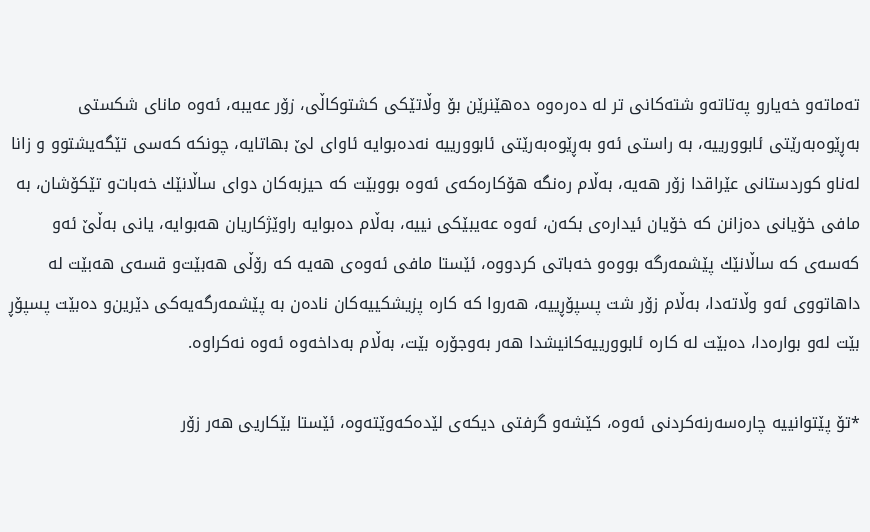ته‌ماته‌‌و خه‌یارو په‌تاته‌و شته‌كانی‌ تر له‌ ده‌ره‌وه‌ ده‌هێنرێن بۆ وڵاتێكی كشتوكاڵی، زۆر عه‌یبه‌، ئه‌وه‌ مانای شكستی به‌ڕێوه‌به‌رێتی ئابوورییه‌، به‌ راستی ئه‌و به‌ڕێوه‌به‌رێتی ئابوورییه‌ نه‌ده‌بوایه‌ ئاوای لێ بهاتایه‌، چونكه‌ كه‌سی تێگه‌یشتوو و زانا له‌ناو كوردستانی عێراقدا زۆر هه‌یه‌، به‌ڵام ره‌نگه‌ هۆكاره‌كه‌ی ئه‌وه‌ بووبێت كه‌ حیزبه‌كان دوای ساڵانێك خه‌بات‌و تێكۆشان، به‌ مافی‌ خۆیانی ده‌زانن كه‌ خۆیان ئیداره‌ی بكه‌ن، ئه‌وه‌ عه‌یبێكی نییه‌، به‌ڵام ده‌بوایه‌ راوێژكاریان هه‌بوایه‌، یانی به‌ڵێ ئه‌و كه‌سه‌ی كه‌ ساڵانێك پێشمه‌رگه‌ بووه‌‌و خه‌باتی كردووه‌، ئێستا مافی‌ ئه‌وه‌ی هه‌یه‌ كه‌ رۆڵی هه‌بێت‌و قسه‌ی هه‌بێت له‌ داهاتووی ئه‌و وڵاته‌دا، به‌ڵام زۆر شت پسپۆڕییه‌، هه‌روا كه‌ كاره‌ پزیشكییه‌كان ناده‌ن به‌ پێشمه‌رگه‌یه‌كی دێرین‌و ده‌بێت پسپۆڕ بێت له‌و بواره‌دا، ده‌بێت له‌ كاره‌ ئابوورییه‌كانیشدا هه‌ر به‌وجۆره‌ بێت، به‌ڵام به‌داخه‌وه‌ ئه‌وه‌ نه‌كراوه‌.

*تۆ پێتوانییه‌ چاره‌سه‌رنه‌كردنی ئه‌وه‌، كێشه‌‌و گرفتی دیكه‌ی لێده‌كه‌وێته‌وه‌، ئێستا بێكاریی هه‌ر زۆر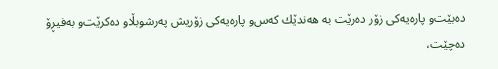ده‌بێت‌و پاره‌یه‌كی زۆر ده‌رێت به‌ هه‌ندێك كه‌س‌و پاره‌یه‌كی زۆریش په‌رشوبڵاو ده‌كرێت‌و به‌فیڕۆ ده‌چێت،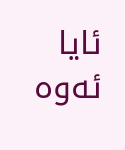ئایا ئه‌وه‌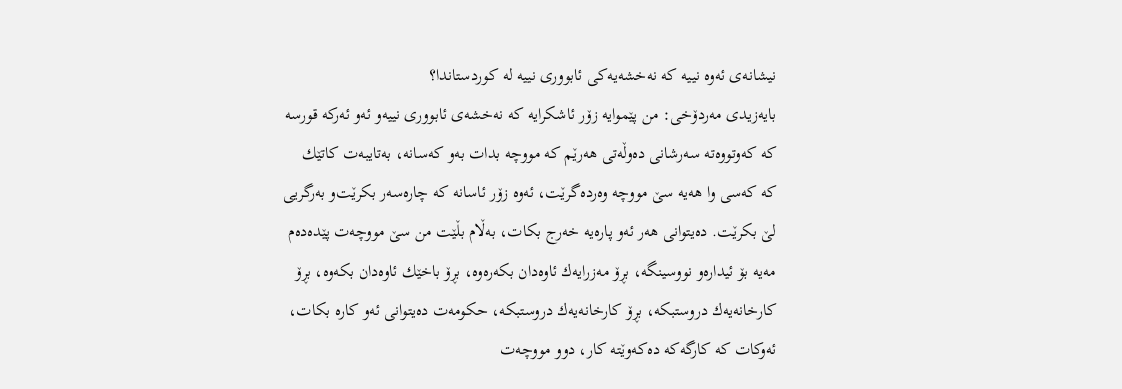نیشانه‌ی ئه‌وه‌ نییه‌ كه‌ نه‌خشه‌یه‌كی ئابووری نییه‌ له‌ كوردستاندا؟
بایه‌زیدی‌ مه‌ردۆخی‌: من پێموایه‌ زۆر ئاشكرایه‌ كه‌ نه‌خشه‌ی ئابووری نییه‌‌و ئه‌و ئه‌ركه‌ قورسه‌ كه‌ كه‌وتووه‌ته‌ سه‌رشانی ده‌وڵه‌تی هه‌رێم كه‌ مووچه‌ بدات به‌و كه‌سانه‌، به‌تایبه‌ت كاتێك كه‌ كه‌سی وا هه‌یه‌ سێ‌ مووچه‌ وه‌رده‌گرێت، ئه‌وه‌ زۆر ئاسانه‌ كه‌ چاره‌سه‌ر بكرێت‌و به‌رگریی لێ بكرێت. ده‌یتوانی هه‌ر ئه‌و پاره‌یه‌ خه‌رج بكات، به‌ڵام بڵێت من سێ‌ مووچه‌ت پێده‌ده‌م مه‌یه‌ بۆ ئیداره‌‌و نووسینگه‌، بڕۆ مه‌زرایه‌ك ئاوه‌دان بكه‌ره‌وه‌، بڕۆ باخێك ئاوه‌دان بكه‌وه‌، بڕۆ كارخانه‌یه‌ك دروستبكه‌، بڕۆ كارخانه‌یه‌ك دروستبكه‌، حكومه‌ت ده‌یتوانی ئه‌و كاره‌ بكات، ئه‌وكات كه‌ كارگه‌كه‌ ده‌كه‌وێته‌ كار، دوو مووچه‌ت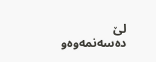لێ ده‌سه‌نمه‌وه‌و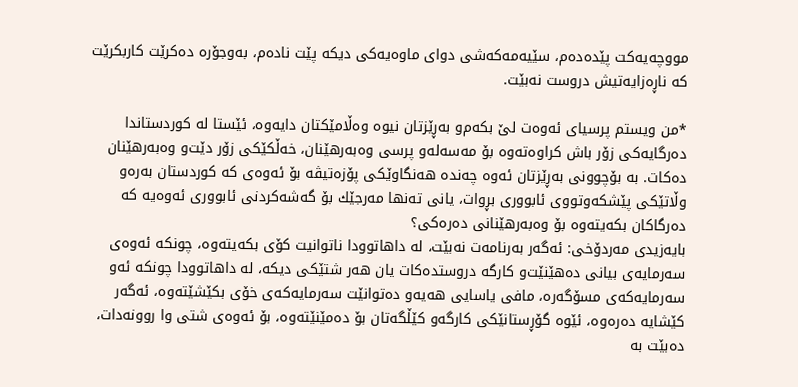مووچه‌یه‌كت پێده‌ده‌م، سێیه‌مه‌كه‌شی دوای ماوه‌یه‌كی دیكه‌ پێت ناده‌م، به‌وجۆره‌ ده‌كرێت كاربكرێت كه‌ ناڕه‌زایه‌تیش دروست نه‌بێت.

*من ویستم پرسیای ئه‌وه‌ت لێ بكه‌م‌و به‌ڕێزتان نیوه‌ وه‌ڵامێكتان دایه‌وه‌، ئێستا له‌ كوردستاندا ده‌رگایه‌كی زۆر باش كراوه‌ته‌وه‌ بۆ مه‌سه‌له‌‌و پرسی وه‌به‌رهێنان، خه‌ڵكێكی زۆر دێت‌و وه‌به‌رهێنان ده‌كات. به‌ بۆچوونی به‌ڕێزتان ئه‌وه‌ چه‌نده‌ هه‌نگاوێكی پۆزه‌تیڤه‌ بۆ ئه‌وه‌ی كه‌ كوردستان به‌ره‌و وڵاتێكی پێشكه‌وتووی ئابووری بڕوات، یانی ته‌نها مه‌رجێك بۆ گه‌شه‌كردنی ئابووری ئه‌وه‌یه‌ كه‌ ده‌رگاكان بكه‌یته‌وه‌ بۆ وه‌به‌رهێنانی‌ ده‌ره‌كی؟
بایه‌زیدی‌ مه‌ردۆخی‌: ئه‌گه‌ر به‌رنامه‌ت نه‌بێت، له‌ داهاتوودا ناتوانیت كۆی بكه‌یته‌وه‌، چونكه‌ ئه‌وه‌ی سه‌رمایه‌ی بیانی ده‌هێنێت‌و كارگه‌ دروستده‌كات یان هه‌ر شتێكی دیكه‌، له‌ داهاتوودا چونكه‌ ئه‌و سه‌رمایه‌كه‌ی مسۆگه‌ره‌، مافی‌ یاسایی هه‌یه‌‌و ده‌توانێت سه‌رمایه‌كه‌ی خۆی بكێشێته‌وه‌، ئه‌گه‌ر كێشایه‌ ده‌ره‌وه‌، ئێوه‌ گۆڕستانێكی كارگه‌‌و كێڵگه‌تان بۆ ده‌مێنێته‌وه‌، بۆ ئه‌وه‌ی شتی وا روونه‌دات، ده‌بێت به‌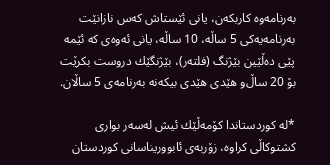به‌رنامه‌وه‌ كاربكه‌ن، یانی ئێستاش كه‌س نازانێت به‌رنامه‌یه‌كی 5 ساڵه‌، 10 ساڵه‌، یانی ئه‌وه‌ی كه‌ ئێمه‌ پێی ده‌ڵێین بێژنگ (فلته‌ر)، بێژنگێك دروست بكرێت بۆ 20 ساڵ‌‌و هێدی‌ هێدی‌ بیكه‌نه‌ به‌رنامه‌ی 5 ساڵان.

*له‌ كوردستاندا كۆمه‌ڵێك ئیش له‌سه‌ر بواری كشتوكاڵی كراوه‌، زۆربه‌ی ئابووریناسانی كوردستان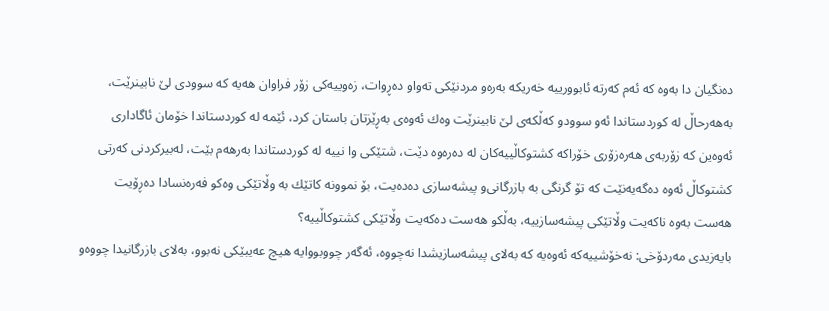ده‌نگیان دا به‌وه‌ كه‌ ئه‌م كه‌رته‌ ئابوورییه‌ خه‌ریكه‌ به‌ره‌و مردنێكی ته‌واو ده‌ڕوات، زه‌وییه‌كی زۆر فراوان هه‌یه‌ كه‌ سوودی لێ نابینرێت، به‌هه‌رحاڵ‌ له‌ كوردستاندا ئه‌و سوودو كه‌ڵكه‌ی لێ نابینرێت وه‌ك ئه‌وه‌ی به‌ڕێزتان باستان كرد، ئێمه‌ له‌ كوردستاندا خۆمان ئاگاداری ئه‌وه‌ین كه‌ زۆربه‌ی هه‌ره‌زۆری خۆراكه‌ كشتوكاڵییه‌كان له‌ ده‌ره‌وه‌ دێت، شتێكی وا نییه‌ له‌ كوردستاندا به‌رهه‌م بێت، له‌بیركردنی كه‌رتی كشتوكاڵ‌ ئه‌وه‌ ده‌گه‌یه‌نێت كه‌ تۆ گرنگی به‌ بازرگانی‌و پیشه‌سازی ده‌ده‌یت، بۆ نموونه‌ كاتێك به‌ وڵاتێكی وه‌كو فه‌ره‌نسادا ده‌ڕۆیت هه‌ست به‌وه‌ ناكه‌یت وڵاتێكی پیشه‌سازییه‌، به‌ڵكو هه‌ست ده‌كه‌یت وڵاتێكی كشتوكاڵییه‌؟
بایه‌زیدی‌ مه‌ردۆخی‌: نه‌خۆشییه‌كه‌ ئه‌وه‌یه‌ كه‌ به‌لای پیشه‌سازیشدا نه‌چووه‌، ئه‌گه‌ر چووبووایه‌ هیچ عه‌یبێكی نه‌بوو، به‌لای بازرگانیدا چووه‌‌و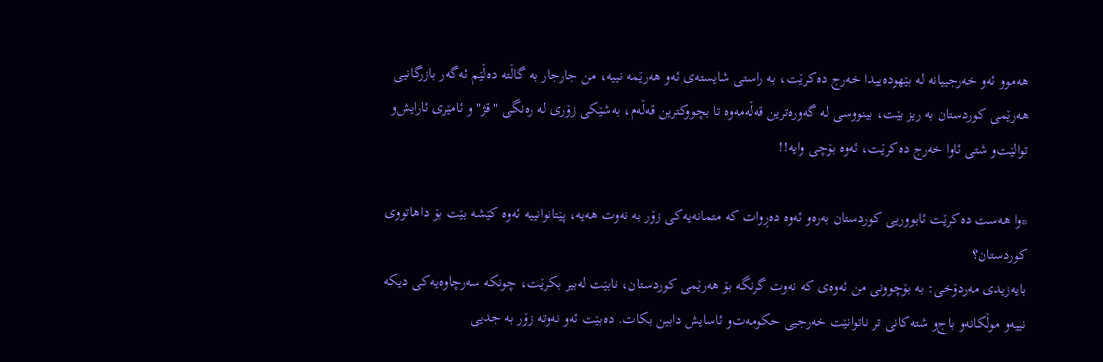هه‌موو ئه‌و خه‌رجییانه‌ له‌ بێهوده‌ییدا خه‌رج ده‌كرێت، به‌ راستی شایسته‌ی ئه‌و هه‌رێمه‌ نییه‌، من جارجار به‌ گاڵته‌ ده‌ڵێم ئه‌گه‌ر بازرگانیی هه‌رێمی كوردستان به‌ ریز بێت، بینووسی له‌ گه‌وره‌ترین قه‌ڵه‌مه‌وه‌ تا بچووكترین قه‌ڵه‌م، به‌شێكی زۆری له‌ ره‌نگی "قژ"و ئامێری ئارایش‌و توالێت‌و شتی ئاوا خه‌رج ده‌كرێت، ئه‌وه‌ بۆچی وایه‌!!

*وا هه‌ست ده‌كرێت ئابووریی كوردستان به‌ره‌و ئه‌وه‌ ده‌ڕوات كه‌ متمانه‌یه‌كی زۆر به‌ نه‌وت هه‌یه‌، پێتانوانییه‌ ئه‌وه‌ كێشه‌ بێت بۆ داهاتووی كوردستان؟
بایه‌زیدی‌ مه‌ردۆخی‌: به‌ بۆچوونی من ئه‌وه‌ی كه‌ نه‌وت گرنگه‌ بۆ هه‌رێمی كوردستان، نابێت له‌بیر بكرێت، چونكه‌ سه‌رچاوه‌یه‌كی دیكه‌ نییه‌‌و موڵكانه‌‌و باج‌و شته‌كانی‌ تر ناتوانێت خه‌رجیی حكومه‌ت‌و ئاسایش دابین بكات. ده‌بێت ئه‌و نه‌وته‌ زۆر به‌ جدیی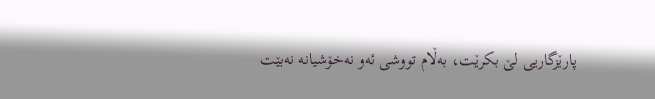پارێزگاریی لێ بكرێت، به‌ڵام تووشی ئه‌و نه‌خۆشیانه‌ نه‌بێت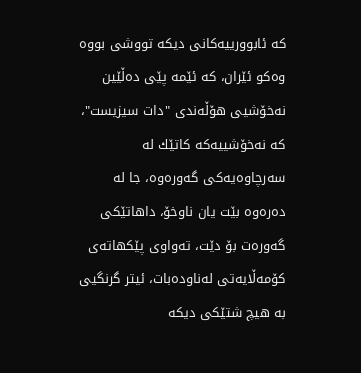كه‌ ئابوورییه‌كانی دیكه‌ تووشی بووه‌ وه‌كو ئێران، كه‌ ئێمه‌ پێی ده‌ڵێین نه‌خۆشیی هۆڵه‌ندی "دات سیزیست"، كه‌ نه‌خۆشییه‌كه‌ كاتێك له‌ سه‌رچاوه‌یه‌كی گه‌وره‌وه‌، جا له‌ ده‌ره‌وه‌ بێت یان ناوخۆ، داهاتێكی گه‌وره‌ت بۆ دێت، ته‌واوی پێكهاته‌ی كۆمه‌ڵایه‌تی له‌ناوده‌بات، ئیتر گرنگیی به‌ هیچ شتێكی دیكه‌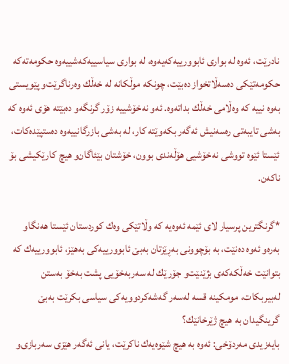نادرێت، ئه‌وه‌ له‌ بواری ئابوورییه‌كه‌یه‌وه‌، له‌ بواری سیاسییه‌كه‌شییه‌وه‌ حكومه‌ته‌كه‌ حكومه‌تێكی ده‌سه‌ڵاتخواز ده‌بێت، چونكه‌ موڵكانه‌ له‌ خه‌ڵك وه‌رناگرێت‌و پێویستی به‌وه‌ نییه‌ كه‌ وه‌ڵامی خه‌ڵك بداته‌وه‌. ئه‌و نه‌خۆشییه‌ زۆر گرنگه‌‌و ده‌بێته‌ هۆی ئه‌وه‌ كه‌ به‌شی تایبه‌تی ره‌سه‌نیش ئه‌گه‌ر بكه‌وێته‌ كار، له‌ به‌شی بازرگانییه‌وه‌ ده‌ستپێده‌كات، ئێستا ئێوه‌ تووشی نه‌خۆشیی هۆڵه‌ندی بوون، خۆشتان بێئاگان‌و هیچ كارێكیشی بۆ ناكه‌ن.

*گرنگترین پرسیار لای ئێمه‌ ئه‌وه‌یه‌ كه‌ وڵاتێكی‌ وه‌ك كوردستان ئێستا هه‌نگاو به‌ره‌و ئه‌وه‌ ده‌نێت، به‌ بۆچوونی به‌ڕێزتان به‌بێ‌ ئابوورییه‌كی به‌هێز، ئابوورییه‌ك كه‌ بتوانێت خه‌ڵكه‌كه‌ی بژێنێت‌و جۆرێك له‌ سه‌ربه‌خۆیی‌ پشت به‌خۆ به‌ستن له‌بیربكات، مومكینه‌ قسه‌ له‌سه‌ر گه‌شه‌كردوویه‌كی سیاسی بكرێت به‌بێ‌ گرینگیدان به‌ هیچ ژێرخانێك؟
بایه‌زیدی‌ مه‌ردۆخی‌: ئه‌وه‌ به‌ هیچ شێوه‌یه‌ك ناكرێت، یانی ئه‌گه‌ر هێزی سه‌ربازی‌و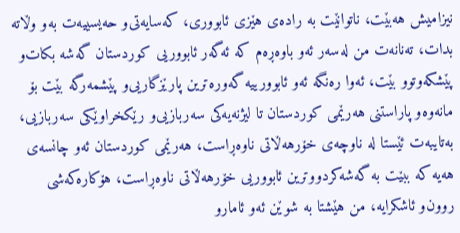نیزامیش هه‌بێت، ناتوانێت به‌ راده‌ی هێزی ئابووری، كه‌سایه‌تی‌و حه‌یسییه‌ت به‌و وڵاته‌ بدات، ته‌نانه‌ت من له‌سه‌ر ئه‌و باوه‌ڕه‌م كه‌ ئه‌گه‌ر ئابووریی كوردستان گه‌شه‌ بكات‌و پێشكه‌وتوو بێت، ئه‌وا ره‌نگه‌ ئه‌و ئابوورییه‌ گه‌وره‌ترین پارێزگاریی‌و پێشمه‌رگه‌ بێت بۆ مانه‌وه‌و پاراستنی هه‌رێمی كوردستان تا لیژنه‌یه‌كی سه‌ربازیی‌و رێكخراوێكی سه‌ربازیی، به‌تایبه‌ت ئێستا له‌ ناوچه‌ی خۆرهه‌ڵاتی ناوه‌ڕاست، هه‌رێمی كوردستان ئه‌و چانسه‌ی هه‌یه‌ كه‌ ببێت به‌ گه‌شه‌كردووترین ئابووریی خۆرهه‌ڵاتی ناوه‌ڕاست، هۆكاره‌كه‌شی روون‌و ئاشكرایه‌، من هێشتا به‌ شوێن ئه‌و ئامارو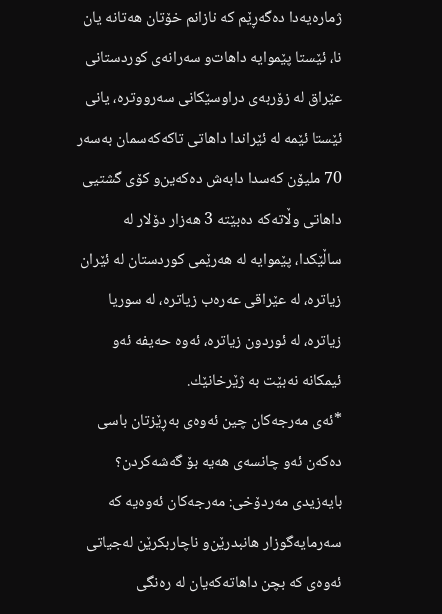ژماره‌یه‌دا ده‌گه‌ڕێم كه‌ نازانم خۆتان هه‌تانه‌ یان نا، ئێستا پێموایه‌ داهات‌و سه‌رانه‌ی كوردستانی عێراق له‌ زۆربه‌ی دراوسێكانی سه‌رووتره‌، یانی ئێستا ئێمه‌ له‌ ئێراندا داهاتی‌ تاكه‌كه‌سمان به‌سه‌ر 70 ملیۆن كه‌سدا دابه‌ش ده‌كه‌ین‌و كۆی‌ گشتیی داهاتی وڵاته‌كه‌ ده‌بێته‌ 3 هه‌زار دۆلار له‌ ساڵێكدا، پێموایه‌ له‌ هه‌رێمی كوردستان له‌ ئێران زیاتره‌، له‌ عێراقی عه‌ره‌ب زیاتره‌، له‌ سوریا زیاتره‌، له‌ ئوردون زیاتره‌، ئه‌وه‌ حه‌یفه‌ ئه‌و ئیمكانه‌ نه‌بێت به‌ ژێرخانێك.
*ئه‌ی مه‌رجه‌كان چین ئه‌وه‌ی به‌ڕێزتان باسی ده‌كه‌ن ئه‌و چانسه‌ی هه‌یه‌ بۆ گه‌شه‌كردن؟
بایه‌زیدی‌ مه‌ردۆخی‌: مه‌رجه‌كان ئه‌وه‌یه‌ كه‌ سه‌رمایه‌گوزار هانبدرێن‌و ناچاربكرێن له‌جیاتی ئه‌وه‌ی كه‌ بچن داهاته‌كه‌یان له‌ ره‌نگی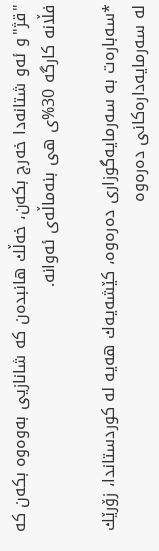"قژ"و ئه‌و شتانه‌دا خه‌رج بكه‌ن، خه‌ڵك هانبده‌ن كه‌ شانازیی به‌وه‌وه‌ بكه‌ن كه‌ فڵانه‌ كارگه‌ 30%ی هی بنه‌ماڵه‌ی ئه‌وانه‌.

*سه‌باره‌ت به‌ سه‌رمایه‌گوزاری ده‌ره‌وه‌، كێشه‌یه‌ك هه‌یه‌ له‌ كوردستاندا، زۆرێك له‌ سه‌رمایه‌داره‌كانی ده‌ره‌وه‌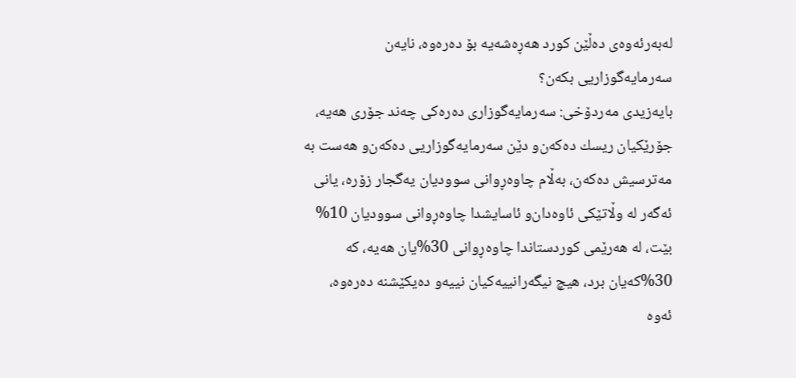له‌به‌رئه‌وه‌ی ده‌ڵێن كورد هه‌ڕه‌شه‌یه‌ بۆ ده‌ره‌وه‌، نایه‌ن سه‌رمایه‌گوزاریی بكه‌ن؟
بایه‌زیدی‌ مه‌ردۆخی‌: سه‌رمایه‌گوزاری ده‌ره‌كی چه‌ند جۆری هه‌یه‌، جۆرێكیان ریسك ده‌كه‌ن‌و دێن سه‌رمایه‌گوزاریی ده‌كه‌ن‌و هه‌ست به‌ مه‌ترسیش ده‌كه‌ن، به‌ڵام چاوه‌ڕوانی سوودیان یه‌گجار زۆره‌، یانی ئه‌گه‌ر له‌ وڵاتێكی ئاوه‌دان‌و ئاسایشدا چاوه‌ڕوانی سوودیان 10% بێت، له‌ هه‌رێمی كوردستاندا چاوه‌ڕوانی 30%یان هه‌یه‌، كه‌ 30%كه‌یان برد، هیچ نیگه‌رانییه‌كیان نییه‌‌و ده‌یكێشنه‌ ده‌ره‌وه‌، ئه‌وه‌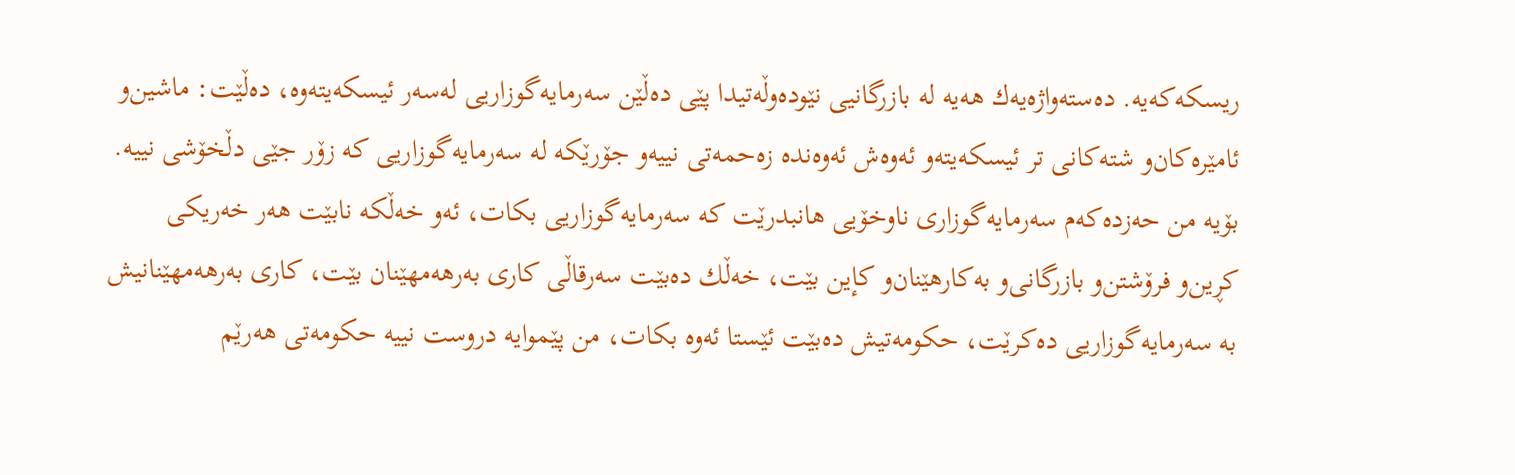ریسكه‌كه‌یه‌. ده‌سته‌واژه‌یه‌ك هه‌یه‌ له‌ بازرگانیی نێوده‌وڵه‌تیدا پێی ده‌ڵێن سه‌رمایه‌گوزاریی له‌سه‌ر ئیسكه‌یته‌وه‌، ده‌ڵێت: ماشین‌و ئامێره‌كان‌و شته‌كانی‌ تر ئیسكه‌یته‌‌و ئه‌وه‌ش ئه‌وه‌نده‌ زه‌حمه‌تی نییه‌‌و جۆرێكه‌ له‌ سه‌رمایه‌گوزاریی كه‌ زۆر جێی دڵخۆشی نییه‌. بۆیه‌ من حه‌زده‌كه‌م سه‌رمایه‌گوزاری ناوخۆیی هانبدرێت كه‌ سه‌رمایه‌گوزاریی بكات، ئه‌و خه‌ڵكه‌ نابێت هه‌ر خه‌ریكی كڕین‌و فرۆشتن‌و بازرگانی‌و به‌كارهێنان‌و كإین بێت، خه‌ڵك ده‌بێت سه‌رقاڵی كاری به‌رهه‌مهێنان بێت، كاری به‌رهه‌مهێنانیش به‌ سه‌رمایه‌گوزاریی ده‌كرێت، حكومه‌تیش ده‌بێت ئێستا ئه‌وه‌ بكات، من پێموایه‌ دروست نییه‌ حكومه‌تی هه‌رێم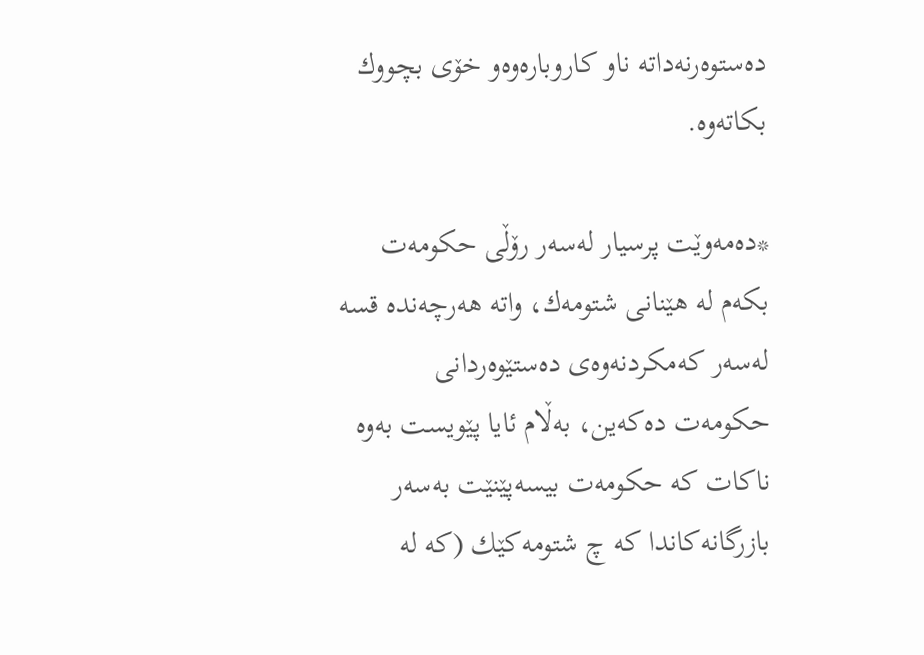ده‌ستوه‌رنه‌داته‌ ناو كاروباره‌وه‌و خۆی بچووك بكاته‌وه‌.

*ده‌مه‌وێت پرسیار له‌سه‌ر رۆڵی‌ حكومه‌ت بكه‌م له‌ هێنانی‌ شتومه‌ك، واته‌ هه‌رچه‌نده‌ قسه‌ له‌سه‌ر كه‌مكردنه‌وه‌ی‌ ده‌ستێوه‌ردانی‌ حكومه‌ت ده‌كه‌ین، به‌ڵام ئایا پێویست به‌وه‌ ناكات كه‌ حكومه‌ت بیسه‌پێنێت به‌سه‌ر بازرگانه‌كاندا كه‌ چ شتومه‌كێك (كه‌ له‌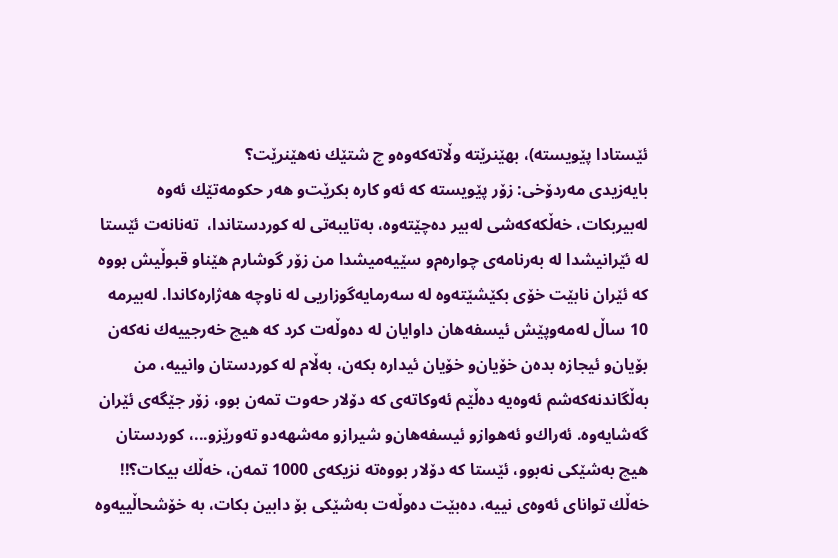ئێستادا پێویسته‌)، بهێنرێته‌ وڵاته‌كه‌وه‌و چ شتێك نه‌هێنرێت؟
بایه‌زیدی‌ مه‌ردۆخی‌: زۆر پێویسته‌ كه‌ ئه‌و كاره‌ بكرێت‌و هه‌ر حكومه‌تێك ئه‌وه‌ له‌بیربكات، خه‌ڵكه‌كه‌شی له‌بیر ده‌چێته‌وه‌، به‌تایبه‌تی له‌ كوردستاندا،  ته‌نانه‌ت ئێستا له‌ ئێرانیشدا له‌ به‌رنامه‌ی چواره‌م‌و سێیه‌میشدا من زۆر گوشارم هێنا‌و قبوڵیش بووه‌ كه‌ ئێران نابێت خۆی بكێشێته‌وه‌ له‌ سه‌رمایه‌گوزاریی له‌ ناوچه‌ هه‌ژاره‌كاندا. له‌بیرمه‌ 10 ساڵ‌ له‌مه‌وپێش ئیسفه‌هان داوایان له‌ ده‌وڵه‌ت كرد كه‌ هیچ خه‌رجییه‌ك نه‌كه‌ن بۆیان‌و ئیجازه‌ بده‌ن خۆیان‌و خۆیان ئیداره‌ بكه‌ن، به‌ڵام له‌ كوردستان وانییه‌، من به‌ڵگاندنه‌كه‌شم ئه‌وه‌یه‌ ده‌ڵێم ئه‌وكاته‌ی كه‌ دۆلار حه‌وت تمه‌ن بوو، زۆر جێگه‌ی ئێران گه‌شایه‌وه‌. ئه‌راك‌و ئه‌هواز‌و ئیسفه‌هان‌و شیراز‌و مه‌شهه‌د‌و ته‌ورێز‌و...، كوردستان هیچ به‌شێكی نه‌بوو، ئێستا كه‌ دۆلار بووه‌ته‌ نزیكه‌ی 1000 تمه‌ن، خه‌ڵك بیكات؟!! خه‌ڵك توانای ئه‌وه‌ی نییه‌، ده‌بێت ده‌وڵه‌ت به‌شێكی بۆ دابین بكات، به‌ خۆشحاڵییه‌وه‌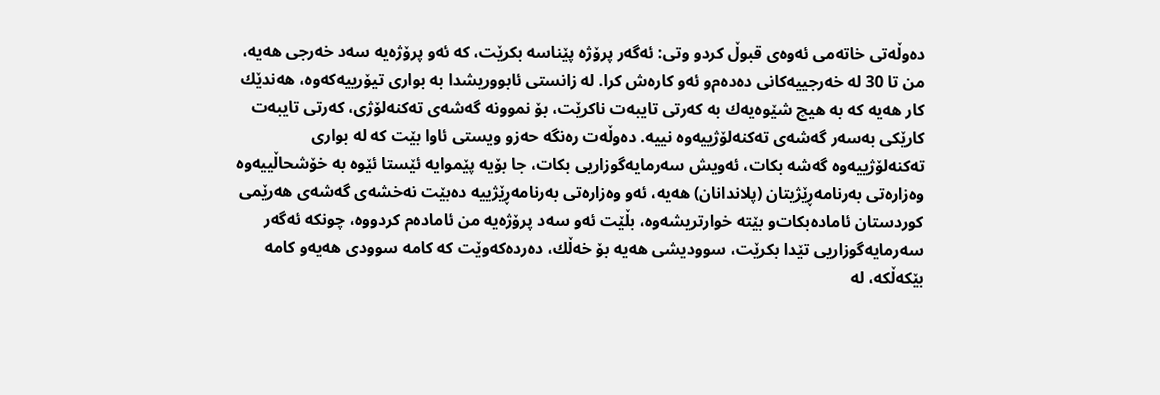ده‌وڵه‌تی خاته‌می ئه‌وه‌ی قبوڵ‌ كرد‌و وتی‌: ئه‌گه‌ر پرۆژه‌ پێناسه‌ بكرێت، كه‌ ئه‌و پرۆژه‌یه‌ سه‌د خه‌رجی هه‌یه‌، من تا 30 له‌ خه‌رجییه‌كانی ده‌ده‌م‌و ئه‌و كاره‌ش كرا. له‌ زانستی ئابووریشدا به‌ بواری تیۆرییه‌كه‌وه‌، هه‌ندێك كار هه‌یه‌ كه‌ به‌ هیچ شێوه‌یه‌ك به‌ كه‌رتی تایبه‌ت ناكرێت، بۆ نموونه‌ گه‌شه‌ی ته‌كنه‌لۆژی، كه‌رتی تایبه‌ت كارێكی به‌سه‌ر گه‌شه‌ی ته‌كنه‌لۆژییه‌وه‌ نییه‌. ده‌وڵه‌ت ره‌نگه‌ حه‌ز‌و ویستی ئاوا بێت كه‌ له‌ بواری ته‌كنه‌لۆژییه‌وه‌ گه‌شه‌ بكات، ئه‌ویش سه‌رمایه‌گوزاریی بكات، جا بۆیه‌ پێموایه‌ ئێستا ئێوه‌ به‌ خۆشحاڵییه‌وه‌ وه‌زاره‌تی به‌رنامه‌ڕێژیتان (پلاندانان) هه‌یه‌، ئه‌و وه‌زاره‌تی به‌رنامه‌ڕێژییه‌ ده‌بێت نه‌خشه‌ی گه‌شه‌ی هه‌رێمی كوردستان ئاماده‌بكات‌و بێته‌ خوارتریشه‌وه‌، بڵێت ئه‌و سه‌د پرۆژه‌یه‌ من ئاماده‌م كردووه‌، چونكه‌ ئه‌گه‌ر سه‌رمایه‌گوزاریی تێدا بكرێت، سوودیشی هه‌یه‌ بۆ خه‌ڵك، ده‌رده‌كه‌وێت كه‌ كامه‌ سوودی هه‌یه‌‌و كامه‌ بێكه‌ڵكه‌، له‌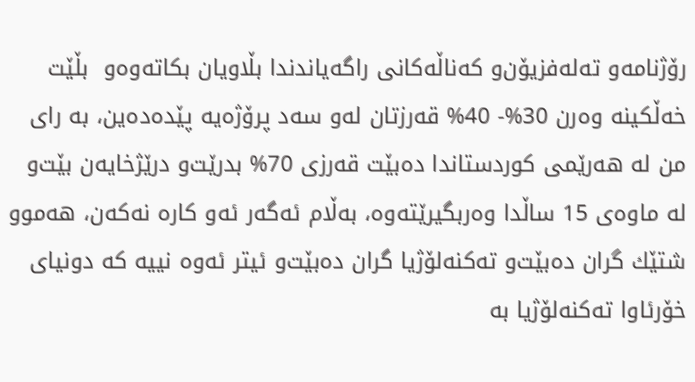رۆژنامه‌‌و ته‌له‌فزیۆن‌و كه‌ناڵه‌كانی‌ راگه‌یاندندا بڵاویان بكاته‌وه‌و  بڵێت خه‌ڵكینه‌ وه‌رن 30%- 40% قه‌رزتان له‌و سه‌د پرۆژه‌یه‌ پێده‌ده‌ین، به‌ رای من له‌ هه‌رێمی كوردستاندا ده‌بێت قه‌رزی‌ 70% بدرێت‌و درێژخایه‌ن بێت‌و له‌ ماوه‌ی 15 ساڵدا وه‌ربگیرێته‌وه‌، به‌ڵام ئه‌گه‌ر ئه‌و كاره‌ نه‌كه‌ن، هه‌موو شتێك گران ده‌بێت‌و ته‌كنه‌لۆژیا گران ده‌بێت‌و ئیتر ئه‌وه‌ نییه‌ كه‌ دونیای خۆرئاوا ته‌كنه‌لۆژیا به‌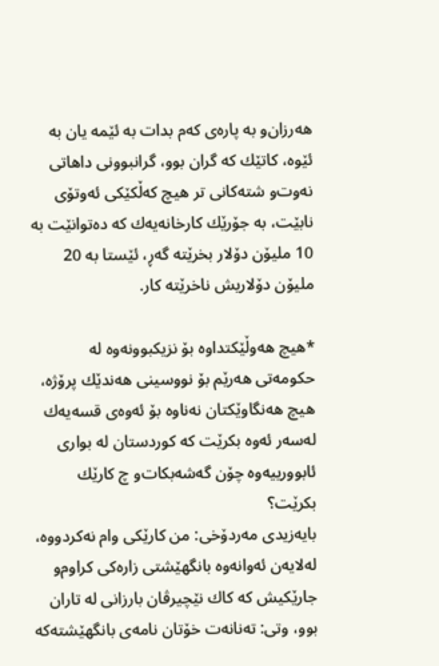هه‌رزان‌و به‌ پاره‌ی كه‌م بدات به‌ ئێمه‌ یان به‌ ئێوه‌، كاتێك كه‌ گران بوو، گرانبوونی‌ داهاتی نه‌وت‌و شته‌كانی‌ تر هیچ كه‌ڵكێكی ئه‌وتۆی‌ نابێت، به‌ جۆرێك كارخانه‌یه‌ك كه‌ ده‌توانێت به‌ 10 ملیۆن دۆلار بخرێته‌ گه‌ڕ، ئێستا به‌ 20 ملیۆن دۆلاریش ناخرێته‌ كار.

*هیچ هه‌وڵێكتداوه‌ بۆ نزیكبوونه‌وه‌ له‌ حكومه‌تی هه‌رێم بۆ نووسینی هه‌ندێك پرۆژه‌، هیچ هه‌نگاوێكتان نه‌ناوه‌ بۆ ئه‌وه‌ی قسه‌یه‌ك له‌سه‌ر ئه‌وه‌ بكرێت كه‌ كوردستان له‌ بواری ئابوورییه‌وه‌ چۆن گه‌شه‌بكات‌و چ كارێك بكرێت؟
بایه‌زیدی‌ مه‌ردۆخی‌: من كارێكی وام نه‌كردووه‌، له‌لایه‌ن ئه‌وانه‌وه‌ بانگهێشتی زاره‌كی كراوم‌و جارێكیش كه‌ كاك نێچیرڤان بارزانی له‌ تاران بوو، وتی: ته‌نانه‌ت خۆتان نامه‌ی بانگهێشته‌كه‌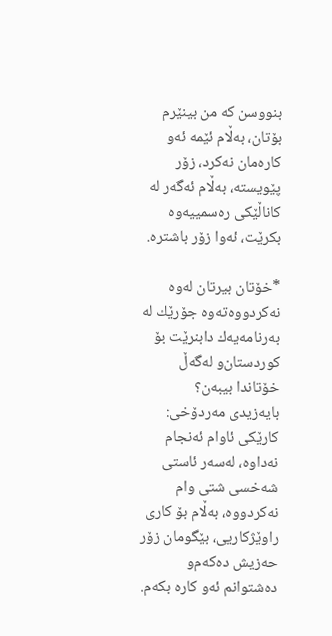بنووسن كه‌ من بینێرم بۆتان، به‌ڵام ئێمه‌ ئه‌و كاره‌مان نه‌كرد، زۆر پێویسته‌، به‌ڵام ئه‌گه‌ر له‌ كاناڵێكی ره‌سمییه‌وه‌ بكرێت، ئه‌وا زۆر باشتره‌.

*خۆتان بیرتان له‌وه‌ نه‌كردووه‌ته‌وه‌ جۆرێك له‌ به‌رنامه‌یه‌ك دابنرێت بۆ كوردستان‌و له‌گه‌ڵ‌ خۆتاندا بیبه‌ن؟
بایه‌زیدی‌ مه‌ردۆخی‌: كارێكی ئاوام ئه‌نجام نه‌داوه‌، له‌سه‌ر ئاستی‌  شه‌خسی شتی وام نه‌كردووه‌، به‌ڵام بۆ كاری راوێژكاریی‌، بێگومان زۆر حه‌زیش ده‌كه‌م‌و ده‌شتوانم ئه‌و كاره‌ بكه‌م.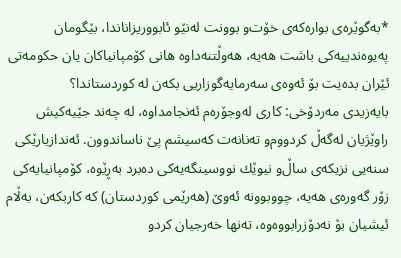*به‌گوێره‌ی بواره‌كه‌ی خۆت‌و بوونت له‌نێو ئابووریزاناندا، بێگومان په‌یوه‌ندییه‌كی باشت هه‌یه‌، هه‌وڵتنه‌داوه‌ هانی كۆمپانیاكان یان حكومه‌تی ئێران بده‌یت بۆ ئه‌وه‌ی سه‌رمایه‌گوزاریی بكه‌ن له‌ كوردستاندا؟
بایه‌زیدی‌ مه‌ردۆخی‌: كاری له‌وجۆره‌م ئه‌نجامداوه‌، له‌ چه‌ند جێیه‌كیش راوێژیان له‌گه‌ڵ‌ كردووم‌و ته‌نانه‌ت كه‌سیشم پێ‌ ناساندوون. ئه‌ندازیارێكی سنه‌یی نزیكه‌ی ساڵ‌‌و نیوێك نووسینگه‌یه‌كی‌ ده‌برد به‌ڕێوه‌، كۆمپانیایه‌كی زۆر گه‌وره‌ی‌ هه‌یه‌، چووبوونه‌ ئه‌وێ‌ (هه‌رێمی‌ كوردستان) كه‌ كاربكه‌ن، به‌ڵام ئیشیان بۆ نه‌دۆزرابووه‌وه‌، ته‌نها خه‌رجیان كردو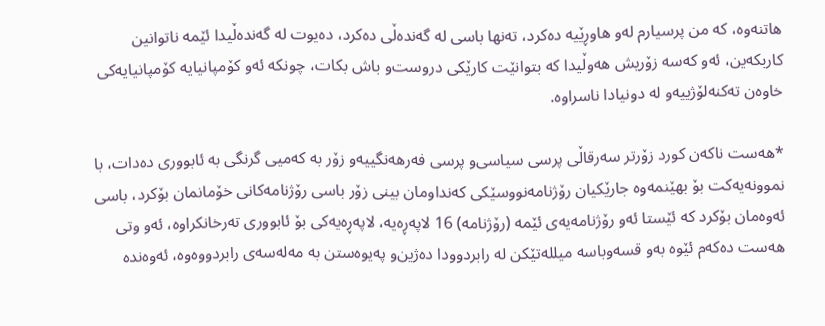هاتنه‌وه‌، كه‌ من پرسیارم له‌و هاوڕێیه‌ ده‌كرد، ته‌نها باسی له‌ گه‌نده‌ڵی ده‌كرد، ده‌یوت له‌ گه‌نده‌ڵیدا ئێمه‌ ناتوانین كاربكه‌ین، ئه‌و كه‌سه‌ زۆریش هه‌وڵیدا كه‌ بتوانێت كارێكی دروست‌و باش بكات، چونكه‌ ئه‌و كۆمپانیایه‌ كۆمپانیایه‌كی خاوه‌ن ته‌كنه‌لۆژییه‌‌و له‌ دونیادا ناسراوه‌.

*هه‌ست ناكه‌ن كورد زۆرتر سه‌رقاڵی پرسی سیاسی‌‌و پرسی فه‌رهه‌نگییه‌‌و زۆر به‌ كه‌میی گرنگی به‌ ئابووری ده‌دات، با نموونه‌یه‌كت بۆ بهێنمه‌وه‌ جارێكیان رۆژنامه‌نووسێكی كه‌نداومان بینی زۆر باسی رۆژنامه‌كانی خۆمانمان بۆكرد، باسی ئه‌وه‌مان بۆكرد كه‌ ئێستا ئه‌و رۆژنامه‌یه‌ی ئێمه‌ (رۆژنامه‌) 16 لاپه‌ڕه‌یه‌، لاپه‌ڕه‌یه‌كی بۆ ئابووری ته‌رخانكراوه‌، ئه‌و وتی‌ هه‌ست ده‌كه‌م ئێوه‌ به‌و قسه‌وباسه‌ میلله‌تێكن له‌ رابردوودا ده‌ژین‌و په‌یوه‌ستن به‌ مه‌له‌سه‌ی رابردووه‌وه‌، ئه‌وه‌نده‌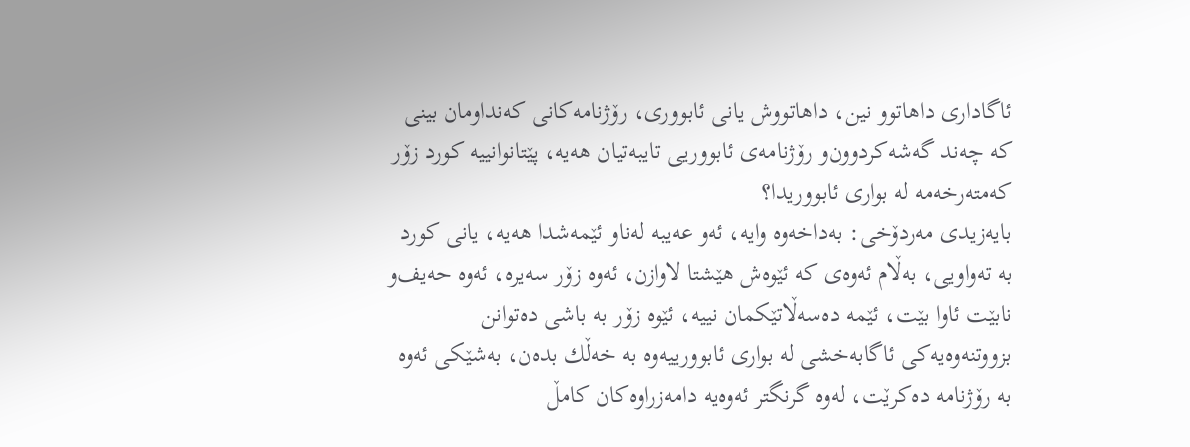ئاگاداری داهاتوو نین، داهاتووش یانی ئابووری، رۆژنامه‌كانی كه‌نداومان بینی كه‌ چه‌ند گه‌شه‌كردوون‌و رۆژنامه‌ی ئابووریی تایبه‌تیان هه‌یه‌، پێتانوانییه‌ كورد زۆر كه‌مته‌رخه‌مه‌ له‌ بواری ئابووریدا؟
بایه‌زیدی‌ مه‌ردۆخی‌: به‌داخه‌وه‌ وایه‌، ئه‌و عه‌یبه‌ له‌ناو ئێمه‌شدا هه‌یه‌، یانی كورد به‌ ته‌واویی‌، به‌ڵام ئه‌وه‌ی كه‌ ئێوه‌ش هێشتا لاوازن، ئه‌وه‌ زۆر سه‌یره‌، ئه‌وه‌ حه‌یف‌و نابێت ئاوا بێت، ئێمه‌ ده‌سه‌ڵاتێكمان نییه‌، ئێوه‌ زۆر به‌ باشی ده‌توانن بزووتنه‌وه‌یه‌كی ئاگابه‌خشی له‌ بواری ئابوورییه‌وه‌ به‌ خه‌ڵك بده‌ن، به‌شێكی ئه‌وه‌ به‌ رۆژنامه‌ ده‌كرێت، له‌وه‌ گرنگتر ئه‌وه‌یه‌ دامه‌زراوه‌كان كامڵ‌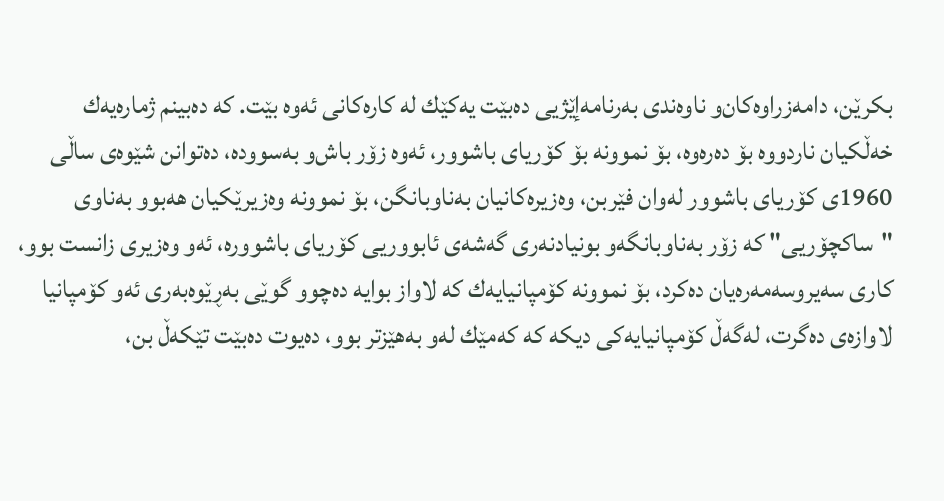بكرێن، دامه‌زراوه‌كان‌و ناوه‌ندی به‌رنامه‌إێژیی ده‌بێت یه‌كێك له‌ كاره‌كانی ئه‌وه‌ بێت. كه‌ ده‌بینم ژماره‌یه‌ك خه‌ڵكیان ناردووه‌ بۆ ده‌ره‌وه‌، بۆ نموونه‌ بۆ كۆریای باشوور، ئه‌وه‌ زۆر باش‌و به‌سووده‌، ده‌توانن شێوه‌ی ساڵی 1960ی كۆریای باشوور له‌وان فێربن، وه‌زیره‌كانیان به‌ناوبانگن، بۆ نموونه‌ وه‌زیرێكیان هه‌بوو به‌ناوی "ساكچۆریی" كه‌ زۆر به‌ناوبانگه‌‌و بونیادنه‌ری‌ گه‌شه‌ی ئابووریی كۆریای باشووره‌، ئه‌و وه‌زیری زانست بوو، كاری سه‌یر‌وسه‌مه‌ره‌یان ده‌كرد، بۆ نموونه‌ كۆمپانیایه‌ك كه‌ لاواز بوایه‌ ده‌چوو گوێی به‌ڕێوه‌به‌ری ئه‌و كۆمپانیا لاوازه‌ی ده‌گرت، له‌گه‌ڵ‌ كۆمپانیایه‌كی دیكه‌ كه‌ كه‌مێك له‌و به‌هێزتر بوو، ده‌یوت ده‌بێت تێكه‌ڵ‌ بن،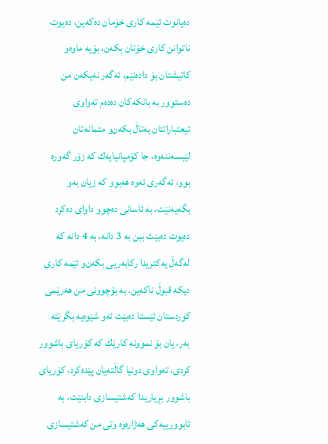ده‌یانوت ئێمه‌ كاری خۆمان ده‌كه‌ین، ده‌یوت ناتوانن كاری خۆتان بكه‌ن، بۆیه‌ ماوه‌‌و كاتیشتان بۆ داده‌نێم، ئه‌گه‌ر نه‌یكه‌ن من ده‌ستوور به‌ بانكه‌كان ده‌ده‌م ته‌واوی ئیعتباراتتان به‌تاڵ‌ بكه‌ن‌و متمانه‌تان لێبسه‌ننه‌وه‌، جا كۆمپانیایه‌ك كه‌ زۆر گه‌وره‌ بوو، ئه‌گه‌ری ئه‌وه‌ هه‌بوو كه‌ زیان به‌و بگه‌یه‌نێت، به‌ ئاسانی ده‌چوو داوای ده‌كرد ده‌یوت ده‌بێت ببن به‌ 3 دانه‌، به‌ 4 دانه‌ كه‌ له‌گه‌ڵ‌ یه‌كتریدا ركابه‌ریی بكه‌ن‌و ئێمه‌ كاری دیكه‌ قبوڵ‌ ناكه‌ین. به‌ بۆچوونی من هه‌رێمی كوردستان ئێستا ده‌بێت ئه‌و شێوه‌یه‌ بگرێته‌ به‌ر، یان بۆ نموونه‌ كارێك كه‌ كۆریای باشوور كردی، ته‌واوی‌ دونیا گاڵته‌یان پێده‌كرد، كۆریای باشوور بڕیاریدا كه‌شتیسازی دابنێت، به‌ ئابوورییه‌كی هه‌ژاره‌وه‌ وتی من كه‌شتیسازی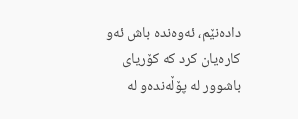داده‌نێم، ئه‌وه‌نده‌ باش ئه‌و كاره‌یان كرد كه‌ كۆریای باشوور له‌ پۆڵه‌نده‌‌و له‌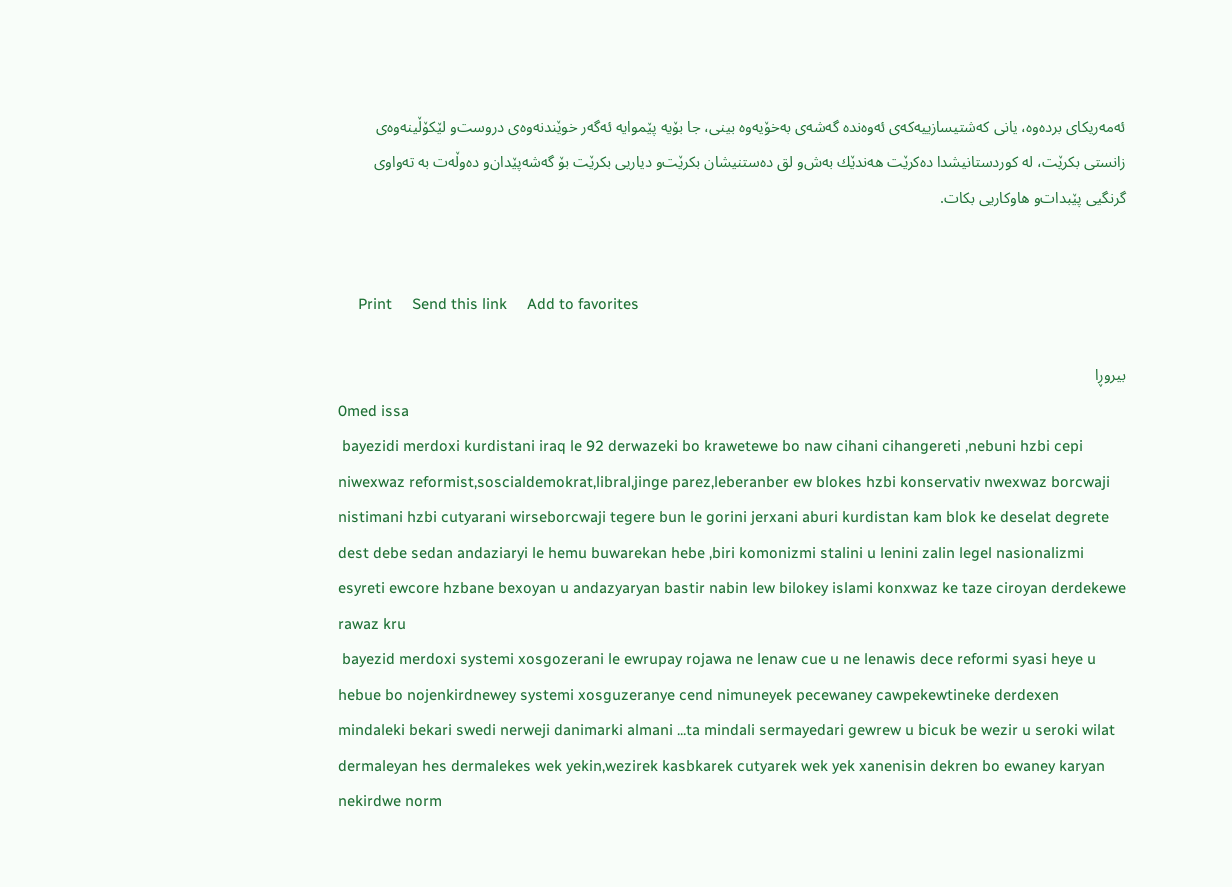ئه‌مه‌ریكای‌ برده‌وه‌، یانی كه‌شتیسازییه‌كه‌ی ئه‌وه‌نده‌ گه‌شه‌ی به‌خۆیه‌وه‌ بینی، جا بۆیه‌ پێموایه‌ ئه‌گه‌ر خوێندنه‌وه‌ی دروست‌و لێكۆڵینه‌وه‌ی زانستی بكرێت، له‌ كوردستانیشدا ده‌كرێت هه‌ندێك به‌ش‌و لق ده‌ستنیشان بكرێت‌و دیاریی بكرێت بۆ گه‌شه‌پێدان‌و ده‌وڵه‌ت به‌ ته‌واوی گرنگیی پێبدات‌و هاوكاریی بكات.


     Print     Send this link     Add to favorites

بیروڕا
0med issa
 bayezidi merdoxi kurdistani iraq le 92 derwazeki bo krawetewe bo naw cihani cihangereti ,nebuni hzbi cepi niwexwaz reformist,soscialdemokrat,libral,jinge parez,leberanber ew blokes hzbi konservativ nwexwaz borcwaji nistimani hzbi cutyarani wirseborcwaji tegere bun le gorini jerxani aburi kurdistan kam blok ke deselat degrete dest debe sedan andaziaryi le hemu buwarekan hebe ,biri komonizmi stalini u lenini zalin legel nasionalizmi esyreti ewcore hzbane bexoyan u andazyaryan bastir nabin lew bilokey islami konxwaz ke taze ciroyan derdekewe
rawaz kru
 bayezid merdoxi systemi xosgozerani le ewrupay rojawa ne lenaw cue u ne lenawis dece reformi syasi heye u hebue bo nojenkirdnewey systemi xosguzeranye cend nimuneyek pecewaney cawpekewtineke derdexen mindaleki bekari swedi nerweji danimarki almani ...ta mindali sermayedari gewrew u bicuk be wezir u seroki wilat dermaleyan hes dermalekes wek yekin,wezirek kasbkarek cutyarek wek yek xanenisin dekren bo ewaney karyan nekirdwe norm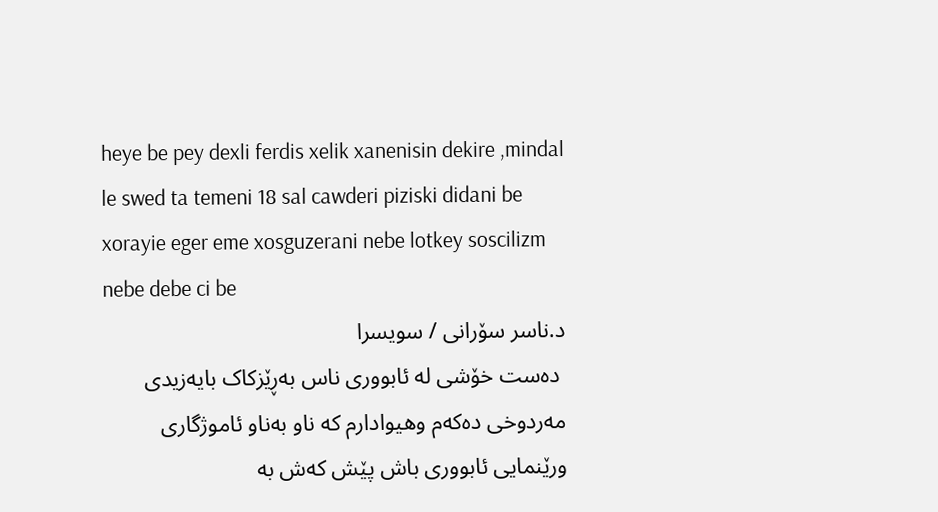heye be pey dexli ferdis xelik xanenisin dekire ,mindal le swed ta temeni 18 sal cawderi piziski didani be xorayie eger eme xosguzerani nebe lotkey soscilizm nebe debe ci be
د.ناسر سۆرانی / سویسرا
 ده‌ست خۆشی له‌ ئابووری ناس به‌ڕێزکاک بایه‌زیدی مه‌ردوخی ده‌که‌م وهیوادارم که‌ ناو به‌ناو ئاموژگاری ورێنمایی ئابووری باش پێش که‌ش به‌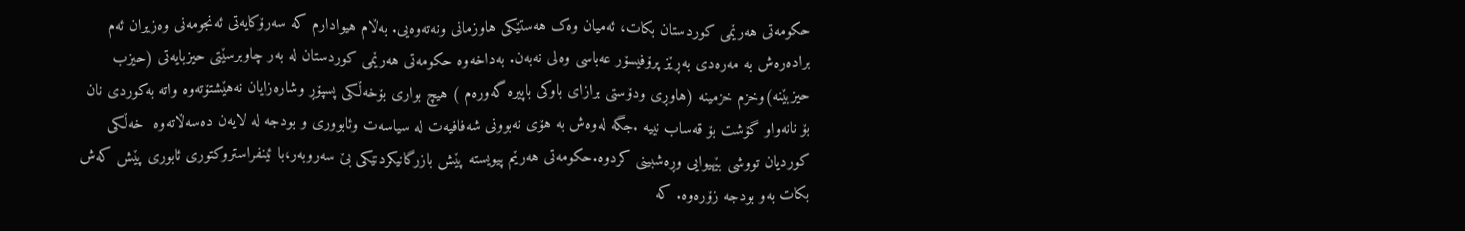حکومه‌تی هه‌رێمی کوردستان بکات، ئه‌میان وه‌ک هه‌ستێکی هاوزمانی ونه‌ته‌وه‌یی. به‌ڵام هیوادارم که‌ سه‌رۆکایه‌تی ئه‌نجومه‌نی وه‌زیران ئه‌م براده‌ره‌ش به‌ مه‌ره‌دی به‌ڕێز پرۆفیسۆر عه‌باسی وه‌لی نه‌به‌ن. به‌داخه‌وه‌ حکومه‌تی هه‌رێمی کوردستان له‌ به‌ر چاوبرسێتی حیزبایه‌تی (حیزب حیزبێنه‌)وخزم خزمینه‌ (هاوڕی ودۆستی برازای باوکی باپیره‌ گه‌وره‌م ) هیچ بواری بۆخه‌ڵکی پسپۆڕ وشاره‌زایان نه‌هێشتۆته‌وه‌ واته‌ به‌کوردی نان بۆ نانه‌واو گۆشت بۆ قه‌ساب نییه‌‌ .جگه‌ له‌وه‌ش به‌ هۆی نه‌بوونی شه‌فافیه‌ت له‌ سیاسه‌ت وئابووری و بودجه‌ له‌ لایه‌ن ده‌سه‌ڵاته‌وه‌ ‌ خه‌ڵکی کوردیان تووشی بێهیوایی وڕه‌شبینی کردوه‌.حکومه‌تی هه‌رێم پیویسته‌ پێش بازرگانیکردنێکی بێ سه‌روبه‌ر،با ئینفراستروکتوری ئابوری پێش که‌ش بکات به‌و بودجه‌ زۆره‌وه‌. که‌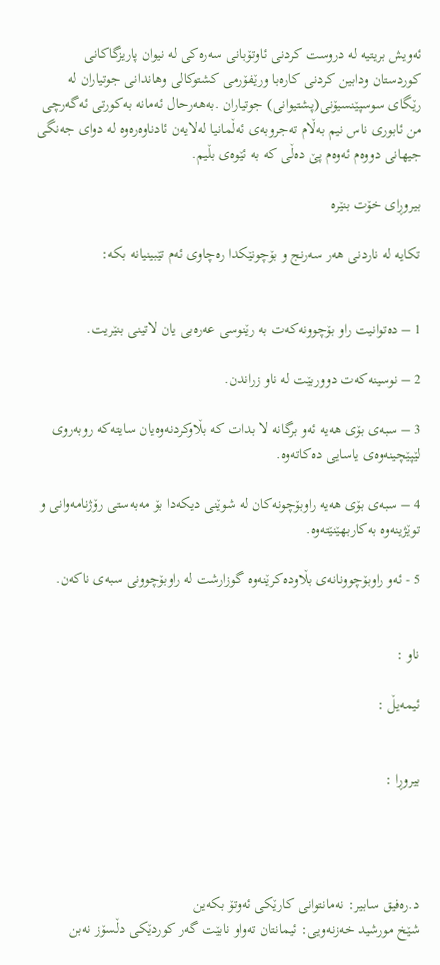ئه‌ویش بریتیه‌ له‌ دروست کردنی ئاوتۆبانی سه‌ره‌کی له‌ نیوان پاریزگاکانی کوردستان ودابین کردنی کاره‌با ورێفۆرمی کشتوکالی وهاندانی جوتیاران له‌ رێگای سوسپێنسیۆنی(پشتیوانی) جوتیاران .به‌هه‌رحال ئه‌مانه‌ به‌کورتی ئه‌گه‌رچی من ئابوری ناس نیم به‌ڵام ته‌جروبه‌ی ئه‌ڵمانیا له‌لایه‌ن ئادناوه‌ره‌وه‌ له‌ دوای جه‌نگی جیهانی دووه‌م ئه‌وه‌م پێ ده‌ڵی که‌ به‌ ئێوه‌ی بڵیم.

بیروڕای خۆت بنێره‌

تکایه‌ له‌ ناردنی هه‌ر سه‌رنج و بۆچونێکدا ره‌چاوی ئه‌م تێبینیانه‌ بکه‌:


1 – ده‌توانیت راو بۆچوونه‌که‌ت به‌ رێنوسی عه‌ره‌بی یان لاتینی بنێریت.

2 – نوسینه‌که‌ت دووربێت له‌ ناو زراندن.

3 – سبه‌ی بۆی هه‌یه‌ ئه‌و برگانه‌ لا بدات که‌ بڵاوکردنه‌وه‌یان سایته‌که‌ روبه‌روی لێپێچینه‌وه‌ی یاسایی ده‌کاته‌وه‌.

4 – سبه‌ی بۆی هه‌یه‌ راوبۆچونه‌کان له‌ شوێنی دیکه‌دا بۆ مه‌به‌ستی رۆژنامه‌وانی و توێژینه‌وه‌ به‌کاربهێنێته‌وه‌.

5 - ئه‌و راوبۆچوونانه‌ی بڵاوده‌کرێنه‌وه‌ گوزارشت له‌ راوبۆچوونی سبه‌ی ناکه‌ن.


ناو :

ئیمه‌یڵ :


بیروڕا :




د.ره‌فیق سابیر: نه‌مانتوانی کارێکی ئه‌وتۆ بکه‌ین
شێخ مورشید خه‌زنه‌ویی: ئیمانتان ته‌واو نابێت گه‌ر کوردێکی دڵسۆز نه‌بن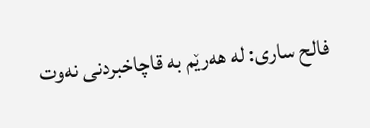فالح ساری‌: له‌ هه‌رێم به‌ قاچاخبردنی نه‌وت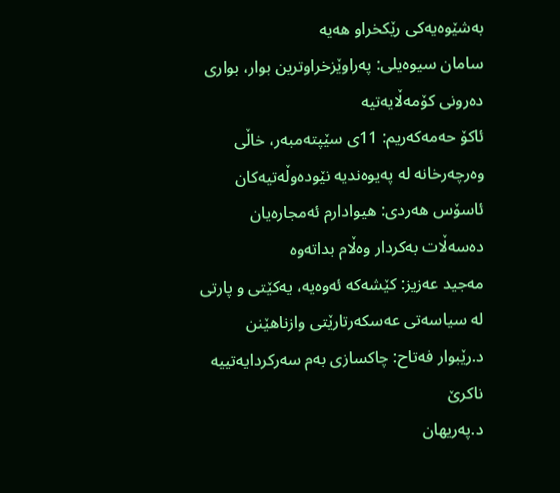به‌شێوه‌یه‌كی رێكخراو هه‌یه‌
سامان سیوه‌یلی: په‌راوێزخراوترین بوار، بواری ده‌رونی كۆمه‌ڵایه‌تیه‌
ئاکۆ حه‌مه‌که‌ریم: 11ی سێپته‌مبه‌ر، خاڵی وه‌رچه‌رخانه‌ له‌ په‌یوه‌ندیه‌ نێوده‌وڵه‌تیه‌کان
ئاسۆس هه‌ردی‌: هیوادارم ئه‌مجاره‌یان ده‌سه‌ڵات به‌كردار وه‌ڵام بداته‌وه‌
مەجید عەزیز: کێشه‌که‌ ئه‌وه‌یه‌، یەکێتی و پارتی لە سیاسەتی عەسکەرتارێتی وازناهێنن
د.رێبوار فه‌تاح: چاكسازی به‌م سه‌ركردایه‌تییه‌ ناكرێ
د.په‌ریهان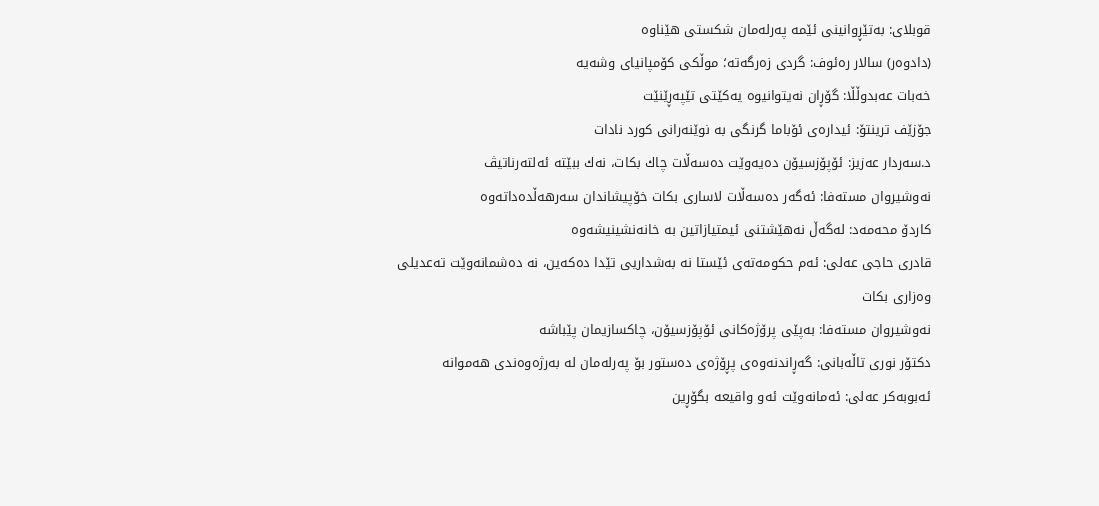قوبلای: به‌تێڕوانینی ئێمه‌ په‌رله‌مان شكستی هێناوه‌
(دادوەر) سالار رەئوف: گردی زەرگەتە؛ موڵکی كۆمپانیای وشەیە
خه‌بات عه‌بدوڵڵا: گۆڕان نه‌یتوانیوه‌ یه‌کێتی تێپه‌ڕێنێت
جۆزێف ترینتۆ: ئیداره‌ی ئۆباما گرنگی به‌ نوێنه‌رانی كورد نادات
د.سه‌ردار عه‌زیز: ئۆپۆزسیۆن ده‌یه‌وێت ده‌سه‌ڵات چاك بكات، نه‌ك ببێته‌ ئه‌لته‌رناتیڤ
نه‌وشیروان مسته‌فا: ئه‌گه‌ر ده‌سه‌ڵات لاساری‌ بكات خۆپیشاندان سه‌رهه‌ڵده‌داته‌وه‌
كاردۆ محه‌مه‌د: له‌گه‌ڵ نه‌هێشتنی‌ ئیمتیازاتین به‌ خانه‌نشینیشه‌وه‌
قادری حاجی عەلی: ئەم حكومەتەی ئێستا نە بەشداریی تێدا دەكەین، نە دەشمانەوێت تەعدیلی وه‌زاری بكات
نه‌وشیروان مسته‌فا: به‌پێی پرۆژه‌كانی ئۆپۆزسیۆن، چاكسازیمان پێباشه‌
دكتۆر نوری‌ تاڵه‌بانی‌: گه‌ڕاندنه‌وه‌ی‌ پڕۆژه‌ی‌ ده‌ستور بۆ په‌رله‌مان له‌ به‌رژه‌وه‌ندی‌ هه‌موانه‌
ئه‌بوبه‌كر عه‌لی‌: ئه‌مانه‌وێت ئه‌و واقیعه‌ بگۆڕین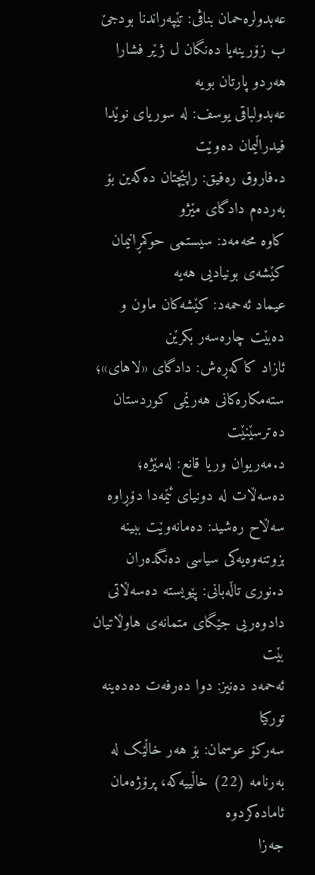عه‌بدولره‌حمان بناڤی‌: تێپه‌راندنا بودجێ‌ ب زۆرینه‌یا ده‌نگان ل ژێر فشارا هه‌ردو پارتان بویه‌
عه‌بدولباقی‌ یوسف: له‌ سوریای‌ نوێدا فیدراڵیمان ده‌وێت
د.فاروق ره‌فیق: راپێچتان ده‌كه‌ین بۆ به‌رده‌م دادگای‌ مێژو
كاوه‌ محه‌مه‌د: سیستمی حوكمڕانیمان كێشه‌ی بونیادیی هه‌یه‌
عیماد ئەحمەد: کێشه‌کان ماون و ده‌بێت چاره‌سه‌ر بکرێن
ئازاد كاكەڕەش: دادگای «لاهای»؛ ستەمكارەكانی هەرێمی كوردستان دەترسێنێت
د.مه‌ریوان وریا قانع: لەمێژە؛ دەسەڵات لە دونیای ئێمەدا دۆڕاوە
سەڵاح رەشید: ده‌مانه‌وێت ببینه بزوتنه‌وه‌یه‌کی سیاسی ده‌نگده‌ران
د.نوری تاڵەبانی: پێویستە دەسەڵاتی دادوەریی جێگای متمانەی هاوڵاتیان بێت
ئه‌حمه‌د ده‌نیز: دوا ده‌رفه‌ت ده‌ده‌ینه‌ تورکیا
سه‌ركۆ عوسمان: بۆ هه‌ر خاڵێک له‌ به‌رنامه‌ (22) خاڵییه‌كه‌، پرۆژه‌مان ئاماده‌كردوه‌
جەزا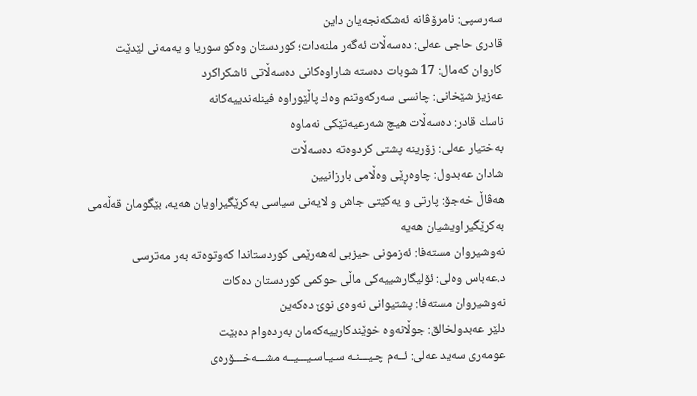سەرسپی: نامرۆڤانە ئه‌شکه‌نجه‌یان داین
قادری حاجی عه‌لی: ده‌سه‌ڵات ئه‌گه‌ر ملنه‌دات؛ کوردستان وه‌کو سوریا و یه‌مه‌نی لێدێت
كاروان كه‌مال: 17 شوبات ده‌سته‌ شاراوه‌كانی‌ ده‌سه‌ڵاتی‌ ئاشكراكرد
عەزیز شێخانی: چانسی سه‌ركه‌وتنم وه‌ك پاڵێوراوه‌ فینله‌ندییه‌كانه‌
ناسك قادر: ده‌سه‌ڵات هیچ شه‌رعیه‌تێكی‌ نه‌ماوه‌
بەختیار عەلی: زۆرینە پشتی كردوەتە دەسەڵات
شادان عه‌بدول: چاوه‌ڕێی‌ وه‌ڵامی‌ بارزانیین
هه‌ڤاڵ خه‌جۆ: پارتی‌ و یه‌كێتی‌ جاش و لایه‌نی‌ سیاسی به‌كرێگیراویان هه‌یه‌، بێگومان قه‌ڵه‌می‌ به‌كرێگیراویشیان هه‌یه‌
نه‌وشیروان مسته‌فا: ئه‌زمونی‌ حیزبی‌ له‌هه‌رێمی‌ كوردستاندا كه‌وتوه‌ته‌ به‌ر مه‌ترسی‌
د.عه‌باس وه‌لی: ئۆلیگارشییەکی ماڵی حوکمی کوردستان ده‌کات
نه‌وشیروان مسته‌فا: پشتیوانی‌ نه‌وه‌ی‌ نوێ‌ ده‌كه‌ین
دلێر عه‌بدولخالق: جوڵانه‌وه‌ خوێندكارییه‌كه‌مان به‌رده‌وام ده‌بێت
عومه‌ری سه‌ید عه‌لی: ئــه‌م چـیـــنـه‌ سـیـاسـیـــیــه‌ مشـــه‌خـــۆره‌ی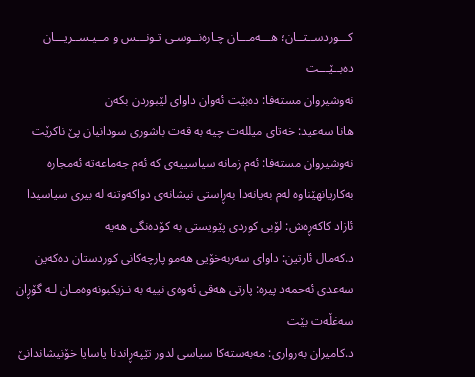کـــوردســتــان؛ هـــه‌مـــان چـاره‌نــوسـی تـونـــس‌ و مــیـســریـــان ده‌بــێـــت
نه‌وشیروان مسته‌فا: ده‌بێت ئه‌وان داوای لێبوردن بکه‌ن
هانا سه‌عید: خەتای میللەت چیە بە قەت باشوری سودانیان پێ ناكرێت
نه‌وشیروان مسته‌فا: ئه‌م زمانه‌ سیاسییه‌ی‌ كه‌ ئه‌م جه‌ماعه‌ته‌ ئه‌مجاره‌ به‌كاریانهێناوه‌ له‌م به‌یانه‌دا به‌ڕاستی‌ نیشانه‌ی‌ دواكه‌وتنه‌ له‌ بیری سیاسیدا
ئازاد كاكه‌ڕه‌ش: لۆبی‌ كوردی‌ پێویستی‌ به‌ كۆده‌نگی‌ هه‌یه‌
د.که‌مال ئارتین: داوای‌ سەربەخۆیی‌ هەمو پارچەکانی‌ کوردستان دەکه‌ین
سه‌عدی‌ ئه‌حمه‌د پیره‌: پارتی‌ هه‌قی‌ ئه‌وه‌ی‌ نییه‌ به‌ نـزیكبونه‌وه‌مـان لـه‌ گۆڕان سه‌غڵه‌ت بێت
د.كامیران به‌رواری‌: مه‌به‌سته‌كا سیاسی لدور تێپه‌ڕاندنا یاسایا خۆنیشاندانێ‌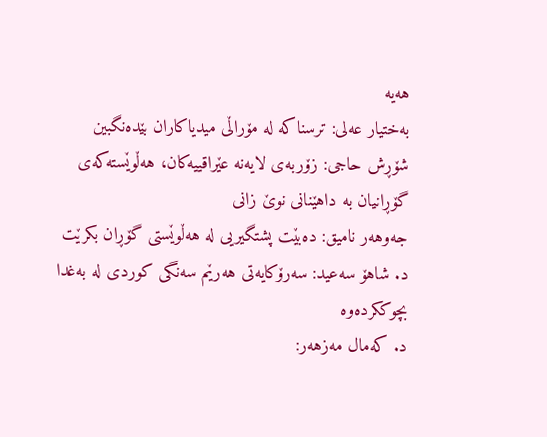هه‌یه‌
به‌ختیار عه‌لی‌: ترسناكه‌ له‌ مۆراڵی‌ میدیاكاران بێده‌نگبین
شۆڕش حاجی: زۆربه‌ی لایه‌نه‌ عێراقییه‌كان، هه‌ڵوێسته‌كه‌ی‌ گۆڕانیان به‌ داهێنانی‌ نوێ‌ زانی‌
جه‌وهه‌ر نامیق: ده‌بێت پشتگیریی‌ له‌ هه‌ڵوێستی گۆڕان بكرێت
د. شاهۆ سه‌عید: سه‌رۆكایه‌تی‌ هه‌رێم سه‌نگی‌ كوردی‌ له‌ به‌غدا بچوككرده‌وه‌
د. كه‌مال مه‌زهه‌ر: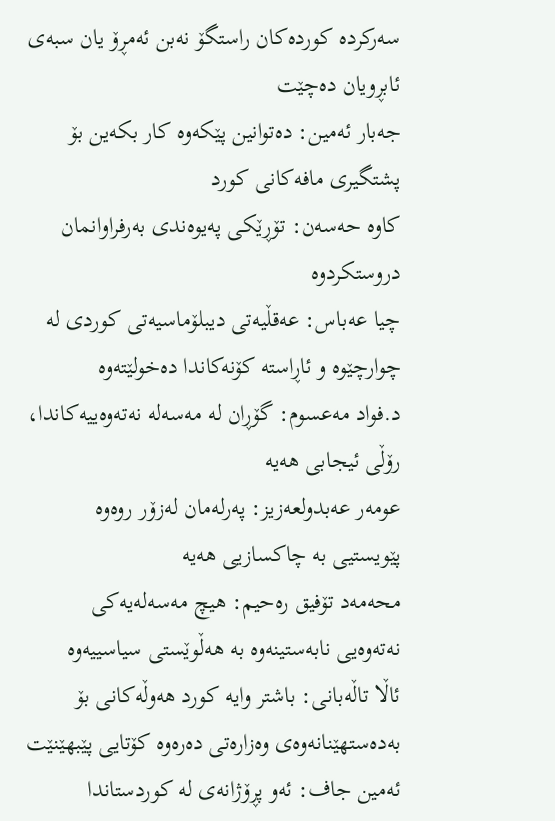سه‌ركرده‌ كورده‌كان راستگۆ نه‌بن ئه‌مڕۆ یان سبه‌ی ئابڕویان ده‌چێت
جه‌بار ئه‌مین: ده‌توانین پێكه‌وه‌ كار بكه‌ین بۆ پشتگیری‌ مافه‌كانی‌ كورد
كاوه‌ حه‌سه‌ن: تۆڕێكی‌ په‌یوه‌ندی‌ به‌رفراوانمان دروستكردوه
چیا عه‌باس: عەقڵیەتی دیبلۆماسیەتی کوردی لە چوارچێوە و ئاڕاستە کۆنەکاندا دەخولێتەوە
د.فواد مه‌عسوم: گۆڕان له‌ مه‌سه‌له‌ نه‌ته‌وه‌ییه‌كاندا، رۆڵی‌ ئیجابی‌ هه‌یه‌
عومه‌ر عه‌بدولعه‌زیز: په‌رله‌مان‌ له‌زۆر روه‌وه‌ پێویستیی‌ به‌ چاكسازیی‌ هه‌یه‌
محه‌مه‌د تۆفیق ره‌حیم: هیچ مه‌سه‌له‌یه‌كی نه‌ته‌وه‌یی‌ نابه‌ستینه‌وه‌ به‌ هه‌ڵوێستی‌ سیاسییه‌وه‌
ئاڵا تاڵه‌بانی: باشتر وایه‌ كورد هه‌وڵه‌كانی بۆ به‌ده‌ستهێنانه‌وه‌ی وه‌زاره‌تی ده‌ره‌وه‌ كۆتایی پێبهێنێت
ئه‌مین جاف: ئەو پڕۆژانەی لە کوردستاندا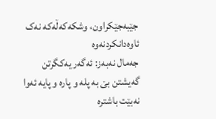جێبەجێکراون، وشکەکەڵەکە نەک ئاوەدانکردنەوە
جه‌مال نه‌به‌ز: ئەگەر یەکگرتن گەیشتن بێ بە پلە و پارە و پایە ئەوا نه‌بێت باشتره‌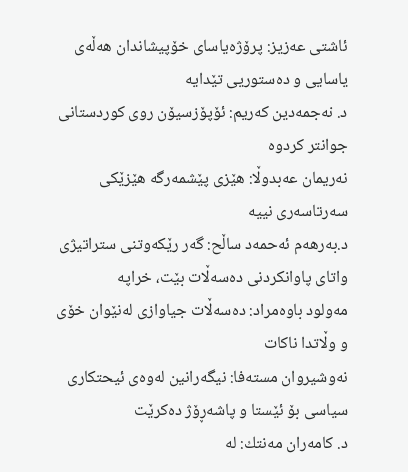ئاشتی‌ عه‌زیز: پرۆژه‌یاسای‌ خۆپیشاندان هه‌ڵه‌ی‌ یاسایی‌ و ده‌ستوریی تێدایه‌
د. نه‌جمه‌دین كه‌ریم: ئۆپۆزسیۆن روی‌ كوردستانی‌ جوانتر كردوه‌
نه‌ریمان عه‌بدوڵا: هێزی پێشمه‌رگه‌ هێزێکی سه‌رتاسه‌ری نییه‌
د.به‌رهه‌م ئه‌حمه‌د ساڵح: گه‌ر رێكه‌وتنی‌ ستراتیژی‌ واتای‌ پاوانكردنی‌ ده‌سه‌ڵات بێت، خراپه‌
مه‌ولود باوه‌مراد: ده‌سه‌ڵات جیاوازی‌ له‌نێوان خۆی‌ و وڵاتدا ناكات
نه‌وشیروان مسته‌فا: نیگه‌رانین له‌وه‌ی‌ ئیحتكاری‌ سیاسی‌ بۆ ئێستا و پاشه‌ڕۆژ ده‌كرێت
د. كامه‌ران مه‌نتك: له‌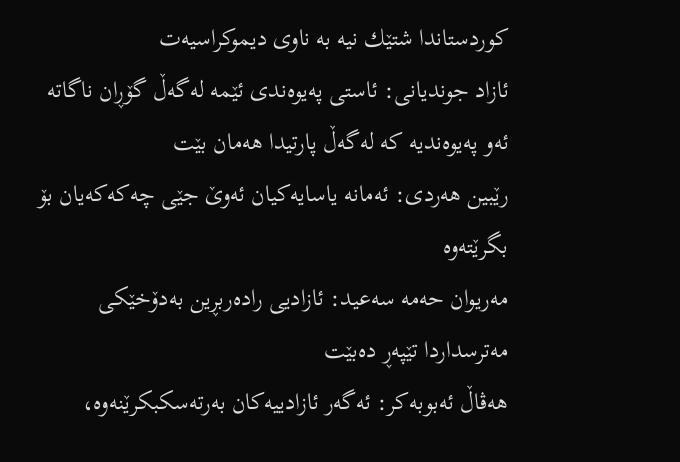كوردستاندا شتێك نیه‌ به‌ ناوی‌ دیموكراسیه‌ت
ئازاد جوندیانی: ئاستی په‌یوه‌ندی ئێمه‌ له‌گه‌ڵ گۆڕان ناگاته‌ ئه‌و په‌یوه‌ندیه‌ که‌ له‌گه‌ڵ پارتیدا هه‌مان بێت
رێبین هه‌ردی: ئه‌مانه‌ یاسایه‌كیان ئه‌وێ جێی چه‌كه‌كه‌یان بۆ بگرێته‌وه‌
مه‌ریوان حه‌مه‌ سه‌عید: ئازادیی‌ راده‌ربڕین به‌دۆخێكی‌ مه‌ترسداردا تێپه‌ڕ ده‌بێت
هه‌ڤاڵ‌ ئه‌بوبه‌كر: ئه‌گه‌ر ئازادییه‌كان به‌رته‌سكبكرێنه‌وه‌،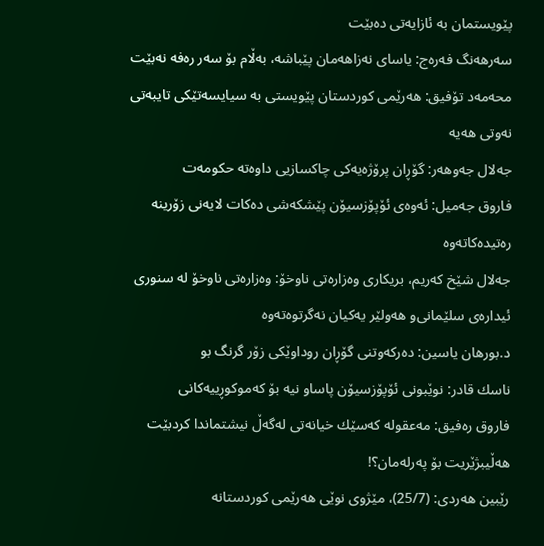پێویستمان به‌ ئازایه‌تی ده‌بێت
سه‌رهه‌نگ فه‌ره‌ج: یاسای نه‌زاهه‌مان پێباشه‌، به‌ڵام بۆ سه‌ر ره‌فه‌ نه‌بێت
محه‌مه‌د تۆفیق: هه‌رێمی‌ كوردستان پێویستی‌ به‌ سیایسه‌تێكی‌ تایبه‌تی‌ نه‌وتی‌ هه‌یه‌
جه‌لال جه‌وهه‌ر: گۆڕان پرۆژه‌یه‌كی‌ چاكسازیی‌ داوه‌ته‌ حكومه‌ت
فاروق جه‌میل: ئه‌وه‌ی‌ ئۆپۆزسیۆن پێشكه‌شی‌ ده‌كات لایه‌نی‌ زۆرینه‌ ره‌تیده‌كاته‌وه‌
جه‌لال شێخ كه‌ریم، بریكاری‌ وه‌زاره‌تی‌ ناوخۆ: وه‌زاره‌تی‌ ناوخۆ له‌ سنوری‌ ئیداره‌ی‌ سلێمانی‌‌و هه‌ولێر یه‌كیان نه‌گرتوه‌ته‌وه‌
د.بورهان یاسین: ده‌ركه‌وتنی‌ گۆڕان روداوێكی‌ زۆر گرنگ بو
ناسك قادر: نوێبونی ئۆپۆزسیۆن پاساو نیه‌ بۆ كه‌موكوڕییه‌كانی
فاروق ره‌فیق: مه‌عقوله‌ كه‌سێك خیانه‌تی له‌گه‌ڵ نیشتماندا كردبێت هه‌ڵیبژێریت بۆ په‌رله‌مان؟!
رێبین هه‌ردی‌: (25/7)، مێژوی‌ نوێی‌ هه‌رێمی‌ كوردستانه‌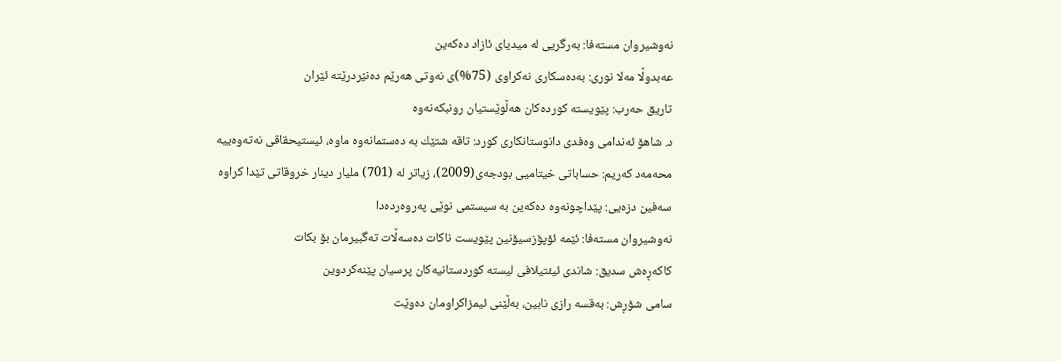نه‌وشیروان مسته‌فا: به‌رگریی‌ له‌ میدیای‌ ئازاد ده‌كه‌ین
عه‌بدوڵا مه‌لا نوری: به‌ده‌سكاری‌ نه‌كراوی‌ (75%)ی نه‌وتی‌ هه‌رێم ده‌نێردرێته‌ ئێران
تاریق حه‌رب: پێویسته‌ کورده‌کان هه‌ڵوێستیان رونبکه‌نه‌وه‌
د. شاهۆ ئه‌ندامی‌ وه‌فدی‌ دانوستانكاری‌ كورد: تاقه‌ شتێك به‌ ده‌ستمانه‌وه‌ ماوه‌، ئیستیحقاقی‌ نه‌ته‌وه‌ییه‌
محه‌مه‌د كه‌ریم: حساباتی‌ خیتامیی‌ بودجه‌ی‌(2009)، زیاتر له‌ (701) ملیار دینار خروقاتی‌ تێدا كراوه‌
سه‌فین دزه‌یی: پێداچونه‌وه‌ ده‌كه‌ین به‌ سیستمی نوێی په‌روه‌رده‌دا
نه‌وشیروان مسته‌فا: ئێمه‌ ئۆپۆزسیۆنین پێویست ناكات ده‌سه‌ڵات ته‌گبیرمان بۆ بكات
كاكه‌ڕه‌ش سدیق: شاندی ئیئتیلافی لیسته‌ كوردستانیه‌كان پرسیان پێنه‌كردوین
سامی شۆڕش: به‌قسه‌ رازی نابین، به‌ڵێنی‌ ئیمزاكراومان ده‌وێت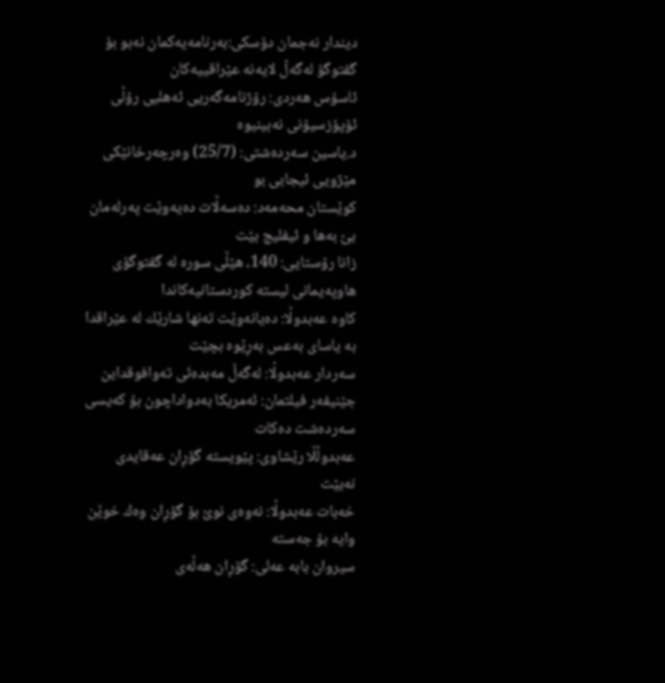دیندار نه‌جمان دۆسكی:به‌رنامه‌یه‌كمان نه‌بو بۆ گفتوگۆ له‌گه‌ڵ‌ لایه‌نه‌ عێراقییه‌كان
ئاسۆس هه‌ردی‌: رۆژنامه‌گه‌ریی‌ ئه‌هلیی‌ رۆڵی‌ ئۆپۆزسیۆنی‌ نه‌بینیوه‌
د.یاسین سه‌رده‌شتی‌: (25/7) وه‌رچه‌رخانێكی مێژویی ئیجابی بو
كوێستان محه‌مه‌د: ده‌سه‌ڵات ده‌یه‌وێت په‌رله‌مان بێ به‌ها و ئیفلیج بێت
زانا رۆستایی: 140، هێڵی سوره‌ له‌ گفتوگۆی هاوپه‌یمانی لیسته‌ كوردستانیه‌كاندا
كاوه‌ عه‌بدوڵا: ده‌یانه‌وێت ته‌نها شارێك له‌ عێراقدا به‌ یاسای به‌عس به‌ڕێوه‌ بچێت
سه‌ردار عه‌بدوڵا: له‌گه‌ڵ مه‌بده‌ئی‌ ته‌وافوقداین
جێنیفه‌ر فیلتمان: ئه‌مریكا به‌دواداچون بۆ كه‌یسی‌ سه‌رده‌شت ده‌كات
عه‌بدوڵڵا رێشاوی‌: پێویسته‌ گۆڕان عه‌قایدی‌ نه‌بێت
خه‌بات عه‌بدوڵا: نه‌وه‌ی‌ نوێ‌ بۆ گۆڕان وه‌ك خوێن وایه‌ بۆ جه‌سته‌
سیروان بابه‌ عه‌لی: گۆڕان هه‌ڵه‌ی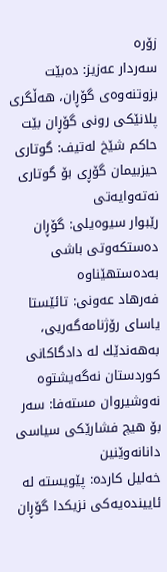زۆره‌
سه‌ردار عه‌زیز: ده‌بێت بزوتنه‌وه‌ی‌ گۆڕان، هه‌ڵگری پلانێکی رونی گۆڕان بێت
حاكم شێخ له‌تیف: گوتاری‌ حیزبیمان گۆڕی‌ بۆ گوتاری‌ نه‌ته‌وایه‌تی‌
رێبوار سیوه‌یلی‌: گۆڕان ده‌ستكه‌وتی‌ باشی‌ به‌ده‌ستهێناوه‌
فه‌رهاد عه‌ونی‌: تائێستا یاسای‌ رۆژنامه‌گه‌ریی‌، به‌هه‌ندێك له‌ دادگاكانی‌ كوردستان نه‌گه‌یشتوه‌
نه‌وشیروان مسته‌فا: سه‌ر بۆ هیچ فشارێكی سیاسی دانانه‌وێنین
خه‌لیل كارده‌: پێویسته‌ له‌ ئایینده‌یه‌كی نزیكدا گۆڕان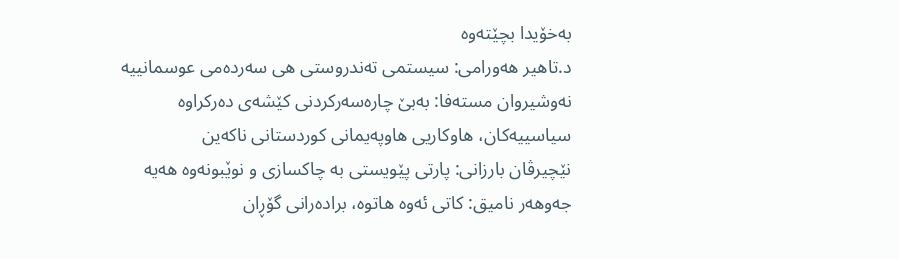به‌خۆیدا بچێته‌وه‌
د.تاهیر هه‌ورامی‌: سیستمی‌ ته‌ندروستی‌ هی‌ سه‌رده‌می‌ عوسمانییه‌
نه‌وشیروان مسته‌فا: به‌بێ‌ چاره‌سه‌ركردنی‌ كێشه‌ی‌ ده‌ركراوه‌ سیاسییه‌كان، هاوكاریی‌ هاوپه‌یمانی كوردستانی‌ ناكه‌ین
نێچیرڤان بارزانی‌: پارتی‌ پێویستی‌ به‌ چاكسازی‌ و نوێبونه‌وه‌ هه‌یه‌
جه‌وهه‌ر نامیق: كاتی ئه‌وه‌ هاتوه‌، براده‌رانی گۆڕان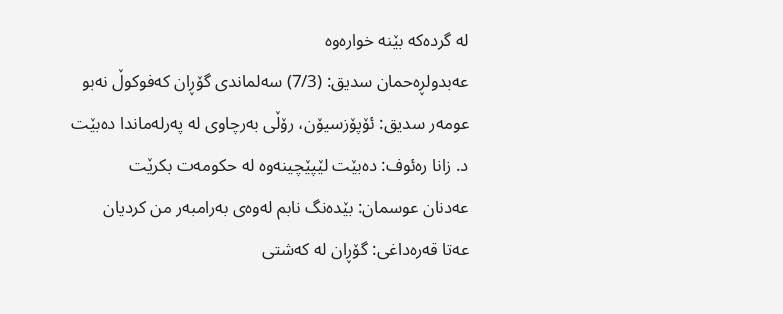له‌ گرده‌كه‌ بێنه‌ خواره‌وه‌
عه‌بدولڕه‌حمان سدیق: (7/3) سه‌لماندی گۆڕان كه‌فوكوڵ‌ نه‌بو
عومه‌ر سدیق: ئۆپۆزسیۆن، رۆڵی‌ به‌رچاوی‌ له‌ په‌رله‌ماندا ده‌بێت
د. زانا ره‌ئوف: ده‌بێت لێپێچینه‌وه‌ له‌ حكومه‌ت بكرێت
عه‌دنان عوسمان: بێده‌نگ نابم له‌وه‌ی‌ به‌رامبه‌ر من كردیان
عه‌تا قه‌ره‌داغی‌: گۆڕان له‌ كه‌شتی‌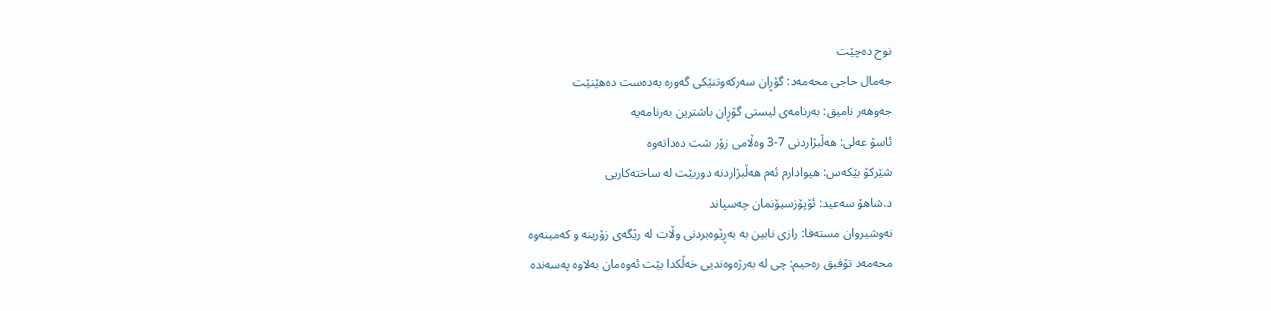نوح ده‌چێت
جه‌مال حاجی محه‌مه‌د: گۆڕان سه‌ركه‌وتنێكی‌ گه‌وره‌ به‌ده‌ست ده‌هێنێت
جه‌وهه‌ر نامیق: به‌رنامه‌ی‌ لیستی‌ گۆڕان باشترین به‌رنامه‌یه‌
ئاسۆ عه‌لی: هه‌ڵبژاردنی 7-3 وه‌ڵامی زۆر شت ده‌داته‌وه‌
شێركۆ بێكه‌س: هیوادارم ئه‌م هه‌ڵبژاردنه‌ دوربێت له‌ ساخته‌كاریی‌
د.شاهۆ سه‌عید: ئۆپۆزسیۆنمان چه‌سپاند
نه‌وشیروان مسته‌فا: رازی نابین به‌ به‌ڕێوه‌بردنی وڵات له‌ رێگه‌ی‌ زۆرینه‌ و كه‌مینه‌وه‌
محه‌مه‌د تۆفیق ره‌حیم: چی له‌ به‌رژه‌وه‌ندیی خه‌ڵكدا بێت ئه‌وه‌مان به‌لاوه‌ په‌سه‌نده‌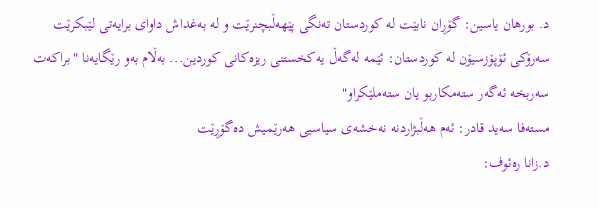د. بورهان یاسین: گۆڕان نابێت له‌ كوردستان ته‌نگی‌ پێهه‌ڵبچنرێت ‌و له‌ به‌غداش داوای‌ برایه‌تی‌ لێبكرێت
سه‌رۆكی‌ ئۆپۆزسیۆن له‌ كوردستان: ئێمه‌ له‌گه‌ڵ یه‌كخستنی‌ ریزه‌كانی‌ كوردین... به‌ڵام به‌و رێگایه‌نا "براكه‌ت سه‌ربخه‌ ئه‌گه‌ر سته‌مكاربو یان سته‌ملێكراو"
مسته‌فا سه‌ید قادر: ئه‌م هه‌ڵبژاردنه‌ نه‌خشه‌ی‌ سیاسیی‌ هه‌رێمیش ده‌گۆڕێت
د.زانا ره‌ئوف: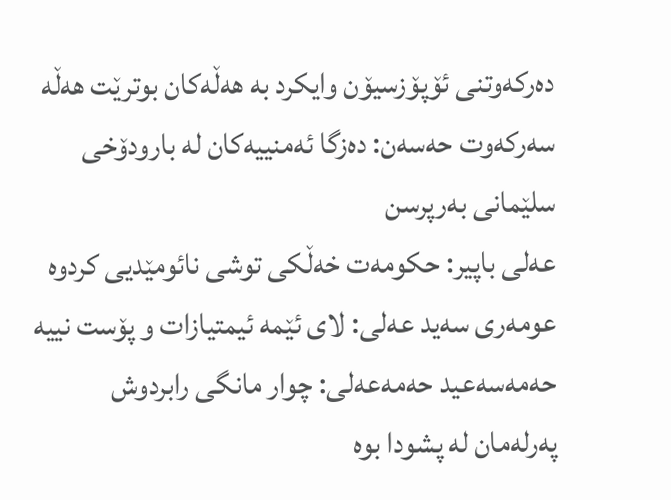ده‌ركه‌وتنی‌ ئۆپۆزسیۆن وایكرد به‌ هه‌ڵه‌كان بوترێت هه‌ڵه‌
سه‌ركه‌وت حه‌سه‌ن: ده‌زگا ئه‌منییه‌كان له‌ بارودۆخی‌ سلێمانی‌ به‌رپرسن
عه‌لی‌ باپیر: حكومه‌ت خه‌ڵكی‌ توشی‌ نائومێدیی‌ كردوه‌
عومه‌ری سه‌ید عه‌لی: لای ئێمه‌ ئیمتیازات و پۆست نییه‌
حه‌مه‌سه‌عید حه‌مه‌عه‌لی: چوار مانگی رابردوش په‌رله‌مان له‌ پشودا بوه‌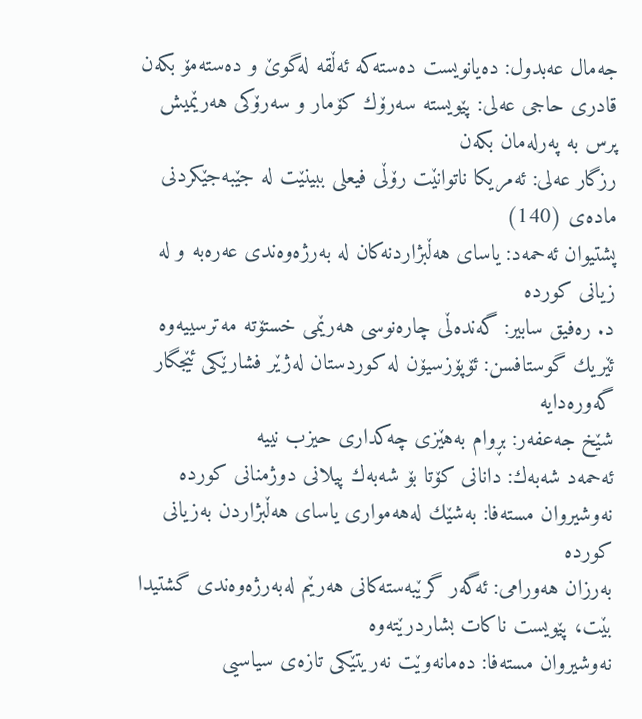جه‌مال عه‌بدول: ده‌یانویست ده‌سته‌كه‌ ئه‌ڵقه‌ له‌گوێ‌ ‌و ده‌سته‌مۆ بكه‌ن
قادری‌ حاجی‌ عه‌لی‌: پێویسته‌ سه‌رۆك كۆمار و سه‌رۆكی‌ هه‌رێمیش پرس به‌ په‌رله‌مان بكه‌ن
رزگار عه‌لی‌: ئه‌مریكا ناتوانێت رۆڵی‌ فیعلی‌ ببینێت له‌ جێبه‌جێكردنی‌ ماده‌ی‌ (140)
پشتیوان ئه‌حمه‌د: یاسای هه‌ڵبژاردنه‌كان له‌ به‌رژه‌وه‌ندی عه‌ره‌به‌ ‌و له‌ زیانی كورده‌
د. ره‌فیق سابیر: گه‌نده‌ڵی‌ چاره‌نوسی‌ هه‌رێمی‌ خستۆته‌ مه‌ترسییه‌وه‌
ئێریك گوستافسن: ئۆپۆزسیۆن له‌ كوردستان له‌ژێر فشارێكی‌ ئێجگار گه‌وره‌دایه‌
شێخ جه‌عفه‌ر: بڕوام به‌هێزی‌ چه‌كداری‌ حیزب نییه‌
ئه‌حمه‌د شه‌به‌ك: دانانی‌ كۆتا بۆ شه‌به‌ك پیلانی‌ دوژمنانی‌ كورده‌
نه‌وشیروان مسته‌فا: به‌شێك له‌هه‌مواری‌ یاسای‌ هه‌ڵبژاردن به‌زیانی‌ كورده‌
به‌رزان هه‌ورامی: ئه‌گه‌ر گرێبه‌سته‌كانی‌ هه‌رێم له‌به‌رژه‌وه‌ندی‌ گشتیدا بێت، پێویست ناكات بشاردرێته‌وه‌
نه‌وشیروان مسته‌فا: ده‌مانه‌وێت نه‌ریتێكی تازه‌ی سیاسیی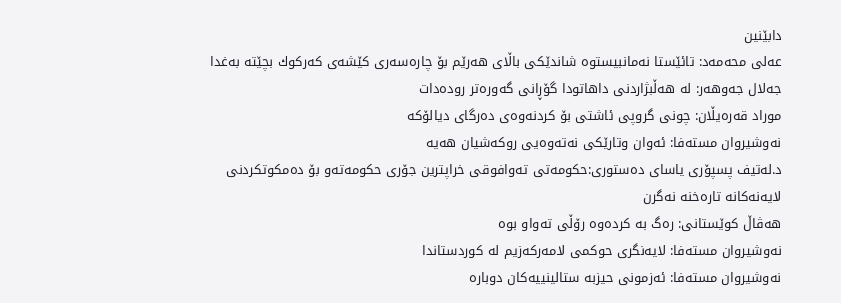دابێنین
عه‌لی‌ محه‌مه‌د: تائێستا نه‌مانبیستوه‌ شاندێكی‌ باڵای‌ هه‌رێم بۆ چاره‌سه‌ری‌ كێشه‌ی‌ كه‌ركوك بچێته‌ به‌غدا
جه‌لال جه‌وهه‌ر: له‌ هه‌ڵبژاردنی‌ داهاتودا گۆڕانی‌ گه‌وره‌تر روده‌دات
موراد قه‌ره‌یڵان: چونی‌ گروپی‌ ئاشتی‌ بۆ كردنه‌وه‌ی‌ ده‌رگای‌ دیالۆكه‌
نه‌وشیروان مسته‌فا: ئه‌وان وتارێكی‌ نه‌ته‌وه‌یی روكه‌شیان هه‌یه‌
د.له‌تیف پسپۆری‌ یاسای‌ ده‌ستوری‌:حكومه‌تی‌ ته‌وافوقی‌ خراپترین جۆری‌ حكومه‌ته‌و بۆ ده‌مكوتكردنی‌ لایه‌نه‌كانه‌ تاره‌خنه‌ نه‌گرن
هه‌ڤاڵ کوێستانی: ره‌گ به‌ کرده‌وه‌ رۆڵی ته‌واو بوه‌
نه‌وشیروان مسته‌فا: لایه‌نگری حوكمی لامه‌ركه‌زیم له‌ كوردستاندا
نه‌وشیروان مسته‌فا: ئه‌زمونی‌ حیزبه‌ ستالینییه‌كان دوباره‌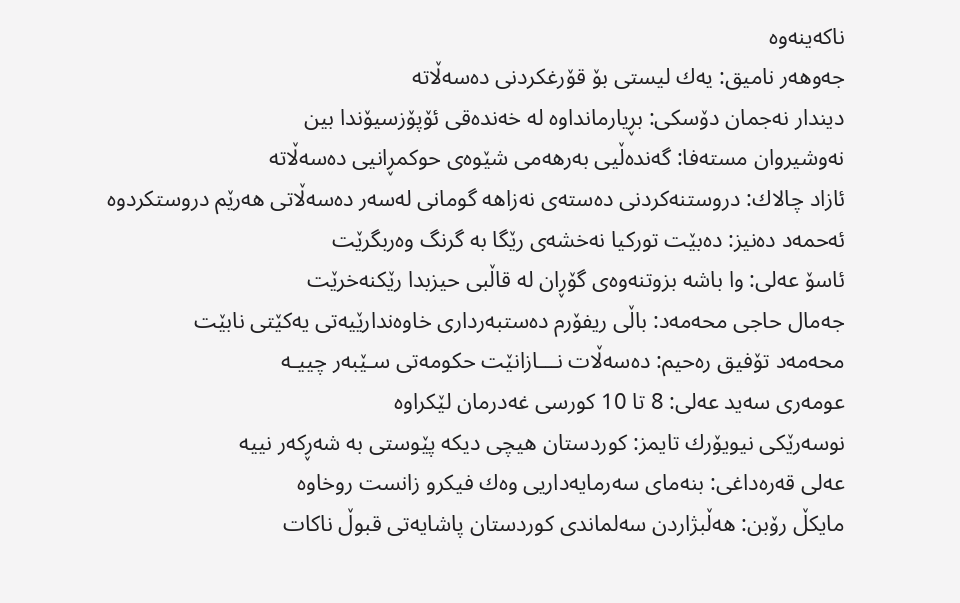ناكه‌ینه‌وه‌
جه‌وهه‌ر نامیق: یه‌ك لیستی‌ بۆ قۆرغكردنی‌ ده‌سه‌ڵاته‌
دیندار نه‌جمان دۆسكی‌: بڕیارمانداوه‌ له‌ خه‌نده‌قی‌ ئۆپۆزسیۆندا بین
نه‌وشیروان مسته‌فا: گه‌نده‌ڵیی‌ به‌رهه‌می شێوه‌ی حوكمڕانیی‌ ده‌سه‌ڵاته‌
ئازاد چالاك: دروستنه‌كردنی‌ ده‌سته‌ی‌ نه‌زاهه‌ گومانی‌ له‌سه‌ر ده‌سه‌ڵاتی‌ هه‌رێم دروستكردوه‌
ئه‌حمه‌د ده‌نیز: ده‌بێت توركیا نه‌خشه‌ی‌ رێگا به‌ گرنگ وه‌ربگرێت
ئاسۆ عه‌لی‌: وا باشه‌ بزوتنه‌وه‌ی‌ گۆڕان له‌ قاڵبی حیزبدا رێكنه‌خرێت
جه‌مال حاجی محه‌مه‌د: باڵی‌ ریفۆرم ده‌ستبه‌رداری‌ خاوه‌ندارێیه‌تی‌ یه‌كێتی‌ نابێت
محه‌مه‌د تۆفیق ره‌حیم: ده‌سه‌ڵات نـــازانێت حكومه‌تی‌ سـێبه‌ر چییـه‌
عومه‌ری‌ سه‌ید عه‌لی: 8 تا 10 كورسی غه‌درمان لێكراوه
نوسه‌رێكی نیویۆرك تایمز: كوردستان هیچی دیكه‌ پێوستی به‌ شه‌ڕكه‌ر نییه‌
عه‌لی‌ قه‌ره‌داغی‌: بنه‌مای‌ سه‌رمایه‌داریی‌ وه‌ك فیكرو زانست روخاوه‌
مایكڵ رۆبن: هه‌ڵبژاردن سه‌لماندی‌ كوردستان پاشایه‌تی‌ قبوڵ ناكات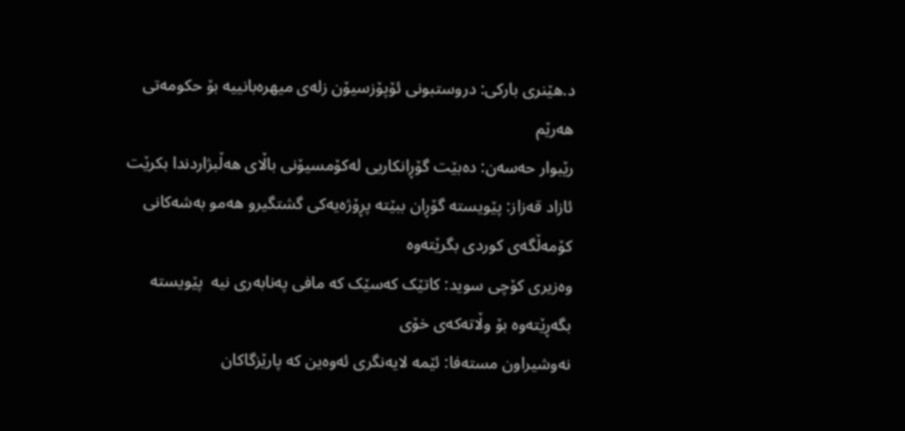د.هێنری‌ باركی‌: دروستبونی‌ ئۆپۆزسیۆن زله‌ی‌ میهره‌بانییه‌ بۆ حكومه‌تی‌ هه‌رێم
رێبوار حه‌سه‌ن: ده‌بێت گۆڕانكاریی‌ له‌كۆمسیۆنی‌ باڵای‌ هه‌ڵبژاردندا بكرێت
ئازاد قه‌زاز: پێویسته‌ گۆڕان ببێته‌ پڕۆژه‌یه‌كی‌ گشتگیرو هه‌مو به‌شه‌كانی‌ كۆمه‌ڵگه‌ی‌ كوردی‌ بگرێته‌وه‌
وه‌زیری کۆچی سوید: کاتێک که‌سێک که ‌مافی په‌نابه‌ری نیه ‌ پێویسته بگه‌ڕێته‌وه بۆ وڵاته‌که‌ی خۆی
نه‌وشیراون مسته‌فا: ئێمه‌ لایه‌نگری‌ ئه‌وه‌ین كه‌ پارێزگاكان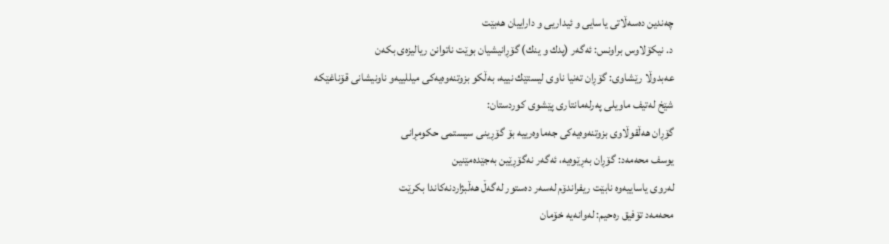چه‌ندین ده‌سه‌ڵاتی‌ یاسایی‌ و ئیداریی‌ و داراییان هه‌بێت
د. نیکۆلاوس براونس: ئه‌گه‌ر (پدك و ینك) گۆڕانیشیان بوێت ناتوانن ریالیزه‌ی بکه‌ن
عه‌بدوڵا رێشاوی‌: گۆڕان ته‌نیا ناوی‌ لیستێك نییه‌، به‌ڵكو بزوتنه‌وه‌یه‌كی‌ میللییه‌و ناونیشانی‌ قۆناغێكه‌
شێخ له‌تیف ماویلی‌ په‌رله‌مانتاری‌ پێشوی‌ كوردستان:
گۆڕان هه‌ڵقوڵاوی‌ بزوتنه‌وه‌یه‌كی‌ جه‌ماوه‌رییه‌ بۆ گۆڕینی‌ سیستمی‌ حكومڕانی‌
یوسف محه‌مه‌د: گۆڕان به‌ڕێوه‌یه‌، ئه‌گه‌ر نه‌گۆڕێین به‌جێده‌مێنین
له‌روی یاساییه‌وه‌ نابێت ریفراندۆم له‌سه‌ر ده‌ستور له‌گه‌ڵ هه‌ڵبژاردنه‌كاندا بكرێت
محه‌مه‌د تۆفیق ره‌حیم: له‌وانه‌یه‌ خۆمان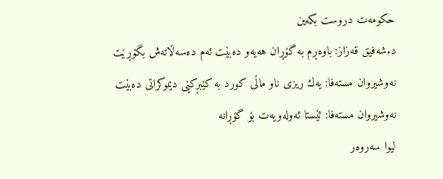حكومه‌ت دروست بكه‌ین
د.شه‌فیق قه‌زاز: باوه‌ڕم به‌ گۆڕان هه‌یه‌‌و ده‌بێت ئه‌م ده‌سه‌ڵاته‌ش بگۆڕێت
نه‌وشیروان مسته‌فا: یه‌ك ریزی‌ ناو ماڵی‌ كورد به‌ كێبڕكێی‌ دیموكراتی‌ ده‌بێت
نه‌وشیروان مسته‌فا: ئێستا ئه‌وله‌ویه‌ت‌ بۆ گۆڕانه‌
لیوا سه‌روه‌ر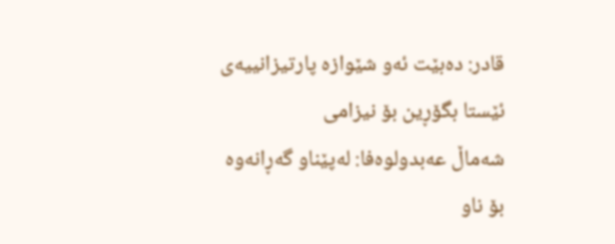قادر: ده‌بێت ئه‌و شێوازه‌ پارتیزانییه‌ی‌ ئێستا بگۆڕین بۆ نیزامی‌
شه‌ماڵ‌ عه‌بدولوه‌فا: له‌پێناو گه‌ڕانه‌وه‌ بۆ ناو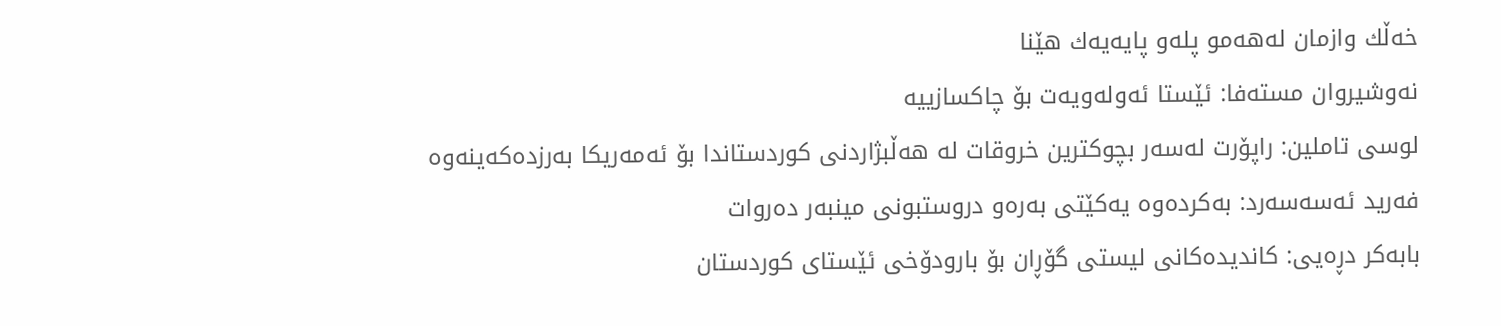خه‌ڵك وازمان له‌هه‌مو پله‌و پایه‌یه‌‌ك هێنا
نه‌وشیروان مسته‌فا: ئێستا ئه‌وله‌ویه‌ت بۆ چاكسازییه‌
لوسی‌ تاملین: راپۆرت له‌سه‌ر بچوكترین خروقات له‌ هه‌ڵبژاردنی‌ كوردستاندا بۆ ئه‌مه‌ریكا به‌رزده‌كه‌ینه‌وه‌
فه‌رید ئه‌سه‌سه‌رد: به‌كرده‌وه‌ یه‌كێتی‌ به‌ره‌و دروستبونی‌ مینبه‌ر ده‌روات
بابه‌كر دڕه‌یی‌: كاندیده‌كانی‌ لیستی‌ گۆڕان بۆ بارودۆخی‌ ئێستای‌ كوردستان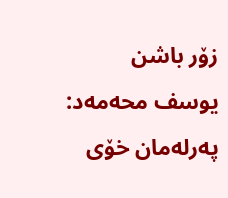زۆر باشن
یوسف محه‌مه‌د: په‌رله‌مان خۆی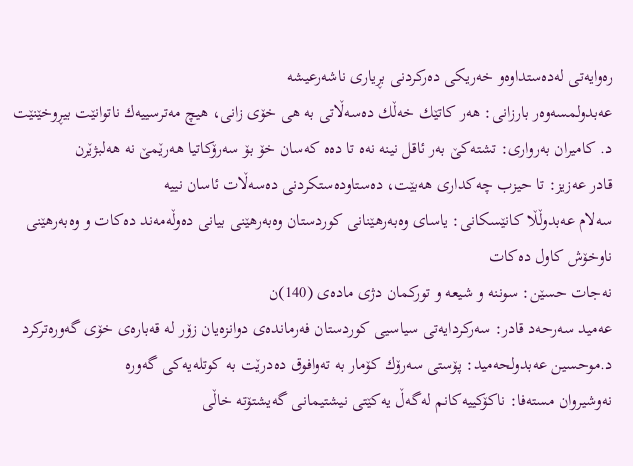ره‌وایه‌تی له‌ده‌ستداوه‌‌و خه‌ریكی ده‌ركردنی بڕیاری ناشه‌رعیشه‌
عه‌بدولمسه‌وه‌ر بارزانی‌: هه‌ر كاتێك خه‌ڵك ده‌سه‌ڵاتی‌ به‌ هی‌ خۆی‌ زانی‌، هیچ مه‌ترسییه‌ك ناتوانێت بیڕوخێنێت
د. كامیران به‌رواری‌: تشته‌كێ‌ به‌ر ئاقل نینه‌ نه‌ه تا ده‌ه كه‌سان خۆ بۆ سه‌رۆكاتیا هه‌رێمێ‌ نه‌ هه‌لبژێرن
قادر عه‌زیز: تا حیزب چه‌كداری‌ هه‌بێت، ده‌ستاوده‌ستكردنی‌ ده‌سه‌ڵات ئاسان نییه‌
سه‌لام عه‌بدوڵڵا كانێسكانی‌: یاسای‌ وه‌به‌رهێنانی‌ كوردستان وه‌به‌رهێنی‌ بیانی‌ ده‌وڵه‌مه‌ند ده‌كات و وه‌به‌رهێنی‌ ناوخۆش كاول ده‌كات
نه‌جات حسێن: سوننه‌ و شیعه‌ و توركمان دژی‌ ماده‌ی‌ (140)ن
عه‌مید سه‌رحه‌د قادر: سه‌ركردایه‌تی‌ سیاسیی‌ كوردستان فه‌رمانده‌ی‌ دوانزه‌یان زۆر له‌ قه‌باره‌ی‌ خۆی‌ گه‌وره‌تركرد
د.موحسین عه‌بدولحه‌مید: پۆستی سه‌رۆك كۆمار به‌ ته‌وافوق ده‌درێت به‌ كوتله‌یه‌كی گه‌وره‌
نه‌وشیروان مسته‌فا: ناكۆكییه‌كانم له‌گه‌ڵ یه‌كێتی‌ نیشتیمانی‌ گه‌یشتۆته‌ خاڵی‌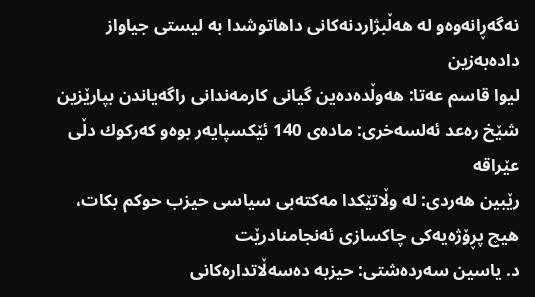نه‌گه‌ڕانه‌وه‌و له‌ هه‌ڵبژاردنه‌كانی‌ داهاتوشدا به‌ لیستی‌ جیاواز داده‌به‌زین
لیوا قاسم عه‌تا: هه‌وڵده‌ده‌ین گیانی‌ كارمه‌ندانی راگه‌یاندن بپارێزین
شێخ ره‌عد ئه‌لسه‌خری: ماده‌ی 140 ئێكسپایه‌ر بوه‌‌و كه‌ركوك دڵی عێراقه‌
رێبین هه‌ردی‌: له‌ وڵاتێكدا مه‌كته‌بی‌ سیاسی حیزب حوكم بكات، هیچ پڕۆژه‌یه‌كی‌ چاكسازی‌ ئه‌نجامنادرێت
د. یاسین سه‌رده‌شتی‌: حیزبه‌ ده‌سه‌ڵاتداره‌كانی‌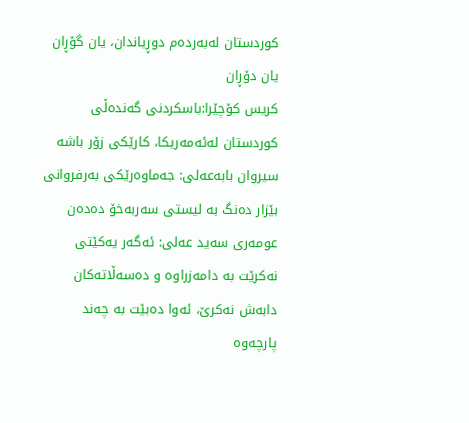كوردستان له‌به‌رده‌م دوڕیاندان، یان گۆڕان یان دۆڕان
كریس كۆچێرا:باسكردنی‌ گه‌نده‌ڵی‌ كوردستان له‌ئه‌مه‌ریكا، كارێكی‌ زۆر باشه‌
سیروان بابه‌عه‌لی‌: جه‌ماوه‌رێكی‌ به‌رفروانی‌ بێزار ده‌نگ به‌ لیستی‌ سه‌ربه‌خۆ ده‌ده‌ن
عومه‌ری‌ سه‌ید عه‌لی‌: ئه‌گه‌ر یه‌كێتی نه‌كرێت به‌ دامه‌زراوه‌ و ده‌سه‌ڵاته‌كان دابه‌ش نه‌كرێ‌، ئه‌وا ده‌بێت به‌ چه‌ند پارچه‌وه‌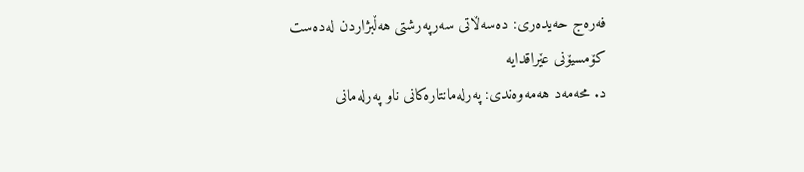فه‌ره‌ج حه‌یده‌ری‌: ده‌سه‌ڵاتی‌ سه‌رپه‌رشتی‌ هه‌ڵبژاردن له‌ده‌ست كۆمسیۆنی‌ عێراقدایه‌
د. محه‌مه‌د هه‌مه‌وه‌ندی‌: په‌رله‌مانتاره‌كانی ناو په‌رله‌مانی‌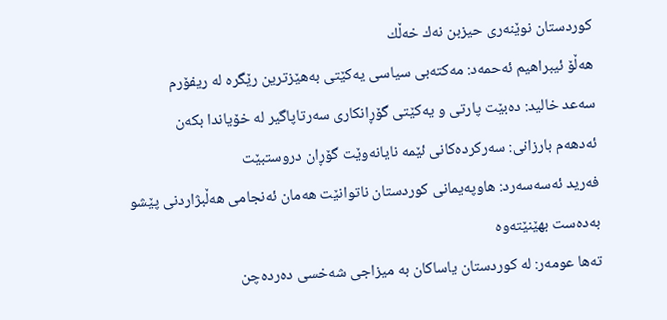كوردستان نوێنه‌ری‌ حیزبن نه‌ك خه‌ڵك
هه‌ڵۆ ئیبراهیم ئه‌حمه‌د: مه‌كته‌بی‌ سیاسی‌ یه‌كێتی‌ به‌هێزترین رێگره‌ له‌ ریفۆرم
سه‌عد خالید: ده‌بێت پارتی‌ و یه‌كێتی‌ گۆڕانكاری‌ سه‌رتاپاگیر له‌ خۆیاندا بكه‌ن
ئه‌دهه‌م بارزانی‌: سه‌ركرده‌كانی‌ ئێمه‌ نایانه‌وێت گۆڕان دروستبێت
فه‌رید ئه‌سه‌سه‌رد: هاوپه‌یمانی‌ كوردستان ناتوانێت هه‌مان ئه‌نجامی‌ هه‌ڵبژاردنی‌ پێشو به‌ده‌ست بهێنێته‌وه‌
ته‌ها عومه‌ر: له‌ كوردستان یاساكان به‌ میزاجی شه‌خسی ده‌رده‌چن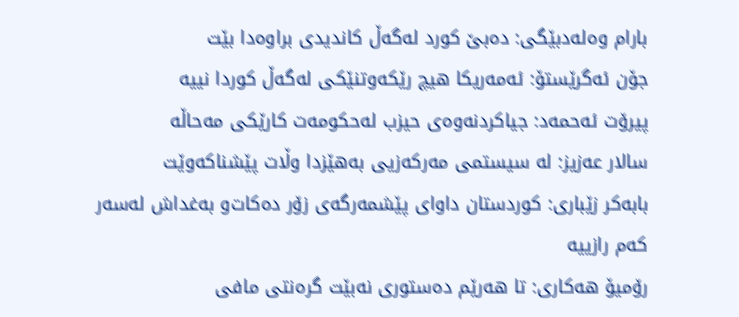بارام وه‌له‌دبێگی: ده‌بێ كورد له‌گه‌ڵ كاندیدی براوه‌دا بێت
جۆن ئه‌گرێستۆ: ئه‌مه‌ریکا هیچ رێکه‌وتنێکی له‌گه‌ڵ کوردا نییه‌
پیرۆت ئه‌حمه‌د: جیاكردنه‌وه‌ی‌ حیزب له‌حكومه‌ت كارێكی‌ مه‌حاڵه‌
سالار عه‌زیز: له‌ سیستمی مه‌ركه‌زیی به‌هێزدا وڵات پێشناكه‌وێت
بابه‌كر زێباری‌: كوردستان داوای‌ پێشمه‌رگه‌ی‌ زۆر ده‌كات‌و به‌غداش له‌سه‌ر كه‌م رازییه‌
رۆمیۆ هه‌كاری: تا هه‌رێم ده‌ستوری نه‌بێت گره‌نتی‌ مافی‌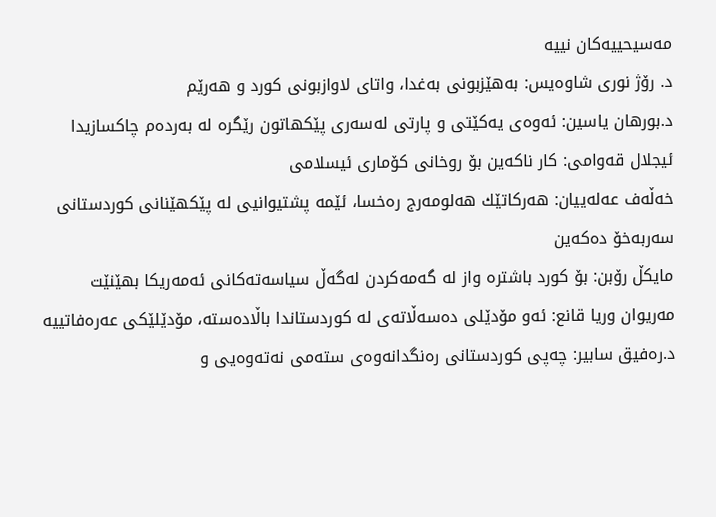مه‌سیحییه‌كان نییه‌
د. رۆژ نوری‌ شاوه‌یس: به‌هێزبونی‌ به‌غدا، واتای‌ لاوازبونی‌ كورد و هه‌رێم
د.بورهان یاسین: ئه‌وه‌ی‌ یه‌كێتی‌ ‌و پارتی‌ له‌سه‌ری‌ پێكهاتون رێگره‌ له‌ به‌رده‌م چاكسازیدا
ئیجلال قه‌وامی: كار ناكه‌ین بۆ روخانی كۆماری ئیسلامی
خه‌ڵه‌ف عه‌له‌ییان: هه‌ركاتێك هه‌لومه‌رج ره‌خسا، ئێمه‌ پشتیوانیی‌ له‌ پێكهێنانی‌ كوردستانی‌ سه‌ربه‌خۆ ده‌كه‌ین
مایكڵ‌ رۆبن: بۆ كورد باشتره‌ واز له‌ گه‌مه‌كردن له‌گه‌ڵ‌ سیاسه‌ته‌كانی‌ ئه‌مه‌ریكا بهێنێت
مه‌ریوان وریا قانع: ئه‌و مۆدێلی‌ ده‌سه‌ڵاته‌ی‌ له‌ كوردستاندا باڵاده‌سته‌، مۆدێلێكی‌ عه‌ره‌فاتییه‌
د.ره‌فیق سابیر: چه‌پی‌ كوردستانی‌ ره‌نگدانه‌وه‌ی‌ سته‌می‌ نه‌ته‌وه‌یی‌ و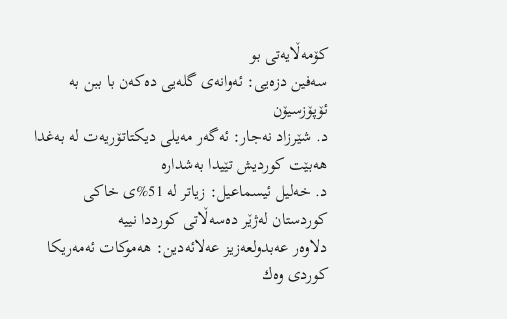كۆمه‌ڵایه‌تی‌ بو
سه‌فین دزه‌یی‌: ئه‌وانه‌ی‌ گله‌یی‌ ده‌كه‌ن با ببن به‌ ئۆپۆزسیۆن
د. شێرزاد نه‌جار: ئه‌گه‌ر مه‌یلی‌ دیكتاتۆریه‌ت له‌ به‌غدا هه‌بێت كوردیش تێیدا به‌شداره‌
د. خه‌لیل ئیسماعیل: زیاتر له‌ 51%ی‌ خاكی‌ كوردستان له‌ژێر ده‌سه‌ڵاتی‌ كورددا نییه‌
دلاوه‌ر عه‌بدولعه‌زیز عه‌لائه‌دین: هه‌موكات ئه‌مه‌ریكا كوردی‌ وه‌ك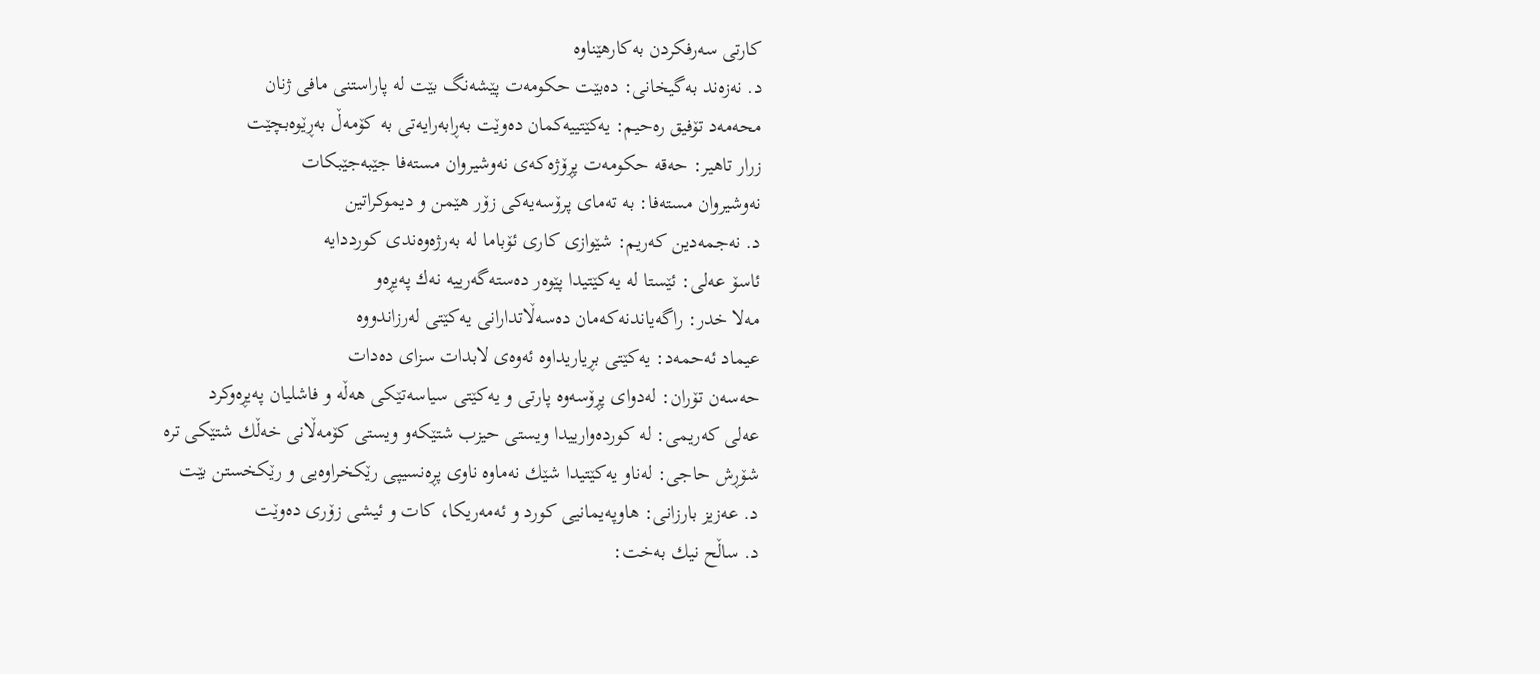كارتی‌ سه‌رفكردن به‌كارهێناوه‌
د. نه‌زه‌ند به‌گیخانی: ده‌بێت حكومه‌ت پێشه‌نگ بێت له‌ پاراستنی‌ مافی‌ ژنان
محه‌مه‌د تۆفیق ره‌حیم: یەكێتییەكمان دەوێت بەڕابەرایەتی بە كۆمەڵ بەڕێوەبچێت
زرار تاهیر: حه‌قه‌ حكومه‌ت پڕۆژه‌كه‌ی‌ نه‌وشیروان مسته‌فا جێبه‌جێبكات
نه‌وشیروان مسته‌فا: بە تەمای پرۆسەیەكی زۆر هێمن و دیموكراتین
د. نه‌جمه‌دین كه‌ریم: شێوازی‌ كاری‌ ئۆباما له‌ به‌رژه‌وه‌ندی‌ كورددایه‌
ئاسۆ عه‌لی‌: ئێستا له‌ یه‌كێتیدا پێوه‌ر ده‌سته‌گه‌رییه‌ نه‌ك په‌یڕه‌و
مه‌لا خدر: راگه‌یاندنه‌که‌مان ده‌سه‌ڵاتدارانی یه‌کێتی له‌رزاندووه‌
عیماد ئه‌حمه‌د: یه‌كێتی‌ بڕیاریداوه‌ ئه‌وه‌ی‌ لابدات سزای‌ ده‌دات
حه‌سه‌ن تۆران: له‌دوای‌ پڕۆسه‌وه‌ پارتی‌ و یه‌كێتی‌ سیاسه‌تێكی‌ هه‌ڵه‌ و فاشلیان په‌یڕه‌وكرد
عه‌لی‌ كه‌ریمی‌: له‌ كورده‌وارییدا ویستی حیزب شتێكه‌و ویستی كۆمه‌ڵانی خه‌ڵك شتێكی تره‌
شۆڕش حاجی‌: له‌ناو یه‌كێتیدا شێك نه‌ماوه‌ ناوی‌ پڕه‌نسیپی‌ رێكخراوه‌یی‌ و رێكخستن بێت
د. عه‌زیز بارزانی‌: هاوپه‌یمانیی‌ كورد و ئه‌مه‌ریكا، كات و ئیشی‌ زۆری‌ ده‌وێت
د. ساڵح نیك به‌خت: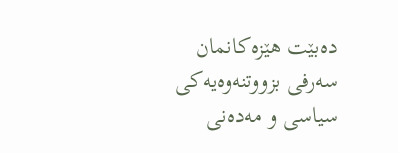ده‌بێت هێزه‌كانمان سه‌رفی بزووتنه‌وه‌یه‌كی‌ سیاسی‌ ‌و مه‌ده‌نی‌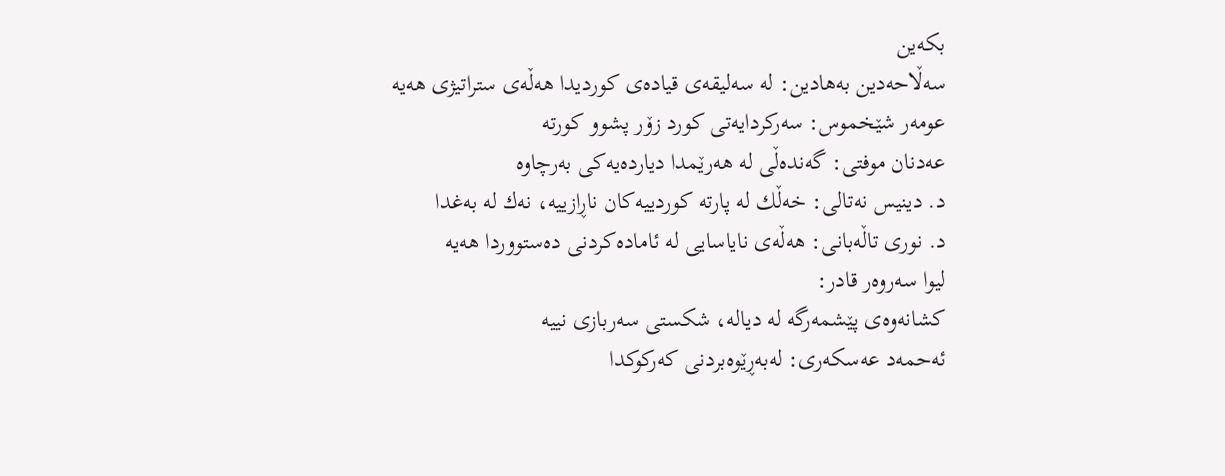بكه‌ین
سه‌ڵاحه‌دین به‌هادین: له‌ سه‌لیقه‌ی‌ قیاده‌ی‌ كوردیدا هه‌ڵه‌ی‌ ستراتیژی‌ هه‌یه‌
عومه‌ر شێخموس: سه‌ركردایه‌تی‌ كورد زۆر پشوو كورته‌
عه‌دنان موفتی‌: گه‌نده‌ڵی‌ له‌ هه‌رێمدا دیارده‌یه‌كی‌ به‌رچاوه‌
د. دینیس نه‌تالی‌: خه‌ڵك له‌ پارته‌ كوردییه‌كان ناڕازییه‌، نه‌ك له‌ به‌غدا
د. نوری تاڵه‌بانی: هه‌ڵه‌ی‌ نایاسایی‌ له‌ ئاماده‌كردنی‌ ده‌ستووردا هه‌یه‌
لیوا سه‌روه‌ر قادر:
كشانه‌وه‌ی پێشمه‌رگه‌ له‌ دیاله‌، شكستی سه‌ربازی نییه‌
ئه‌حمه‌د عه‌سكه‌ری‌: له‌به‌ڕێوه‌بردنی‌ كه‌ركوكدا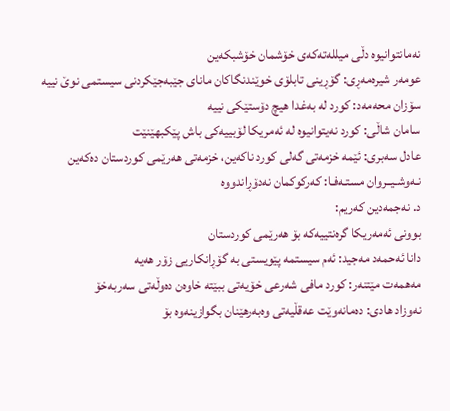نه‌مانتوانیوه‌ دڵی‌ میلله‌ته‌كه‌ی‌ خۆشمان خۆشبكه‌ین
عومه‌ر شیره‌مه‌ڕی‌: گۆڕینی‌ تابلۆی‌ خوێندنگاكان مانای جێبه‌جێكردنی سیستمی نوێ نییه‌
سۆزان محه‌مه‌د: كورد له‌ به‌غدا هیچ دۆستێكی‌ نییه‌
سامان شاڵی: كورد نه‌یتوانیوه‌ له‌ ئه‌مریكا لۆبییه‌كی باش پێكبهێنێت
عادل سه‌بری‌: ئێمه‌ خزمه‌تی گه‌لی كورد ناكه‌ین، خزمه‌تی هه‌رێمی كوردستان ده‌كه‌ین
نـه‌وشـیــروان مستـه‌فـا: كه‌ركوكمان نه‌دۆڕاندووه‌
د. نه‌جمه‌دین كه‌ریم:
بوونی‌ ئه‌مه‌ریكا گره‌نتییه‌كه‌ بۆ هه‌رێمی‌ كوردستان
دانا ئه‌حمه‌د مه‌جید: ئه‌م سیستمه‌ پێویستی به‌ گۆڕانكاریی زۆر هه‌یه‌
مه‌همه‌ت مێتنه‌ر: كورد مافی‌ شه‌رعی‌ خۆیه‌تی‌ ببێته‌ خاوه‌ن ده‌وڵه‌تی‌ سه‌ربه‌خۆ
نه‌وزاد هادی‌: ده‌مانه‌وێت عه‌قڵیه‌تی‌ وه‌به‌رهێنان بگوازینه‌وه‌ بۆ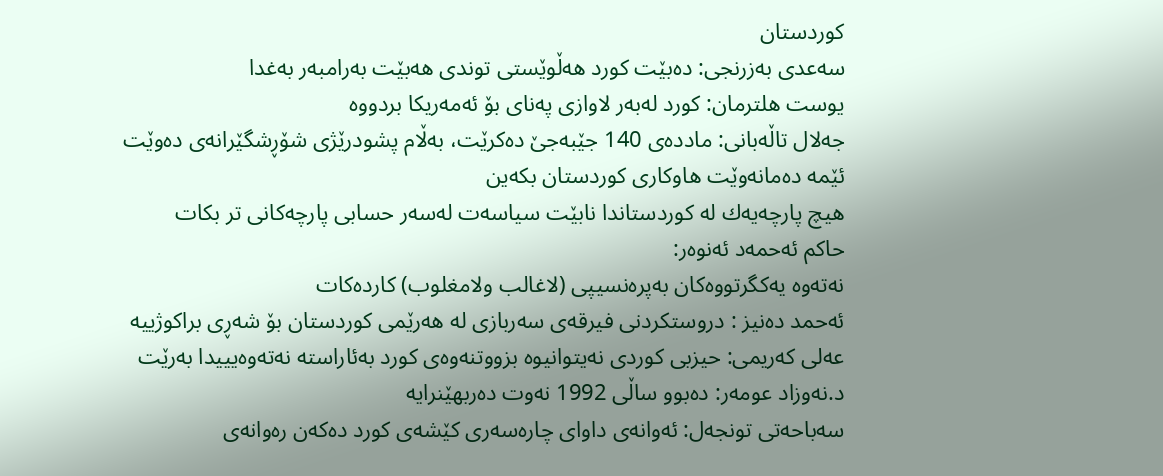كوردستان
سه‌عدی به‌زرنجی‌: ده‌بێت كورد هه‌ڵوێستی‌ توندی‌ هه‌بێت به‌رامبه‌ر به‌غدا
یوست هلترمان: كورد له‌به‌ر لاوازی په‌نای بۆ ئه‌مه‌ریكا بردووه‌
جه‌لال تاڵه‌بانی: مادده‌ی 140 جێبه‌جێ ده‌كرێت، به‌ڵام پشودرێژی شۆڕشگێرانه‌ی ده‌وێت
ئێمه‌ ده‌مانه‌وێت هاوكاری‌ كوردستان بكه‌ین
هیچ پارچه‌یه‌ك له‌ كوردستاندا نابێت سیاسه‌ت له‌سه‌ر حسابی‌ پارچه‌كانی‌ تر بكات
حاكم ئه‌حمه‌د ئه‌نوه‌ر:
نه‌ته‌وه‌ یه‌كگرتووه‌كان به‌پره‌نسیپی‌ (لاغالب ولامغلوب) كارده‌كات
ئه‌حمد ده‌نیز : دروستكردنی‌ فیرقه‌ی‌ سه‌ربازی‌ له‌ هه‌رێمی‌ كوردستان بۆ شه‌ڕی‌ براكوژییه‌
عه‌لی‌ كه‌ریمی‌: حیزبی‌ كوردی‌ نه‌یتوانیوه‌ بزووتنه‌وه‌ی‌ كورد به‌ئاراسته‌ نه‌ته‌وه‌یییدا به‌رێت
د.نه‌وزاد عومه‌ر: ده‌بوو ساڵی‌ 1992 نه‌وت ده‌ربهێنرایه‌
سه‌باحه‌تی‌ تونجه‌ل: ئه‌وانه‌ی‌ داوای‌ چاره‌سه‌ری‌ كێشه‌ی‌ كورد ده‌كه‌ن ره‌وانه‌ی‌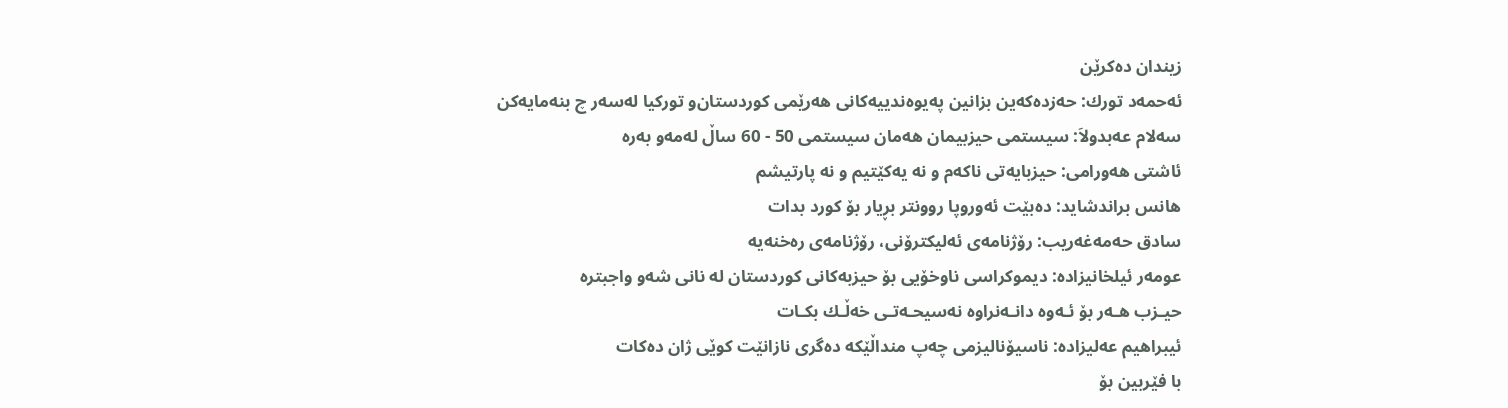زیندان ده‌كرێن
ئه‌حمه‌د تورك: حه‌زده‌كه‌ین بزانین په‌یوه‌ندییه‌كانی‌ هه‌رێمی‌ كوردستان‌و توركیا له‌سه‌ر چ بنه‌مایه‌كن
سه‌لام عه‌بدولاَ: سیستمی‌ حیزبیمان هه‌مان سیستمی‌ 50 - 60 ساڵ له‌مه‌و به‌ره‌
ئاشتی‌ هه‌ورامی‌: حیزبایه‌تی‌ ناكه‌م و نه‌ یه‌كێتیم ‌و نه‌ پارتیشم
هانس براندشاید: ده‌بێت ئه‌وروپا روونتر بڕیار بۆ كورد بدات
سادق حه‌مه‌غه‌ریب: رۆژنامه‌ی‌ ئه‌لیكترۆنی‌، رۆژنامه‌ی‌ ره‌خنه‌یه‌
عومه‌ر ئیلخانیزاده‌: دیموكراسی ناوخۆیی بۆ حیزبه‌كانی كوردستان له‌ نانی شه‌و واجبتره‌
حیـزب هـه‌ر بۆ ئـه‌وه‌ دانـه‌نراوه‌ نه‌سیحـه‌تـی‌ خه‌ڵـك بكـات
ئیبراهیم عه‌لیزاده‌: ناسیۆنالیزمی‌ چه‌پ منداڵێكه‌ ده‌گری‌ نازانێت كوێی‌ ژان ده‌كات
با فێربین بۆ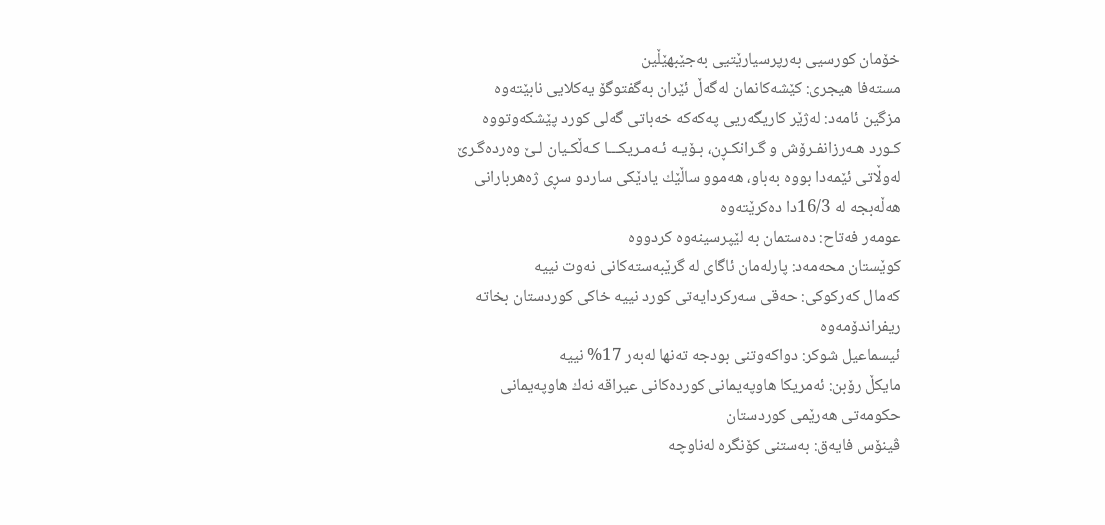خۆمان كورسیی به‌رپرسیارێتیی به‌جێبهێڵین
مسته‌فا هیجری‌: كێشه‌كانمان له‌گه‌ڵ‌ ئێران به‌گفتوگۆ یه‌كلایی‌ نابێته‌وه‌
مزگین ئامه‌د: له‌ژێر كاریگه‌ریی‌ په‌كه‌كه‌ خه‌باتی‌ گه‌لی‌ كورد پێشكه‌وتووه‌
كـورد هـه‌رزانفـرۆش و گـرانكـڕن، بـۆیـه‌ ئـه‌مـریكـــا كـه‌ڵكـیان لـێ وه‌رده‌گـرێ‌
له‌وڵاتی‌ ئێمه‌دا بووه‌ به‌باو، هه‌موو ساڵێك یادێكی‌ ساردو سڕی‌ ژه‌هربارانی‌ هه‌ڵه‌بجه‌ له‌ 16/3دا ده‌كرێته‌وه‌
عومه‌ر فه‌تاح: ده‌ستمان به‌ لێپرسینه‌وه‌ كردووه‌
كوێستان محه‌مه‌د: پارله‌مان ئاگای‌ له‌ گرێبه‌سته‌كانی‌ نه‌وت نییه‌
كه‌مال كه‌ركوكی‌: حه‌قی‌ سه‌ركردایه‌تی‌ كورد نییه‌ خاكی‌ كوردستان بخاته‌ ریفراندۆمه‌وه‌
ئیسماعیل شوكر: دواكه‌وتنی‌ بودجه‌ ته‌نها له‌به‌ر 17% نییه‌
مایكڵ‌ رۆبن: ئه‌مریكا هاوپه‌یمانی كورده‌كانی عیراقه‌ نه‌ك هاوپه‌یمانی حكومه‌تی هه‌رێمی كوردستان
ڤینۆس فایه‌ق: به‌ستنی‌ كۆنگره‌ له‌ناوچه‌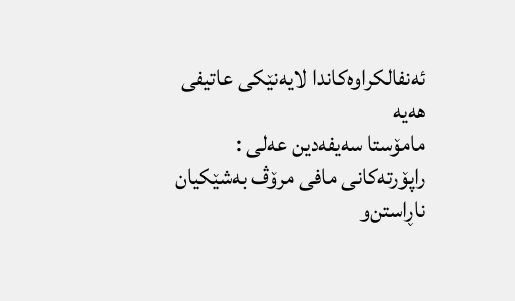ئه‌نفالكراوه‌كاندا لایه‌نێكی عاتیفی‌ هه‌یه‌
مامۆستا سه‌یفه‌دین عه‌لی‌ :
راپۆرته‌كانی‌ مافی‌ مرۆڤ به‌شێكیان ناڕاستن‌و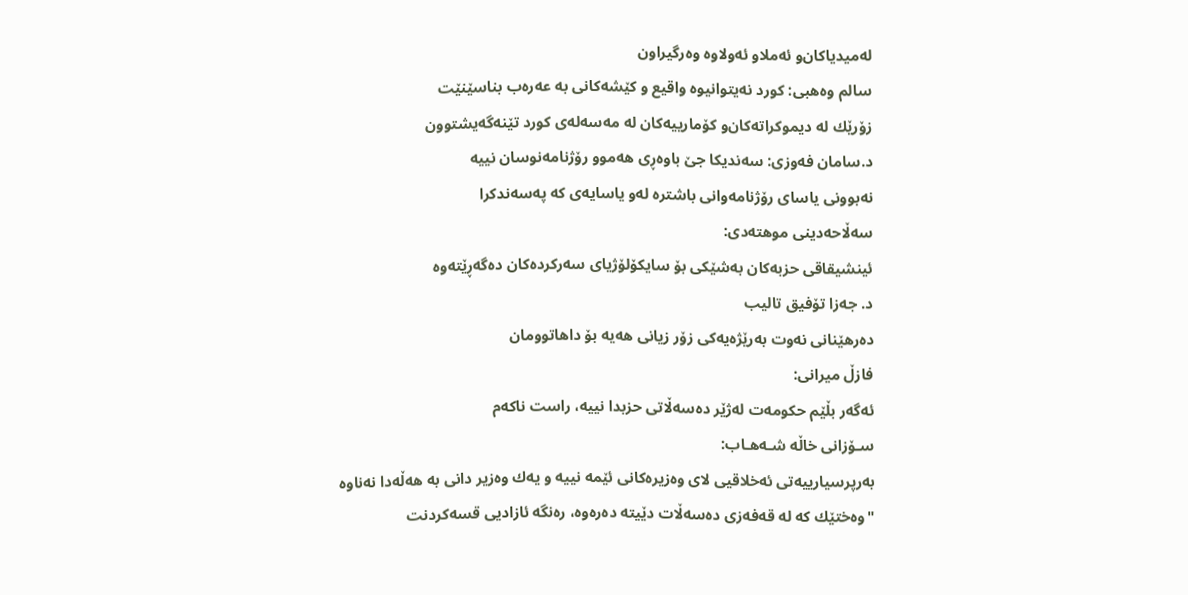له‌میدیاكان‌و ئه‌ملاو ئه‌ولاوه‌ وه‌رگیراون
سالم وه‌هبی‌: كورد نه‌یتوانیوه‌ واقیع ‌و كێشه‌كانی‌ به‌ عه‌ره‌ب بناسێنێت
زۆرێك له‌ دیموكراته‌كان‌و كۆمارییه‌كان له‌ مه‌سه‌له‌ی‌ كورد تێنه‌گه‌یشتوون
د.سامان فه‌وزی‌: سه‌ندیكا جێ باوه‌ڕی‌ هه‌موو رۆژنامه‌نوسان نییه‌
نه‌بوونی‌ یاسای‌ رۆژنامه‌وانی‌ باشتره‌ له‌و یاسایه‌ی‌ كه‌ په‌سه‌ندكرا
سه‌ڵاحه‌دینی‌ موهته‌دی‌:
ئینشیقاقی حزبه‌كان به‌شێكی بۆ سایكۆلۆژیای سه‌ركرده‌كان ده‌گه‌ڕێته‌وه‌
د. جه‌زا تۆفیق تالیب
ده‌رهێنانی نه‌وت به‌رێژه‌یه‌كی زۆر زیانی هه‌یه‌ بۆ داهاتوومان
فازڵ‌ میرانی‌:
ئه‌گه‌ر بڵێم حكومه‌ت له‌ژێر ده‌سه‌ڵاتی‌ حزبدا نییه‌، راست ناكه‌م
سـۆزانی خاڵه‌ شـه‌هـاب:
به‌رپرسیارییه‌تی‌ ئه‌خلاقیی لای وه‌زیره‌كانی ئێمه‌ نییه‌ و یه‌ك وه‌زیر دانی به‌ هه‌ڵه‌دا نه‌ناوه‌
"وه‌ختێك كه‌ له‌ قه‌فه‌زی‌ ده‌سه‌ڵات دێیته‌ ده‌ره‌وه‌، ره‌نگه‌ ئازادیی قسه‌كردنت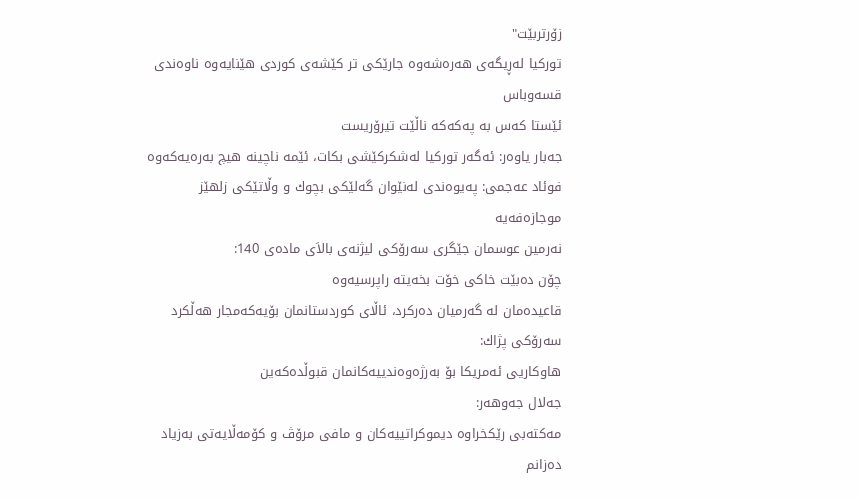زۆرتربێت"
توركیا له‌ڕیگه‌ی هه‌ره‌شه‌وه‌ جارێكی تر كێشه‌ی كوردی هێنایه‌وه‌ ناوه‌ندی قسه‌وباس
ئێستا که‌س به‌ په‌که‌که‌ ناڵێت تیرۆریست
جه‌بار یاوه‌ر: ئه‌گه‌ر توركیا له‌شكركێشی بكات، ئێمه‌ ناچینه‌ هیچ به‌ره‌یه‌كه‌وه‌
فوئاد عه‌جمی: په‌یوه‌ندی‌ له‌نێوان گه‌لێكی‌ بچوك ‌و وڵاتێكی‌ زلهێز موجازه‌فه‌یه‌
نه‌رمین عوسمان جێگری‌ سه‌رۆكی‌ لیژنه‌ی‌ بالاَی‌ ماده‌ی‌ 140:
چۆن ده‌بێت خاكی‌ خۆت بخه‌یته‌ راپرسیه‌وه‌
قاعیده‌مان له‌ گه‌رمیان ده‌ركرد، ئاڵای‌ كوردستانمان بۆیه‌كه‌مجار هه‌ڵكرد
سه‌رۆكی‌ پژاك:
هاوكاریی‌ ئه‌مریكا بۆ به‌رژه‌وه‌ندییه‌كانمان قبوڵده‌كه‌ین
جه‌لال جه‌وهه‌ر:
مه‌كته‌بی‌ رێكخراوه‌ دیموكراتییه‌كان و مافی‌ مرۆڤ و كۆمه‌ڵایه‌تی‌ به‌زیاد ده‌زانم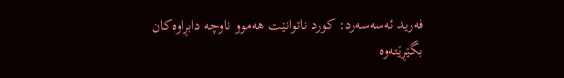فه‌رید ئه‌سه‌سه‌رد: كورد ناتوانێت هه‌موو ناوچه‌ دابڕاوه‌كان بگێڕێته‌وه‌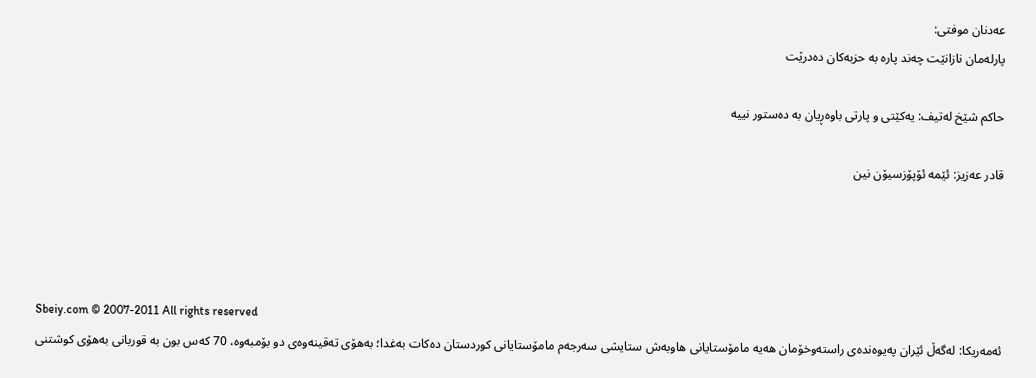عه‌دنان موفتی‌:
پارله‌مان نازانێت چه‌ند پاره‌ به‌ حزبه‌كان ده‌درێت

حاكم شێخ له‌تیف: یه‌كێتی‌ و پارتی‌ باوه‌ڕیان به‌ ده‌ستور نییه‌

قادر عه‌زیز: ئێمه‌ ئۆپۆزسیۆن نین




Sbeiy.com © 2007-2011 All rights reserved
ئه‌مه‌ریكا: له‌گه‌ڵ ئێران په‌یوه‌نده‌ی‌ راسته‌وخۆمان هه‌یه‌ مامۆستایانی هاوبه‌ش ستایشی سه‌رجه‌م مامۆستایانی‌ كوردستان ده‌كات به‌غدا؛ به‌هۆی ته‌قینه‌وه‌ی دو بۆمبه‌وه، 70 كه‌س بون به‌ قوربانی‌ به‌هۆی‌ كوشتنی‌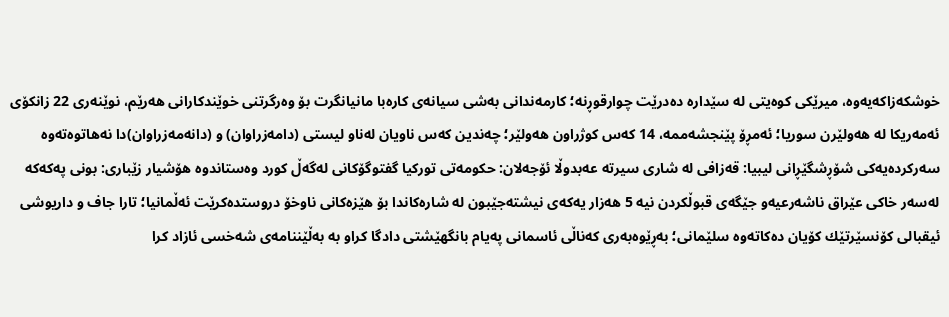خوشكه‌زاكه‌یه‌وه‌، میرێكی كوه‌یتی‌ له‌ سێداره‌ ده‌درێت چوارقوڕنه‌؛ كارمه‌ندانی به‌شی سیانه‌ی كاره‌با مانیانگرت بۆ وه‌رگرتنی خوێندكارانی هه‌رێم، نوێنه‌ری‌ 22 زانكۆی‌ ئه‌مه‌ریكا له‌ هه‌ولێرن سوریا؛ ئه‌مڕۆ پێنجشه‌ممه‌، 14 كه‌س كوژراون هه‌ولێر؛ چه‌ندین كه‌س ناویان له‌ناو ليستى (دامه‌زراوان) و (دانه‌مه‌زراوان)دا نه‌هاتوه‌ته‌وه‌ سه‌ركرده‌یه‌كی شۆڕشگێڕانی‌ لیبیا: قه‌زافی له‌ شاری‌ سیرته‌ عه‌بدوڵا ئۆجه‌لان: حكومه‌تی‌ توركیا گفتوگۆكانی‌ له‌گه‌ڵ كورد وه‌ستاندوه‌ هۆشیار زێباری‌: بونی په‌كه‌كه‌ له‌سه‌ر خاكی عێراق ناشه‌رعیه‌و جێگه‌ی‌ قبوڵكردن نیه‌ 5 هه‌زار یه‌كه‌ی‌ نیشته‌جێبون له‌ شاره‌كاندا بۆ هێزه‌كانی ناوخۆ دروستده‌كرێت ئه‌ڵمانیا؛ تارا جاف و داریوشی‌ ئیقبالی‌ كۆنسێرتێك كۆیان ده‌كاته‌وه‌ سلێمانی؛ به‌ڕێوه‌به‌ری كه‌ناڵی ئاسمانی په‌یام بانگهێشتی دادگا کراو به‌ به‌ڵێننامه‌ی شه‌خسی ئازاد کرا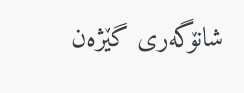شانۆگه‌ری‌ گێژه‌ن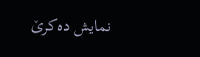نمایش ده‌كرێ